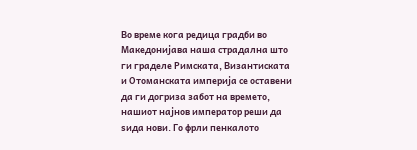Во време кога редица градби во Македонијава наша страдална што ги граделе Римската, Византиската и Отоманската империја се оставени да ги догриза забот на времето, нашиот најнов император реши да ѕида нови. Го фрли пенкалото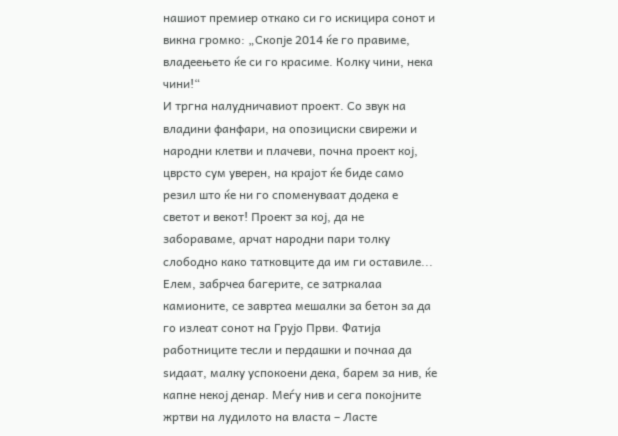нашиот премиер откако си го искицира сонот и викна громко: „Скопје 2014 ќе го правиме, владеењето ќе си го красиме. Колку чини, нека чини!“
И тргна налудничавиот проект. Со звук на владини фанфари, на опозициски свирежи и народни клетви и плачеви, почна проект кој, цврсто сум уверен, на крајот ќе биде само резил што ќе ни го споменуваат додека е светот и векот! Проект за кој, да не забораваме, арчат народни пари толку слободно како татковците да им ги оставиле...
Елем, забрчеа багерите, се затркалаа камионите, се завртеа мешалки за бетон за да го излеат сонот на Грујо Први. Фатија работниците тесли и пердашки и почнаа да ѕидаат, малку успокоени дека, барем за нив, ќе капне некој денар. Меѓу нив и сега покојните жртви на лудилото на власта – Ласте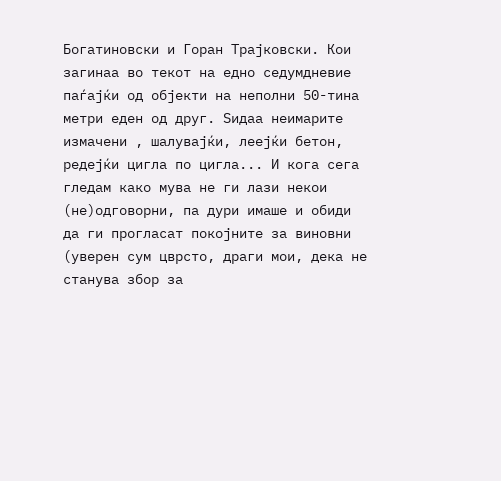Богатиновски и Горан Трајковски. Кои загинаа во текот на едно седумдневие паѓајќи од објекти на неполни 50-тина метри еден од друг. Ѕидаа неимарите измачени , шалувајќи, леејќи бетон, редејќи цигла по цигла... И кога сега гледам како мува не ги лази некои (не)одговорни, па дури имаше и обиди да ги прогласат покојните за виновни (уверен сум цврсто, драги мои, дека не станува збор за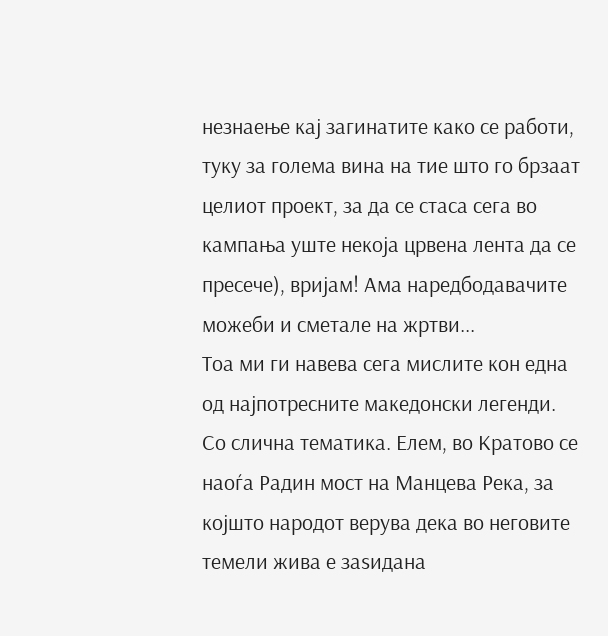незнаење кај загинатите како се работи, туку за голема вина на тие што го брзаат целиот проект, за да се стаса сега во кампања уште некоја црвена лента да се пресече), вријам! Ама наредбодавачите можеби и сметале на жртви...
Тоа ми ги навева сега мислите кон една од најпотресните македонски легенди. Со слична тематика. Елем, во Кратово се наоѓа Радин мост на Манцева Река, за којшто народот верува дека во неговите темели жива е заѕидана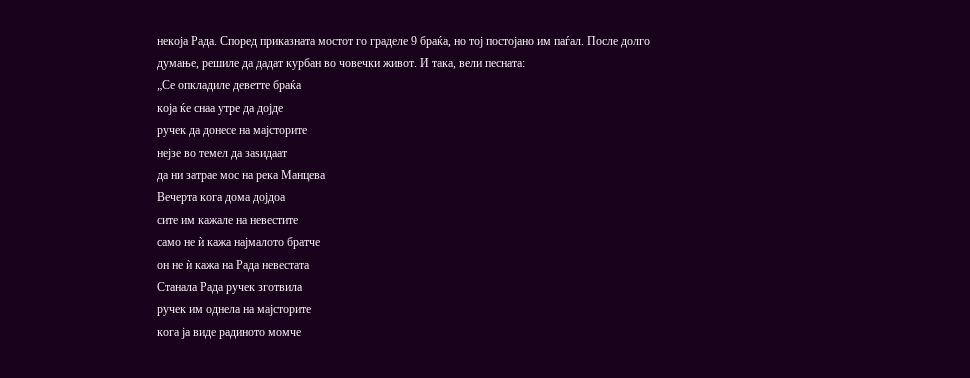некоја Рада. Според приказната мостот го граделе 9 браќа, но тој постојано им паѓал. После долго думање, решиле да дадат курбан во човечки живот. И така, вели песната:
„Се опкладиле деветте браќа
која ќе снаа утре да дојде
ручек да донесе на мајсторите
нејзе во темел да заѕидаат
да ни затрае мос на река Манцева
Вечерта кога дома дојдоа
сите им кажале на невестите
само не ѝ кажа најмалото братче
он не ѝ кажа на Рада невестата
Станала Рада ручек зготвила
ручек им однела на мајсторите
кога ја виде радиното момче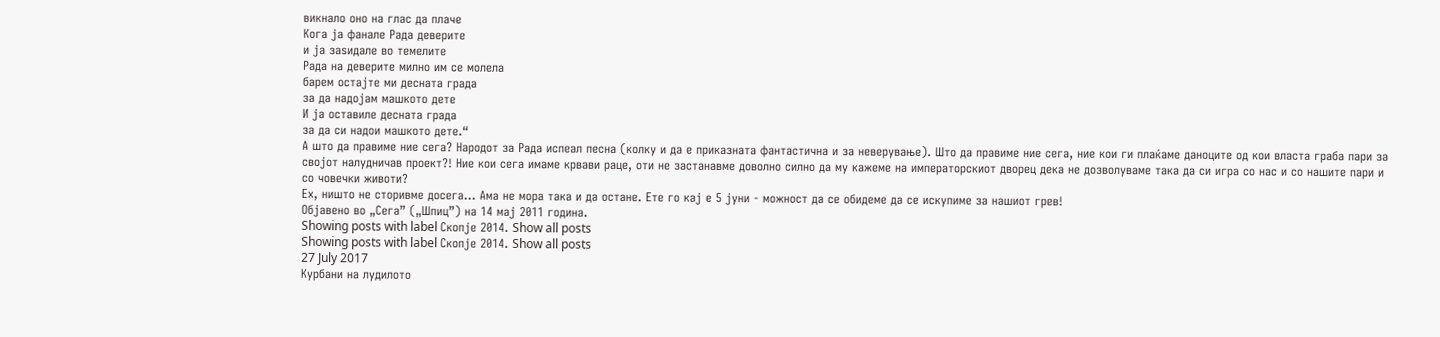викнало оно на глас да плаче
Кога ја фанале Рада деверите
и ја заѕидале во темелите
Рада на деверите милно им се молела
барем остајте ми десната града
за да надојам машкото дете
И ја оставиле десната града
за да си надои машкото дете.“
А што да правиме ние сега? Народот за Рада испеал песна (колку и да е приказната фантастична и за неверување). Што да правиме ние сега, ние кои ги плаќаме даноците од кои власта граба пари за својот налудничав проект?! Ние кои сега имаме крвави раце, оти не застанавме доволно силно да му кажеме на императорскиот дворец дека не дозволуваме така да си игра со нас и со нашите пари и со човечки животи?
Ех, ништо не сторивме досега... Ама не мора така и да остане. Ете го кај е 5 јуни - можност да се обидеме да се искупиме за нашиот грев!
Објавено во „Сега” („Шпиц”) на 14 мај 2011 година.
Showing posts with label Скопје 2014. Show all posts
Showing posts with label Скопје 2014. Show all posts
27 July 2017
Курбани на лудилото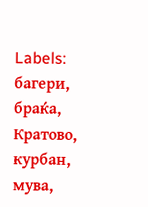Labels:
багери,
браќа,
Кратово,
курбан,
мува,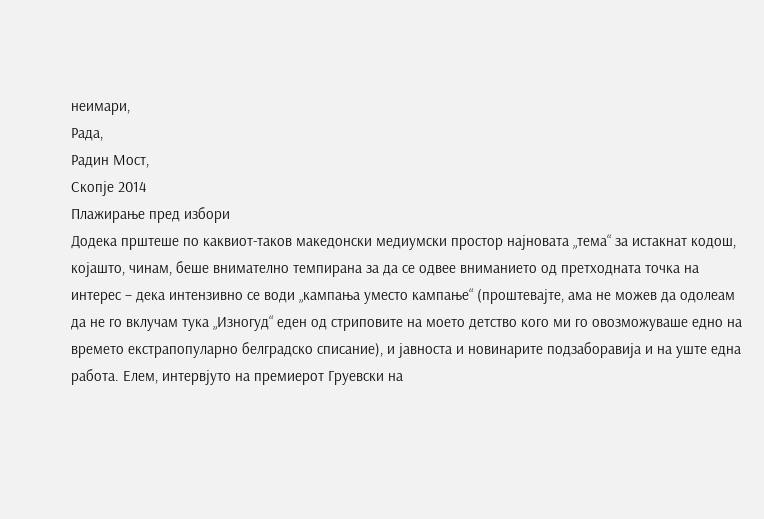неимари,
Рада,
Радин Мост,
Скопје 2014
Плажирање пред избори
Додека прштеше по каквиот-таков македонски медиумски простор најновата „тема“ за истакнат кодош, којашто, чинам, беше внимателно темпирана за да се одвее вниманието од претходната точка на интерес – дека интензивно се води „кампања уместо кампање“ (проштевајте, ама не можев да одолеам да не го вклучам тука „Изногуд“ еден од стриповите на моето детство кого ми го овозможуваше едно на времето екстрапопуларно белградско списание), и јавноста и новинарите подзаборавија и на уште една работа. Елем, интервјуто на премиерот Груевски на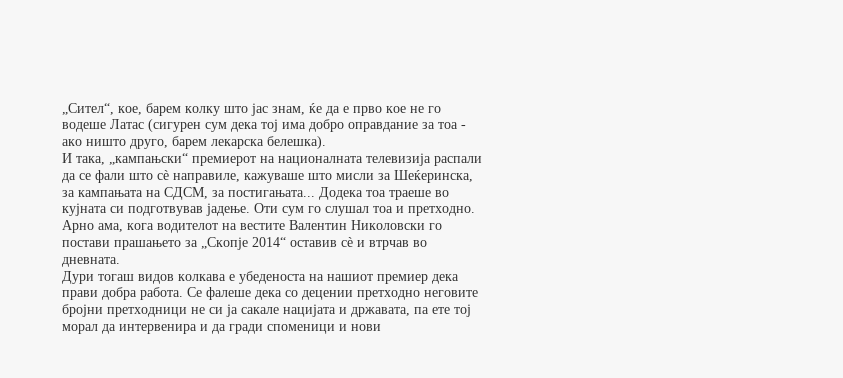„Сител“, кое, барем колку што јас знам, ќе да е прво кое не го водеше Латас (сигурен сум дека тој има добро оправдание за тоа - ако ништо друго, барем лекарска белешка).
И така, „кампањски“ премиерот на националната телевизија распали да се фали што сè направиле, кажуваше што мисли за Шеќеринска, за кампањата на СДСМ, за постигањата... Додека тоа траеше во кујната си подготвував јадење. Оти сум го слушал тоа и претходно. Арно ама, кога водителот на вестите Валентин Николовски го постави прашањето за „Скопје 2014“ оставив сè и втрчав во дневната.
Дури тогаш видов колкава е убеденоста на нашиот премиер дека прави добра работа. Се фалеше дека со децении претходно неговите бројни претходници не си ја сакале нацијата и државата, па ете тој морал да интервенира и да гради споменици и нови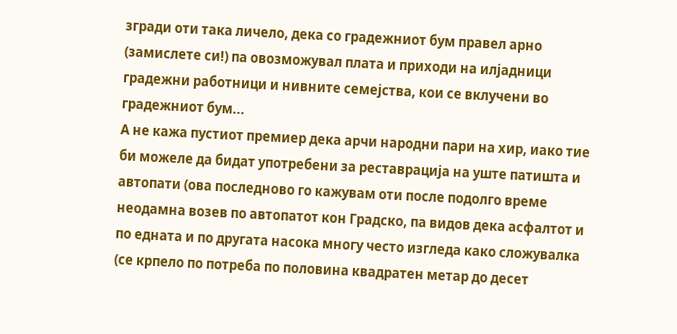згради оти така личело, дека со градежниот бум правел арно (замислете си!) па овозможувал плата и приходи на илјадници градежни работници и нивните семејства, кои се вклучени во градежниот бум...
А не кажа пустиот премиер дека арчи народни пари на хир, иако тие би можеле да бидат употребени за реставрација на уште патишта и автопати (ова последново го кажувам оти после подолго време неодамна возев по автопатот кон Градско, па видов дека асфалтот и по едната и по другата насока многу често изгледа како сложувалка (се крпело по потреба по половина квадратен метар до десет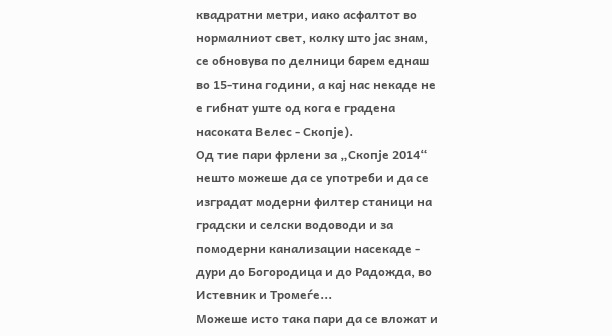квадратни метри, иако асфалтот во нормалниот свет, колку што јас знам, се обновува по делници барем еднаш во 15-тина години, а кај нас некаде не е гибнат уште од кога е градена насоката Велес - Скопје).
Од тие пари фрлени за „Скопје 2014“ нешто можеше да се употреби и да се изградат модерни филтер станици на градски и селски водоводи и за помодерни канализации насекаде - дури до Богородица и до Радожда, во Истевник и Тромеѓе...
Можеше исто така пари да се вложат и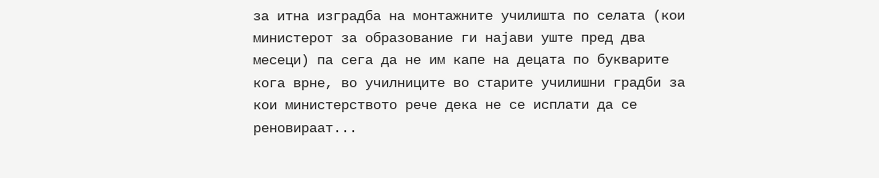за итна изградба на монтажните училишта по селата (кои министерот за образование ги најави уште пред два месеци) па сега да не им капе на децата по букварите кога врне, во училниците во старите училишни градби за кои министерството рече дека не се исплати да се реновираат...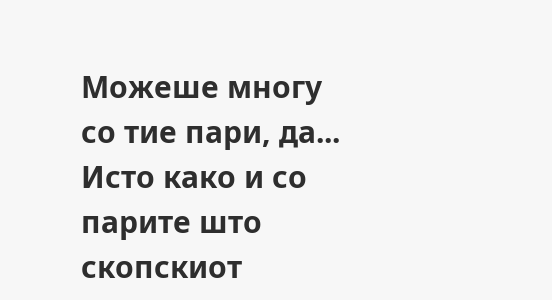Можеше многу со тие пари, да... Исто како и со парите што скопскиот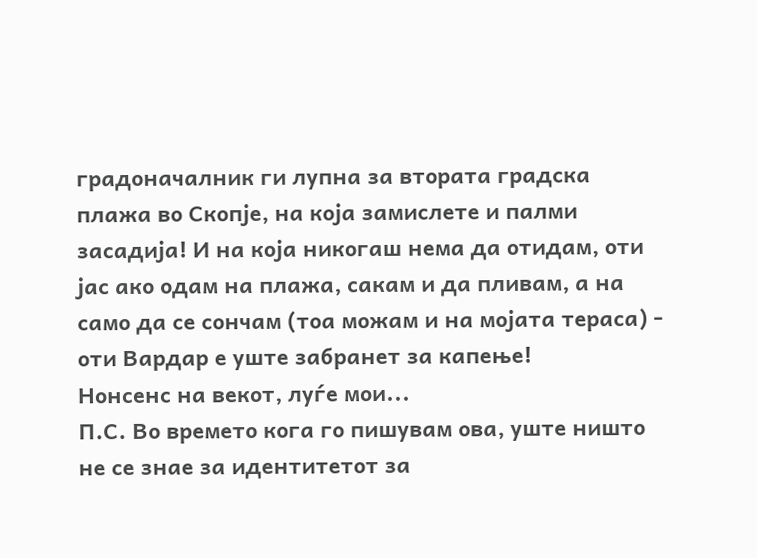градоначалник ги лупна за втората градска плажа во Скопје, на која замислете и палми засадија! И на која никогаш нема да отидам, оти јас ако одам на плажа, сакам и да пливам, а на само да се сончам (тоа можам и на мојата тераса) - оти Вардар е уште забранет за капење!
Нонсенс на векот, луѓе мои...
П.С. Во времето кога го пишувам ова, уште ништо не се знае за идентитетот за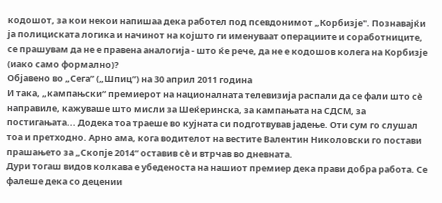кодошот, за кои некои напишаа дека работел под псевдонимот „Корбизје". Познавајќи ја полициската логика и начинот на којшто ги именуваат операциите и соработниците, се прашувам да не е правена аналогија - што ќе рече, да не е кодошов колега на Корбизје (иако само формално)?
Објавено во „Сега” („Шпиц”) на 30 април 2011 година
И така, „кампањски“ премиерот на националната телевизија распали да се фали што сè направиле, кажуваше што мисли за Шеќеринска, за кампањата на СДСМ, за постигањата... Додека тоа траеше во кујната си подготвував јадење. Оти сум го слушал тоа и претходно. Арно ама, кога водителот на вестите Валентин Николовски го постави прашањето за „Скопје 2014“ оставив сè и втрчав во дневната.
Дури тогаш видов колкава е убеденоста на нашиот премиер дека прави добра работа. Се фалеше дека со децении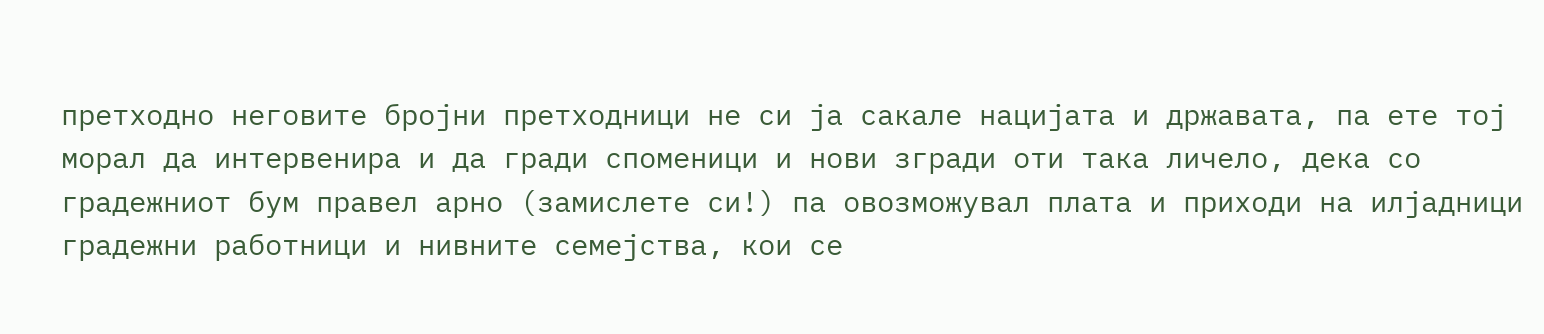претходно неговите бројни претходници не си ја сакале нацијата и државата, па ете тој морал да интервенира и да гради споменици и нови згради оти така личело, дека со градежниот бум правел арно (замислете си!) па овозможувал плата и приходи на илјадници градежни работници и нивните семејства, кои се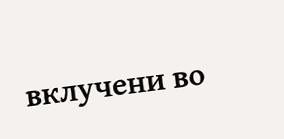вклучени во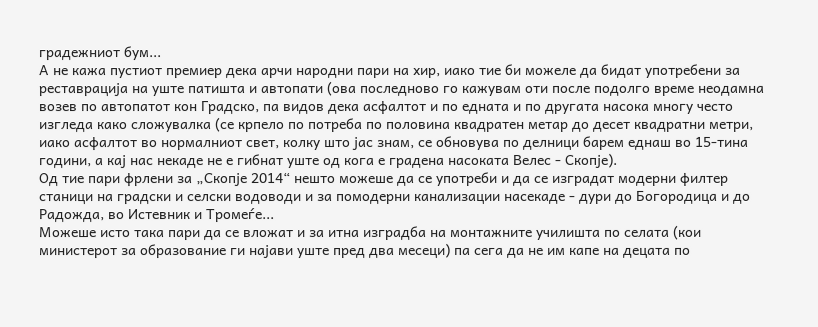градежниот бум...
А не кажа пустиот премиер дека арчи народни пари на хир, иако тие би можеле да бидат употребени за реставрација на уште патишта и автопати (ова последново го кажувам оти после подолго време неодамна возев по автопатот кон Градско, па видов дека асфалтот и по едната и по другата насока многу често изгледа како сложувалка (се крпело по потреба по половина квадратен метар до десет квадратни метри, иако асфалтот во нормалниот свет, колку што јас знам, се обновува по делници барем еднаш во 15-тина години, а кај нас некаде не е гибнат уште од кога е градена насоката Велес - Скопје).
Од тие пари фрлени за „Скопје 2014“ нешто можеше да се употреби и да се изградат модерни филтер станици на градски и селски водоводи и за помодерни канализации насекаде - дури до Богородица и до Радожда, во Истевник и Тромеѓе...
Можеше исто така пари да се вложат и за итна изградба на монтажните училишта по селата (кои министерот за образование ги најави уште пред два месеци) па сега да не им капе на децата по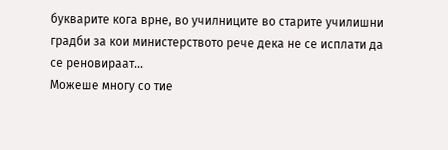букварите кога врне, во училниците во старите училишни градби за кои министерството рече дека не се исплати да се реновираат...
Можеше многу со тие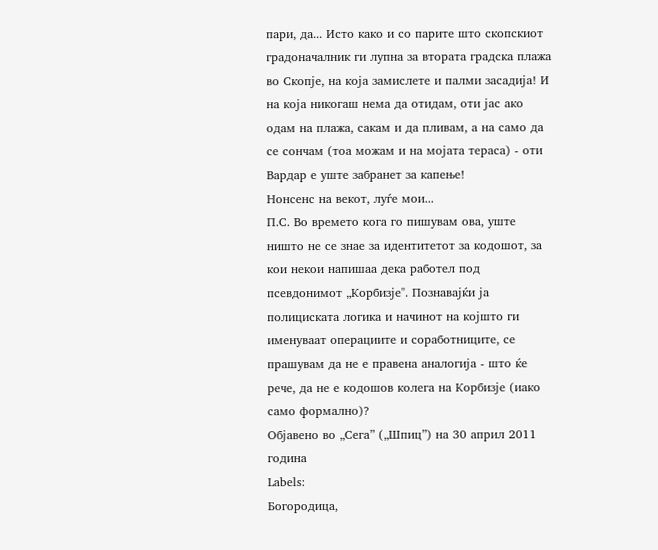пари, да... Исто како и со парите што скопскиот градоначалник ги лупна за втората градска плажа во Скопје, на која замислете и палми засадија! И на која никогаш нема да отидам, оти јас ако одам на плажа, сакам и да пливам, а на само да се сончам (тоа можам и на мојата тераса) - оти Вардар е уште забранет за капење!
Нонсенс на векот, луѓе мои...
П.С. Во времето кога го пишувам ова, уште ништо не се знае за идентитетот за кодошот, за кои некои напишаа дека работел под псевдонимот „Корбизје". Познавајќи ја полициската логика и начинот на којшто ги именуваат операциите и соработниците, се прашувам да не е правена аналогија - што ќе рече, да не е кодошов колега на Корбизје (иако само формално)?
Објавено во „Сега” („Шпиц”) на 30 април 2011 година
Labels:
Богородица,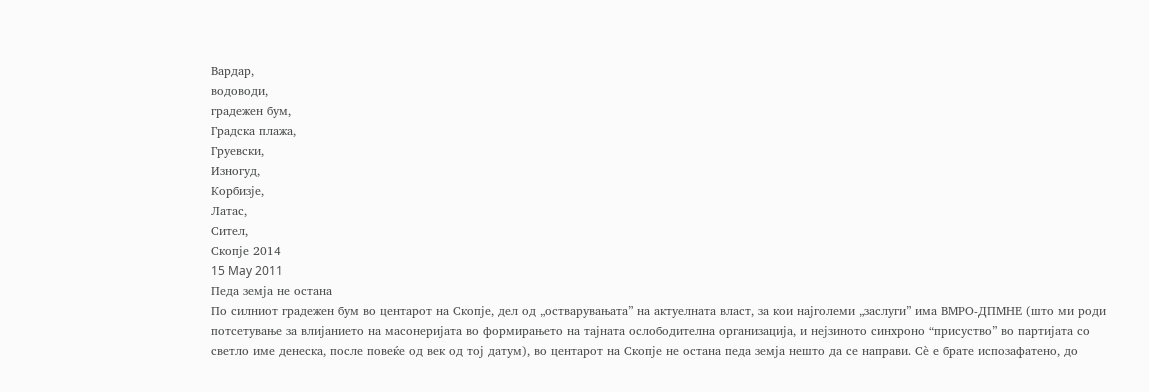Вардар,
водоводи,
градежен бум,
Градска плажа,
Груевски,
Изногуд,
Корбизје,
Латас,
Сител,
Скопје 2014
15 May 2011
Педа земја не остана
По силниот градежен бум во центарот на Скопје, дел од „остварувањата” на актуелната власт, за кои најголеми „заслуги” има ВМРО-ДПМНЕ (што ми роди потсетување за влијанието на масонеријата во формирањето на тајната ослободителна организација, и нејзиното синхроно “присуство” во партијата со светло име денеска, после повеќе од век од тој датум), во центарот на Скопје не остана педа земја нешто да се направи. Сѐ е брате испозафатено, до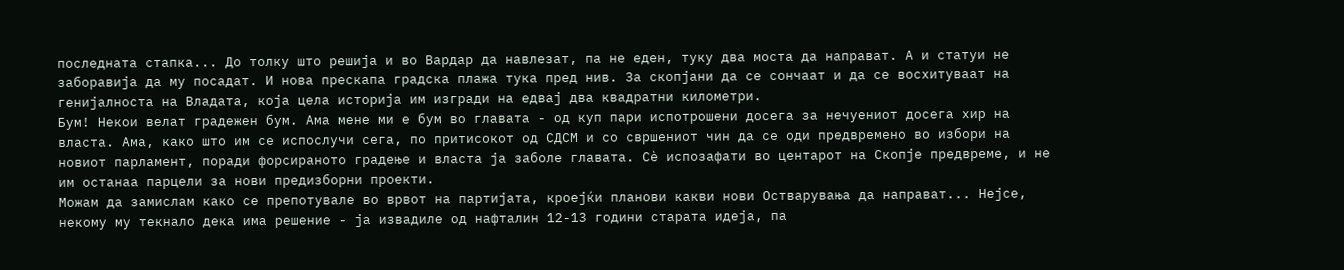последната стапка... До толку што решија и во Вардар да навлезат, па не еден, туку два моста да направат. А и статуи не заборавија да му посадат. И нова прескапа градска плажа тука пред нив. За скопјани да се сончаат и да се восхитуваат на генијалноста на Владата, која цела историја им изгради на едвај два квадратни километри.
Бум! Некои велат градежен бум. Ама мене ми е бум во главата - од куп пари испотрошени досега за нечуениот досега хир на власта. Ама, како што им се испослучи сега, по притисокот од СДСМ и со свршениот чин да се оди предвремено во избори на новиот парламент, поради форсираното градење и власта ја заболе главата. Сѐ испозафати во центарот на Скопје предвреме, и не им останаа парцели за нови предизборни проекти.
Можам да замислам како се препотувале во врвот на партијата, кроејќи планови какви нови Остварувања да направат... Нејсе, некому му текнало дека има решение - ја извадиле од нафталин 12-13 години старата идеја, па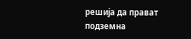решија да прават подземна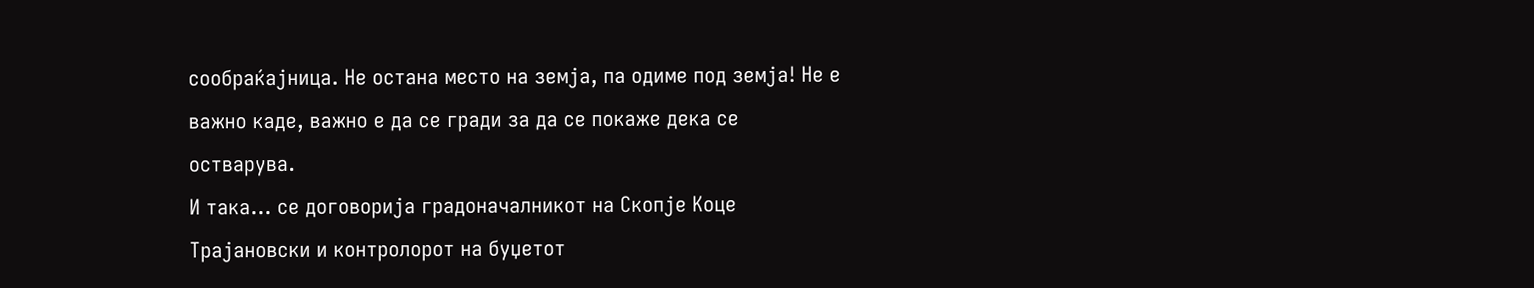сообраќајница. Не остана место на земја, па одиме под земја! Не е важно каде, важно е да се гради за да се покаже дека се остварува.
И така... се договорија градоначалникот на Скопје Коце Трајановски и контролорот на буџетот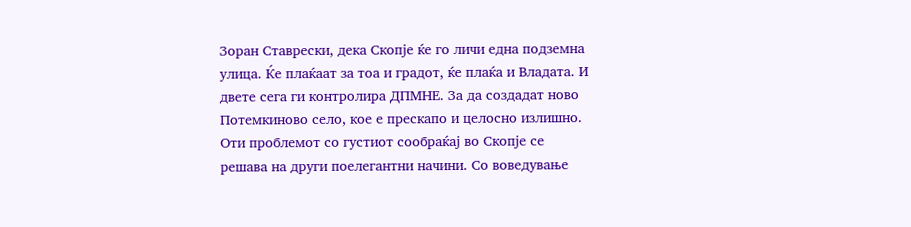Зоран Ставрески, дека Скопје ќе го личи една подземна улица. Ќе плаќаат за тоа и градот, ќе плаќа и Владата. И двете сега ги контролира ДПМНЕ. За да создадат ново Потемкиново село, кое е прескапо и целосно излишно. Оти проблемот со густиот сообраќај во Скопје се решава на други поелегантни начини. Со воведување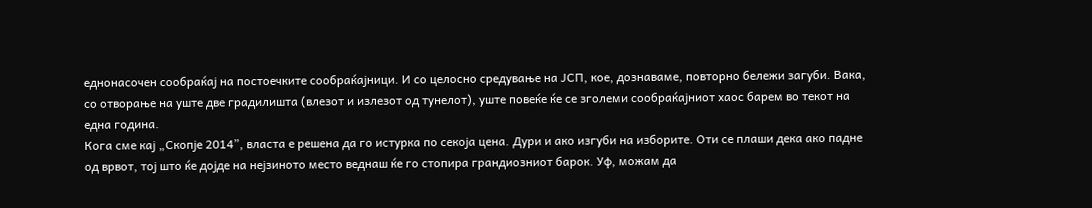еднонасочен сообраќај на постоечките сообраќајници. И со целосно средување на ЈСП, кое, дознаваме, повторно бележи загуби. Вака, со отворање на уште две градилишта (влезот и излезот од тунелот), уште повеќе ќе се зголеми сообраќајниот хаос барем во текот на една година.
Кога сме кај „Скопје 2014”, власта е решена да го истурка по секоја цена. Дури и ако изгуби на изборите. Оти се плаши дека ако падне од врвот, тој што ќе дојде на нејзиното место веднаш ќе го стопира грандиозниот барок. Уф, можам да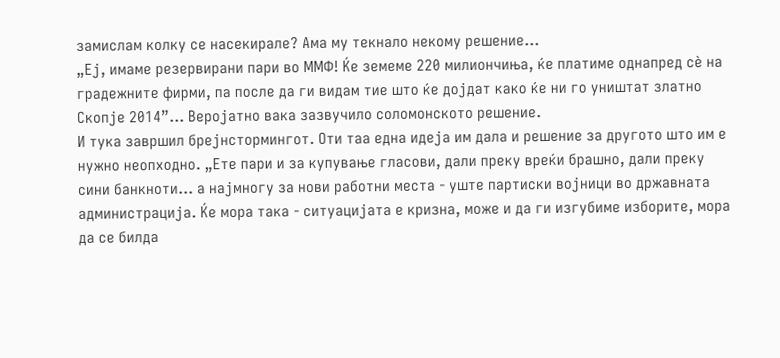замислам колку се насекирале? Ама му текнало некому решение...
„Еј, имаме резервирани пари во ММФ! Ќе земеме 220 милиончиња, ќе платиме однапред сѐ на градежните фирми, па после да ги видам тие што ќе дојдат како ќе ни го уништат златно Скопје 2014”... Веројатно вака зазвучило соломонското решение.
И тука завршил брејнстормингот. Оти таа една идеја им дала и решение за другото што им е нужно неопходно. „Ете пари и за купување гласови, дали преку вреќи брашно, дали преку сини банкноти... а најмногу за нови работни места - уште партиски војници во државната администрација. Ќе мора така - ситуацијата е кризна, може и да ги изгубиме изборите, мора да се билда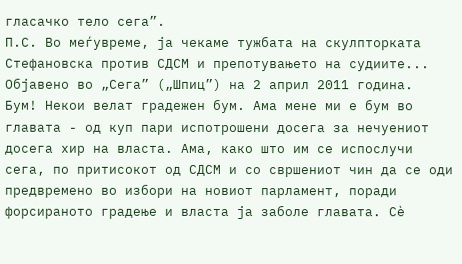гласачко тело сега”.
П.С. Во меѓувреме, ја чекаме тужбата на скулпторката Стефановска против СДСМ и препотувањето на судиите...
Објавено во „Сега” („Шпиц”) на 2 април 2011 година.
Бум! Некои велат градежен бум. Ама мене ми е бум во главата - од куп пари испотрошени досега за нечуениот досега хир на власта. Ама, како што им се испослучи сега, по притисокот од СДСМ и со свршениот чин да се оди предвремено во избори на новиот парламент, поради форсираното градење и власта ја заболе главата. Сѐ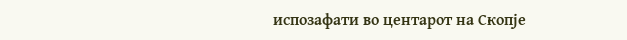испозафати во центарот на Скопје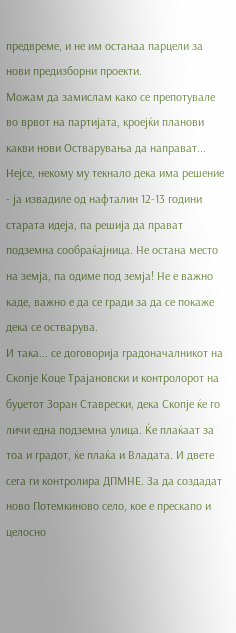предвреме, и не им останаа парцели за нови предизборни проекти.
Можам да замислам како се препотувале во врвот на партијата, кроејќи планови какви нови Остварувања да направат... Нејсе, некому му текнало дека има решение - ја извадиле од нафталин 12-13 години старата идеја, па решија да прават подземна сообраќајница. Не остана место на земја, па одиме под земја! Не е важно каде, важно е да се гради за да се покаже дека се остварува.
И така... се договорија градоначалникот на Скопје Коце Трајановски и контролорот на буџетот Зоран Ставрески, дека Скопје ќе го личи една подземна улица. Ќе плаќаат за тоа и градот, ќе плаќа и Владата. И двете сега ги контролира ДПМНЕ. За да создадат ново Потемкиново село, кое е прескапо и целосно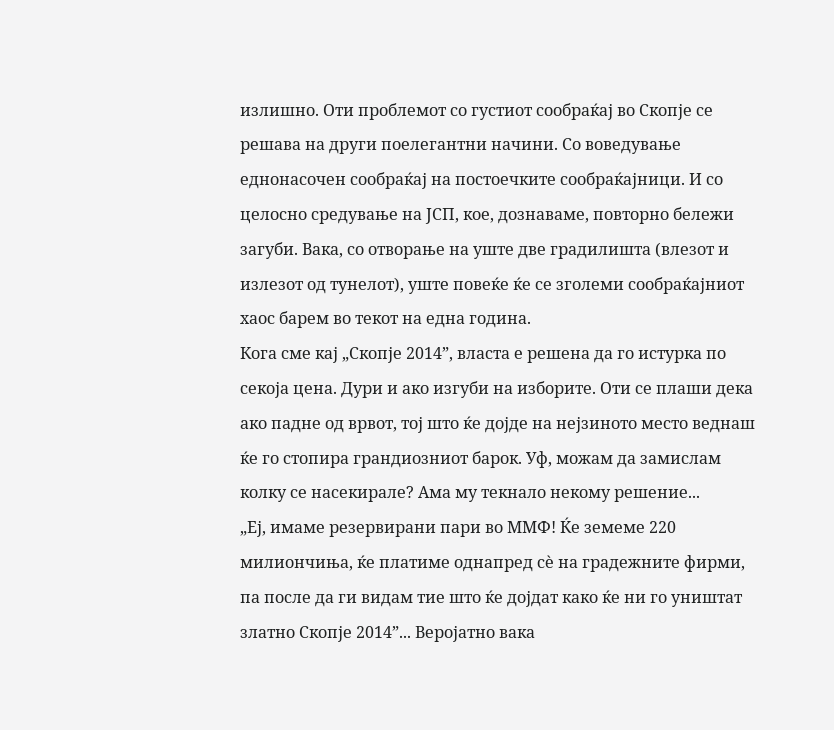излишно. Оти проблемот со густиот сообраќај во Скопје се решава на други поелегантни начини. Со воведување еднонасочен сообраќај на постоечките сообраќајници. И со целосно средување на ЈСП, кое, дознаваме, повторно бележи загуби. Вака, со отворање на уште две градилишта (влезот и излезот од тунелот), уште повеќе ќе се зголеми сообраќајниот хаос барем во текот на една година.
Кога сме кај „Скопје 2014”, власта е решена да го истурка по секоја цена. Дури и ако изгуби на изборите. Оти се плаши дека ако падне од врвот, тој што ќе дојде на нејзиното место веднаш ќе го стопира грандиозниот барок. Уф, можам да замислам колку се насекирале? Ама му текнало некому решение...
„Еј, имаме резервирани пари во ММФ! Ќе земеме 220 милиончиња, ќе платиме однапред сѐ на градежните фирми, па после да ги видам тие што ќе дојдат како ќе ни го уништат златно Скопје 2014”... Веројатно вака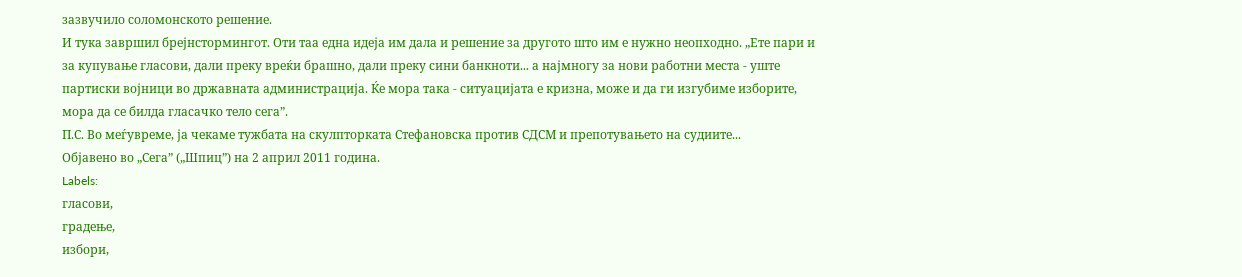зазвучило соломонското решение.
И тука завршил брејнстормингот. Оти таа една идеја им дала и решение за другото што им е нужно неопходно. „Ете пари и за купување гласови, дали преку вреќи брашно, дали преку сини банкноти... а најмногу за нови работни места - уште партиски војници во државната администрација. Ќе мора така - ситуацијата е кризна, може и да ги изгубиме изборите, мора да се билда гласачко тело сега”.
П.С. Во меѓувреме, ја чекаме тужбата на скулпторката Стефановска против СДСМ и препотувањето на судиите...
Објавено во „Сега” („Шпиц”) на 2 април 2011 година.
Labels:
гласови,
градење,
избори,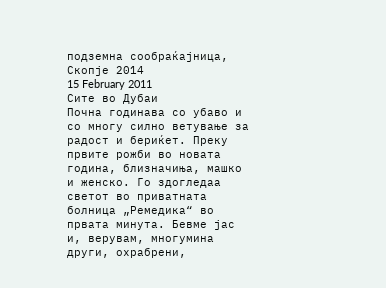подземна сообраќајница,
Скопје 2014
15 February 2011
Сите во Дубаи
Почна годинава со убаво и со многу силно ветување за радост и бериќет. Преку првите рожби во новата година, близначиња, машко и женско. Го здогледаа светот во приватната болница „Ремедика“ во првата минута. Бевме јас и, верувам, многумина други, охрабрени,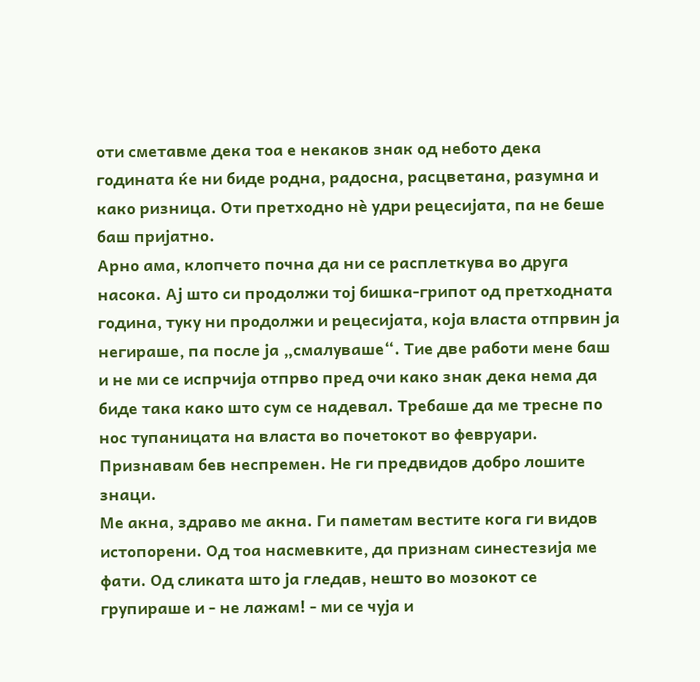оти сметавме дека тоа е некаков знак од небото дека годината ќе ни биде родна, радосна, расцветана, разумна и како ризница. Оти претходно нѐ удри рецесијата, па не беше баш пријатно.
Арно ама, клопчето почна да ни се расплеткува во друга насока. Ај што си продолжи тој бишка-грипот од претходната година, туку ни продолжи и рецесијата, која власта отпрвин ја негираше, па после ја „смалуваше“. Тие две работи мене баш и не ми се испрчија отпрво пред очи како знак дека нема да биде така како што сум се надевал. Требаше да ме тресне по нос тупаницата на власта во почетокот во февруари. Признавам бев неспремен. Не ги предвидов добро лошите знаци.
Ме акна, здраво ме акна. Ги паметам вестите кога ги видов истопорени. Од тоа насмевките, да признам синестезија ме фати. Од сликата што ја гледав, нешто во мозокот се групираше и - не лажам! - ми се чуја и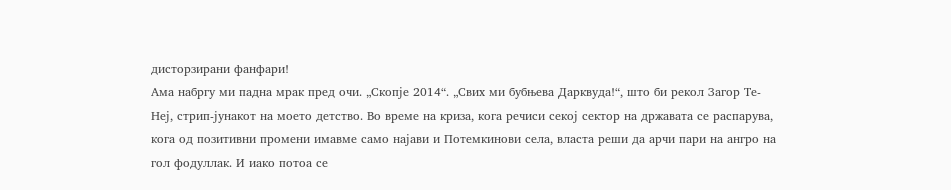дисторзирани фанфари!
Ама набргу ми падна мрак пред очи. „Скопје 2014“. „Свих ми бубњева Дарквуда!“, што би рекол Загор Те-Неј, стрип-јунакот на моето детство. Во време на криза, кога речиси секој сектор на државата се распарува, кога од позитивни промени имавме само најави и Потемкинови села, власта реши да арчи пари на ангро на гол фодуллак. И иако потоа се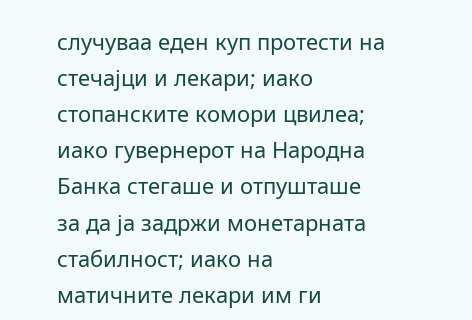случуваа еден куп протести на стечајци и лекари; иако стопанските комори цвилеа; иако гувернерот на Народна Банка стегаше и отпушташе за да ја задржи монетарната стабилност; иако на матичните лекари им ги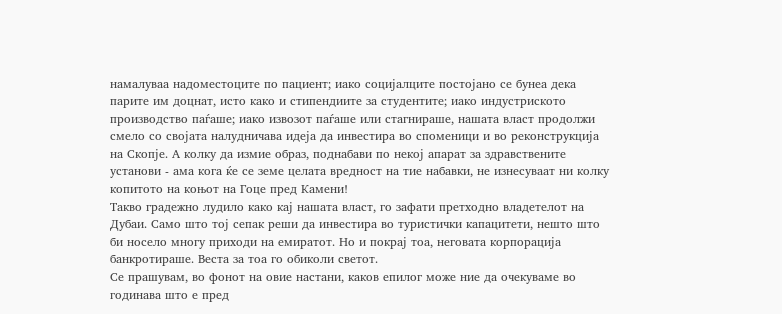намалуваа надоместоците по пациент; иако социјалците постојано се бунеа дека парите им доцнат, исто како и стипендиите за студентите; иако индустриското производство паѓаше; иако извозот паѓаше или стагнираше, нашата власт продолжи смело со својата налудничава идеја да инвестира во споменици и во реконструкција на Скопје. А колку да измие образ, поднабави по некој апарат за здравствените установи - ама кога ќе се земе целата вредност на тие набавки, не изнесуваат ни колку копитото на коњот на Гоце пред Камени!
Такво градежно лудило како кај нашата власт, го зафати претходно владетелот на Дубаи. Само што тој сепак реши да инвестира во туристички капацитети, нешто што би носело многу приходи на емиратот. Но и покрај тоа, неговата корпорација банкротираше. Веста за тоа го обиколи светот.
Се прашувам, во фонот на овие настани, каков епилог може ние да очекуваме во годинава што е пред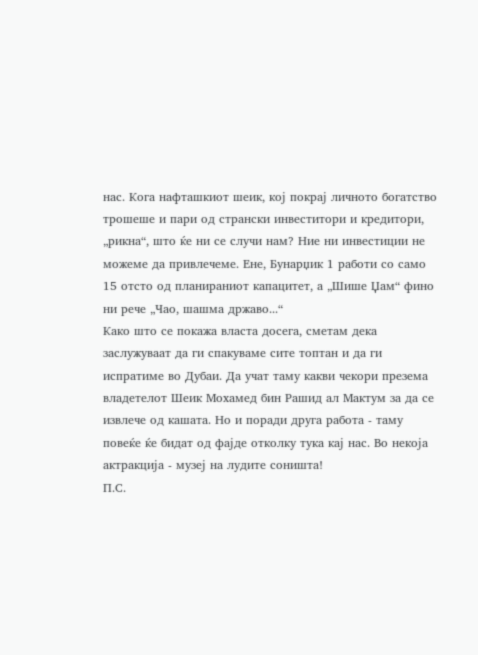нас. Кога нафташкиот шеик, кој покрај личното богатство трошеше и пари од странски инвеститори и кредитори, „рикна“, што ќе ни се случи нам? Ние ни инвестиции не можеме да привлечеме. Ене, Бунарџик 1 работи со само 15 отсто од планираниот капацитет, а „Шише Џам“ фино ни рече „Чао, шашма државо...“
Како што се покажа власта досега, сметам дека заслужуваат да ги спакуваме сите топтан и да ги испратиме во Дубаи. Да учат таму какви чекори презема владетелот Шеик Мохамед бин Рашид ал Мактум за да се извлече од кашата. Но и поради друга работа - таму повеќе ќе бидат од фајде отколку тука кај нас. Во некоја актракција - музеј на лудите соништа!
П.С.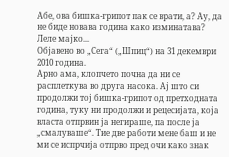Абе, ова бишка-грипот пак се врати, а? Ау, да не биде новава година како изминатава? Леле мајко...
Објавено во „Сега“ („Шпиц“) на 31 декември 2010 година.
Арно ама, клопчето почна да ни се расплеткува во друга насока. Ај што си продолжи тој бишка-грипот од претходната година, туку ни продолжи и рецесијата, која власта отпрвин ја негираше, па после ја „смалуваше“. Тие две работи мене баш и не ми се испрчија отпрво пред очи како знак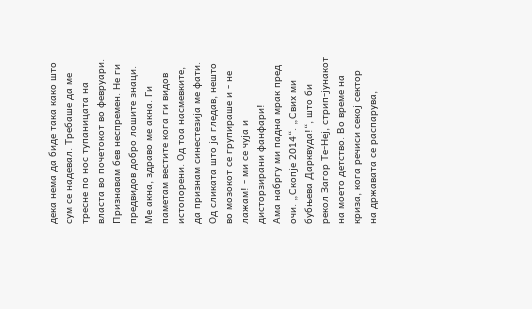дека нема да биде така како што сум се надевал. Требаше да ме тресне по нос тупаницата на власта во почетокот во февруари. Признавам бев неспремен. Не ги предвидов добро лошите знаци.
Ме акна, здраво ме акна. Ги паметам вестите кога ги видов истопорени. Од тоа насмевките, да признам синестезија ме фати. Од сликата што ја гледав, нешто во мозокот се групираше и - не лажам! - ми се чуја и дисторзирани фанфари!
Ама набргу ми падна мрак пред очи. „Скопје 2014“. „Свих ми бубњева Дарквуда!“, што би рекол Загор Те-Неј, стрип-јунакот на моето детство. Во време на криза, кога речиси секој сектор на државата се распарува,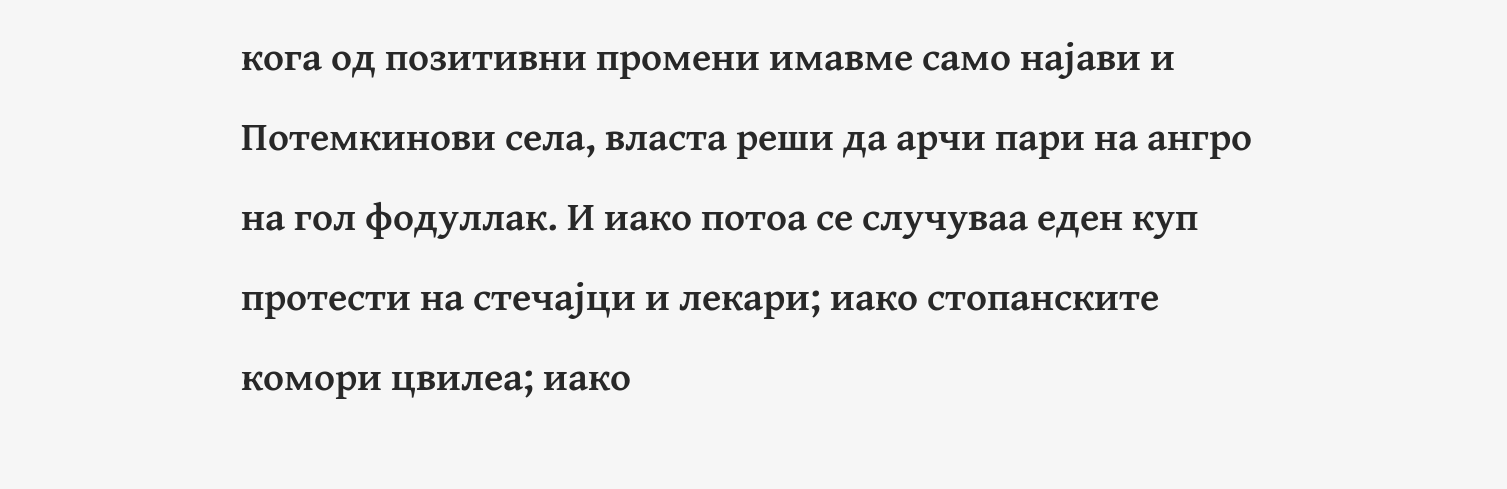кога од позитивни промени имавме само најави и Потемкинови села, власта реши да арчи пари на ангро на гол фодуллак. И иако потоа се случуваа еден куп протести на стечајци и лекари; иако стопанските комори цвилеа; иако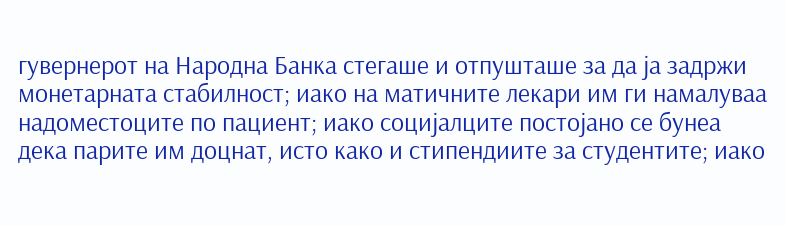гувернерот на Народна Банка стегаше и отпушташе за да ја задржи монетарната стабилност; иако на матичните лекари им ги намалуваа надоместоците по пациент; иако социјалците постојано се бунеа дека парите им доцнат, исто како и стипендиите за студентите; иако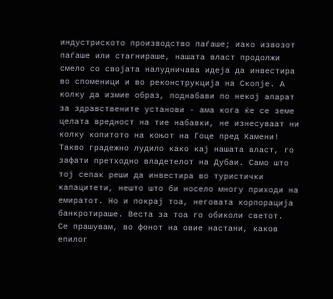индустриското производство паѓаше; иако извозот паѓаше или стагнираше, нашата власт продолжи смело со својата налудничава идеја да инвестира во споменици и во реконструкција на Скопје. А колку да измие образ, поднабави по некој апарат за здравствените установи - ама кога ќе се земе целата вредност на тие набавки, не изнесуваат ни колку копитото на коњот на Гоце пред Камени!
Такво градежно лудило како кај нашата власт, го зафати претходно владетелот на Дубаи. Само што тој сепак реши да инвестира во туристички капацитети, нешто што би носело многу приходи на емиратот. Но и покрај тоа, неговата корпорација банкротираше. Веста за тоа го обиколи светот.
Се прашувам, во фонот на овие настани, каков епилог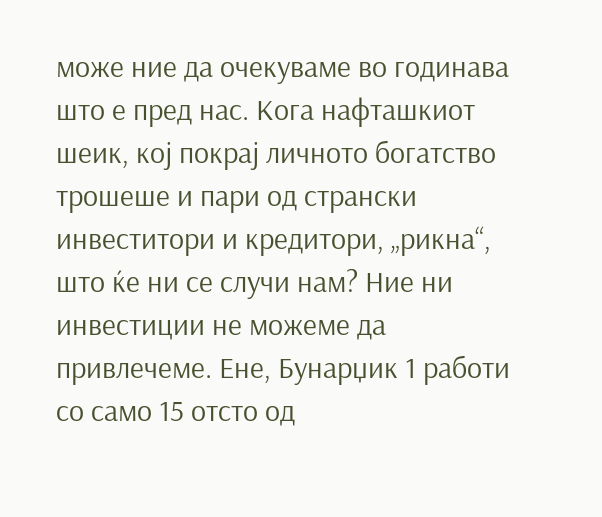може ние да очекуваме во годинава што е пред нас. Кога нафташкиот шеик, кој покрај личното богатство трошеше и пари од странски инвеститори и кредитори, „рикна“, што ќе ни се случи нам? Ние ни инвестиции не можеме да привлечеме. Ене, Бунарџик 1 работи со само 15 отсто од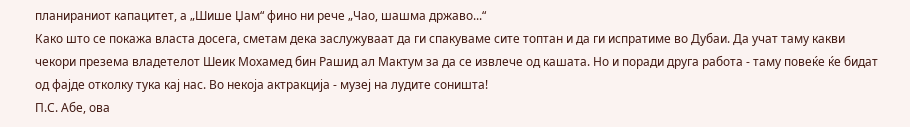планираниот капацитет, а „Шише Џам“ фино ни рече „Чао, шашма државо...“
Како што се покажа власта досега, сметам дека заслужуваат да ги спакуваме сите топтан и да ги испратиме во Дубаи. Да учат таму какви чекори презема владетелот Шеик Мохамед бин Рашид ал Мактум за да се извлече од кашата. Но и поради друга работа - таму повеќе ќе бидат од фајде отколку тука кај нас. Во некоја актракција - музеј на лудите соништа!
П.С. Абе, ова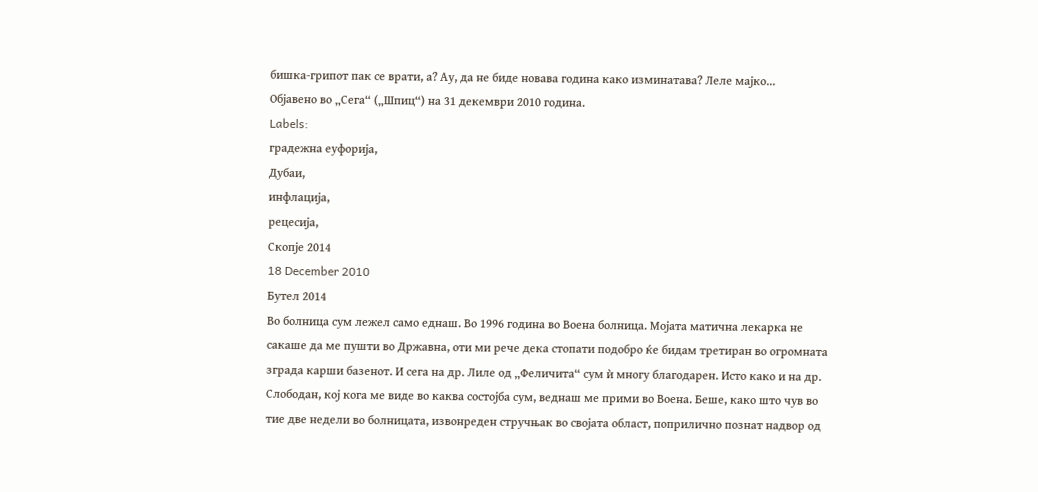бишка-грипот пак се врати, а? Ау, да не биде новава година како изминатава? Леле мајко...
Објавено во „Сега“ („Шпиц“) на 31 декември 2010 година.
Labels:
градежна еуфорија,
Дубаи,
инфлација,
рецесија,
Скопје 2014
18 December 2010
Бутел 2014
Во болница сум лежел само еднаш. Во 1996 година во Воена болница. Мојата матична лекарка не сакаше да ме пушти во Државна, оти ми рече дека стопати подобро ќе бидам третиран во огромната зграда карши базенот. И сега на др. Лиле од „Феличита“ сум ѝ многу благодарен. Исто како и на др. Слободан, кој кога ме виде во каква состојба сум, веднаш ме прими во Воена. Беше, како што чув во тие две недели во болницата, извонреден стручњак во својата област, поприлично познат надвор од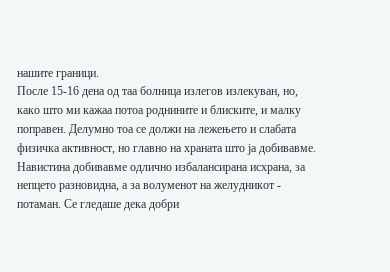нашите граници.
После 15-16 дена од таа болница излегов излекуван, но, како што ми кажаа потоа роднините и блиските, и малку поправен. Делумно тоа се должи на лежењето и слабата физичка активност, но главно на храната што ја добивавме. Навистина добивавме одлично избалансирана исхрана, за непцето разновидна, а за волуменот на желудникот - потаман. Се гледаше дека добри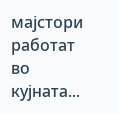мајстори работат во кујната...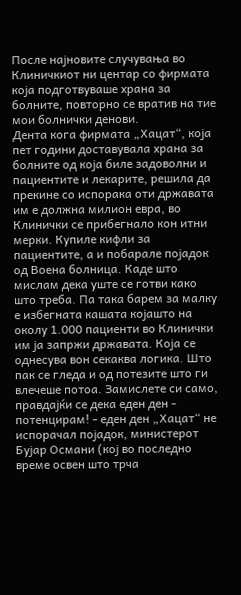После најновите случувања во Клиничкиот ни центар со фирмата која подготвуваше храна за болните, повторно се вратив на тие мои болнички денови.
Дента кога фирмата „Хацат“, која пет години доставувала храна за болните од која биле задоволни и пациентите и лекарите, решила да прекине со испорака оти државата им е должна милион евра, во Клинички се прибегнало кон итни мерки. Купиле кифли за пациентите, а и побарале појадок од Воена болница. Каде што мислам дека уште се готви како што треба. Па така барем за малку е избегната кашата којашто на околу 1.000 пациенти во Клинички им ја запржи државата. Која се однесува вон секаква логика. Што пак се гледа и од потезите што ги влечеше потоа. Замислете си само, правдајќи се дека еден ден - потенцирам! - еден ден „Хацат“ не испорачал појадок, министерот Бујар Османи (кој во последно време освен што трча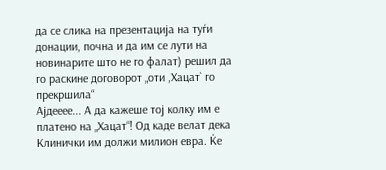да се слика на презентација на туѓи донации, почна и да им се лути на новинарите што не го фалат) решил да го раскине договорот „оти ,Хацат` го прекршила“
Ајдееее... А да кажеше тој колку им е платено на „Хацат“! Од каде велат дека Клинички им должи милион евра. Ќе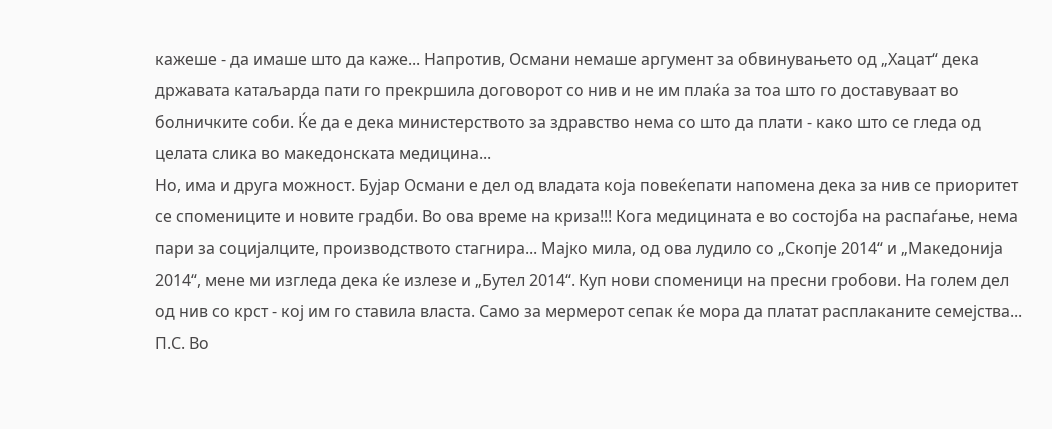кажеше - да имаше што да каже... Напротив, Османи немаше аргумент за обвинувањето од „Хацат“ дека државата катаљарда пати го прекршила договорот со нив и не им плаќа за тоа што го доставуваат во болничките соби. Ќе да е дека министерството за здравство нема со што да плати - како што се гледа од целата слика во македонската медицина...
Но, има и друга можност. Бујар Османи е дел од владата која повеќепати напомена дека за нив се приоритет се спомениците и новите градби. Во ова време на криза!!! Кога медицината е во состојба на распаѓање, нема пари за социјалците, производството стагнира... Мајко мила, од ова лудило со „Скопје 2014“ и „Македонија 2014“, мене ми изгледа дека ќе излезе и „Бутел 2014“. Куп нови споменици на пресни гробови. На голем дел од нив со крст - кој им го ставила власта. Само за мермерот сепак ќе мора да платат расплаканите семејства...
П.С. Во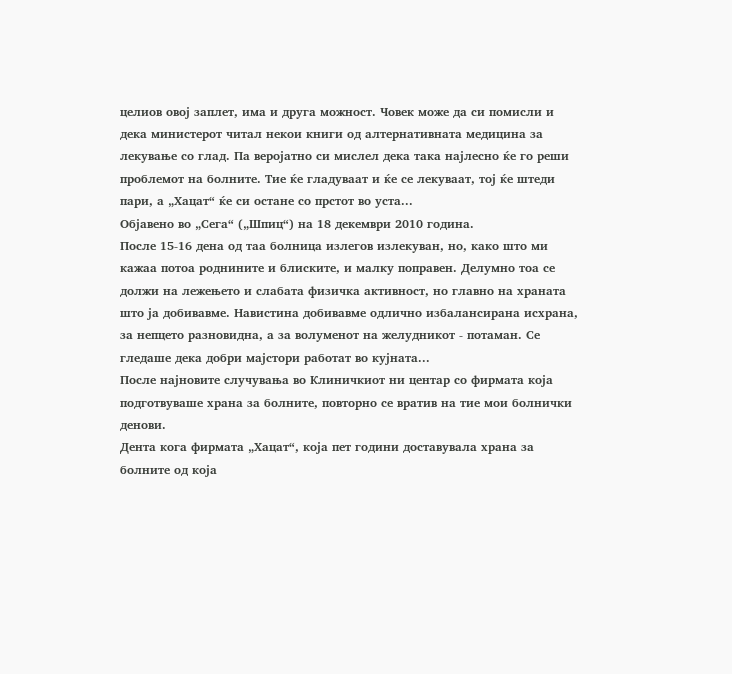целиов овој заплет, има и друга можност. Човек може да си помисли и дека министерот читал некои книги од алтернативната медицина за лекување со глад. Па веројатно си мислел дека така најлесно ќе го реши проблемот на болните. Тие ќе гладуваат и ќе се лекуваат, тој ќе штеди пари, а „Хацат“ ќе си остане со прстот во уста...
Објавено во „Сега“ („Шпиц“) на 18 декември 2010 година.
После 15-16 дена од таа болница излегов излекуван, но, како што ми кажаа потоа роднините и блиските, и малку поправен. Делумно тоа се должи на лежењето и слабата физичка активност, но главно на храната што ја добивавме. Навистина добивавме одлично избалансирана исхрана, за непцето разновидна, а за волуменот на желудникот - потаман. Се гледаше дека добри мајстори работат во кујната...
После најновите случувања во Клиничкиот ни центар со фирмата која подготвуваше храна за болните, повторно се вратив на тие мои болнички денови.
Дента кога фирмата „Хацат“, која пет години доставувала храна за болните од која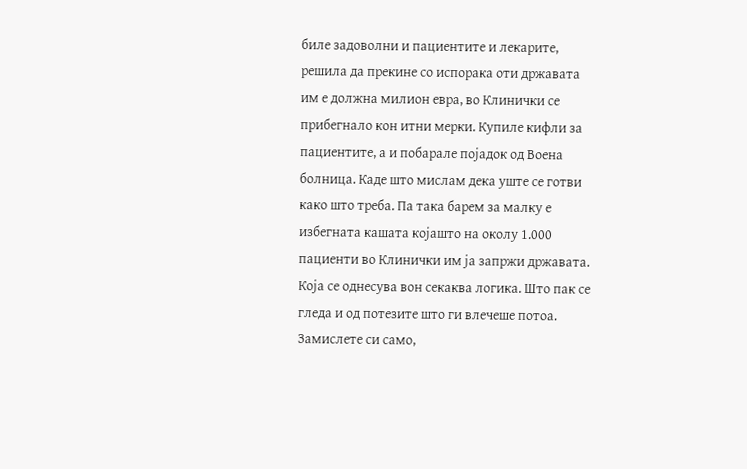биле задоволни и пациентите и лекарите, решила да прекине со испорака оти државата им е должна милион евра, во Клинички се прибегнало кон итни мерки. Купиле кифли за пациентите, а и побарале појадок од Воена болница. Каде што мислам дека уште се готви како што треба. Па така барем за малку е избегната кашата којашто на околу 1.000 пациенти во Клинички им ја запржи државата. Која се однесува вон секаква логика. Што пак се гледа и од потезите што ги влечеше потоа. Замислете си само,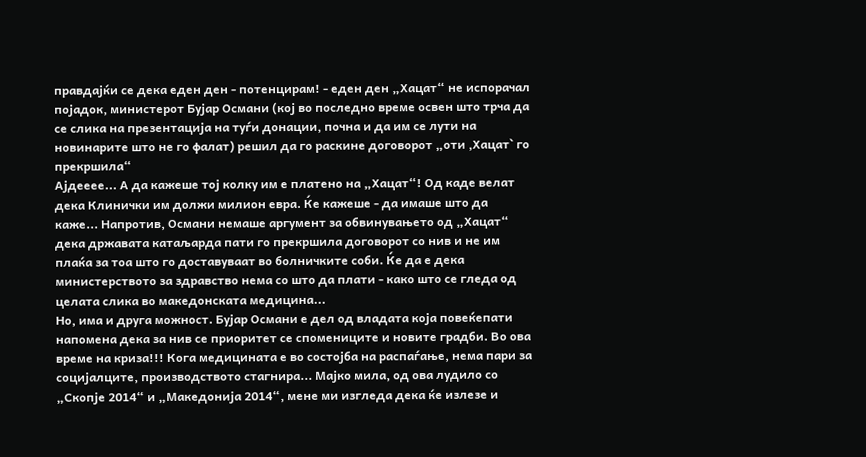правдајќи се дека еден ден - потенцирам! - еден ден „Хацат“ не испорачал појадок, министерот Бујар Османи (кој во последно време освен што трча да се слика на презентација на туѓи донации, почна и да им се лути на новинарите што не го фалат) решил да го раскине договорот „оти ,Хацат` го прекршила“
Ајдееее... А да кажеше тој колку им е платено на „Хацат“! Од каде велат дека Клинички им должи милион евра. Ќе кажеше - да имаше што да каже... Напротив, Османи немаше аргумент за обвинувањето од „Хацат“ дека државата катаљарда пати го прекршила договорот со нив и не им плаќа за тоа што го доставуваат во болничките соби. Ќе да е дека министерството за здравство нема со што да плати - како што се гледа од целата слика во македонската медицина...
Но, има и друга можност. Бујар Османи е дел од владата која повеќепати напомена дека за нив се приоритет се спомениците и новите градби. Во ова време на криза!!! Кога медицината е во состојба на распаѓање, нема пари за социјалците, производството стагнира... Мајко мила, од ова лудило со „Скопје 2014“ и „Македонија 2014“, мене ми изгледа дека ќе излезе и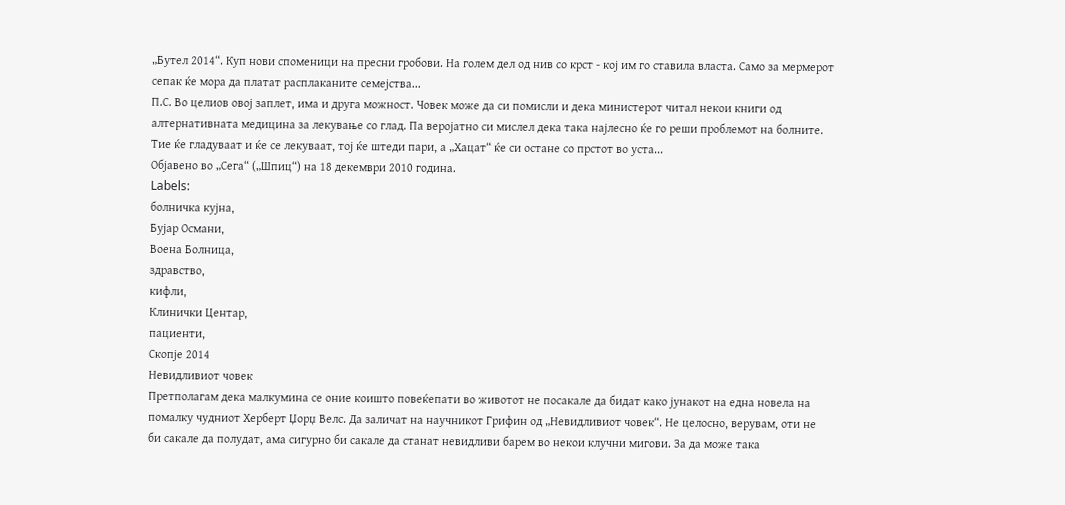„Бутел 2014“. Куп нови споменици на пресни гробови. На голем дел од нив со крст - кој им го ставила власта. Само за мермерот сепак ќе мора да платат расплаканите семејства...
П.С. Во целиов овој заплет, има и друга можност. Човек може да си помисли и дека министерот читал некои книги од алтернативната медицина за лекување со глад. Па веројатно си мислел дека така најлесно ќе го реши проблемот на болните. Тие ќе гладуваат и ќе се лекуваат, тој ќе штеди пари, а „Хацат“ ќе си остане со прстот во уста...
Објавено во „Сега“ („Шпиц“) на 18 декември 2010 година.
Labels:
болничка кујна,
Бујар Османи,
Воена Болница,
здравство,
кифли,
Клинички Центар,
пациенти,
Скопје 2014
Невидливиот човек
Претполагам дека малкумина се оние коишто повеќепати во животот не посакале да бидат како јунакот на една новела на помалку чудниот Херберт Џорџ Велс. Да заличат на научникот Грифин од „Невидливиот човек“. Не целосно, верувам, оти не би сакале да полудат, ама сигурно би сакале да станат невидливи барем во некои клучни мигови. За да може така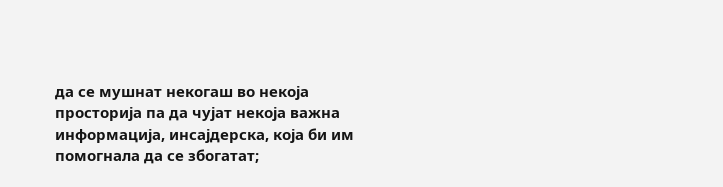да се мушнат некогаш во некоја просторија па да чујат некоја важна информација, инсајдерска, која би им помогнала да се збогатат;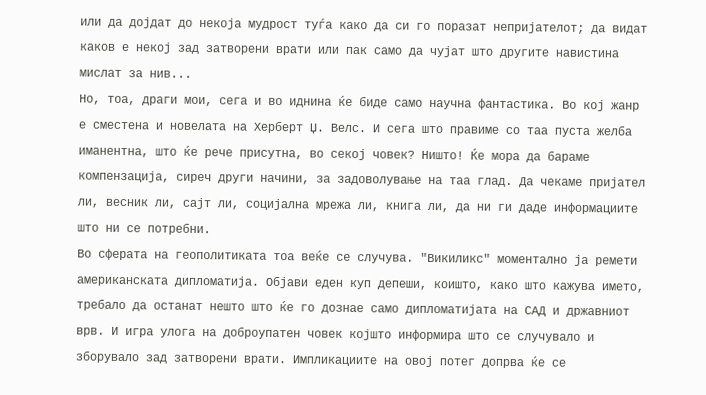или да дојдат до некоја мудрост туѓа како да си го поразат непријателот; да видат каков е некој зад затворени врати или пак само да чујат што другите навистина мислат за нив...
Но, тоа, драги мои, сега и во иднина ќе биде само научна фантастика. Во кој жанр е сместена и новелата на Херберт Џ. Велс. И сега што правиме со таа пуста желба иманентна, што ќе рече присутна, во секој човек? Ништо! Ќе мора да бараме компензација, сиреч други начини, за задоволување на таа глад. Да чекаме пријател ли, весник ли, сајт ли, социјална мрежа ли, книга ли, да ни ги даде информациите што ни се потребни.
Во сферата на геополитиката тоа веќе се случува. "Викиликс" моментално ја ремети американската дипломатија. Објави еден куп депеши, коишто, како што кажува името, требало да останат нешто што ќе го дознае само дипломатијата на САД и државниот врв. И игра улога на доброупатен човек којшто информира што се случувало и зборувало зад затворени врати. Импликациите на овој потег допрва ќе се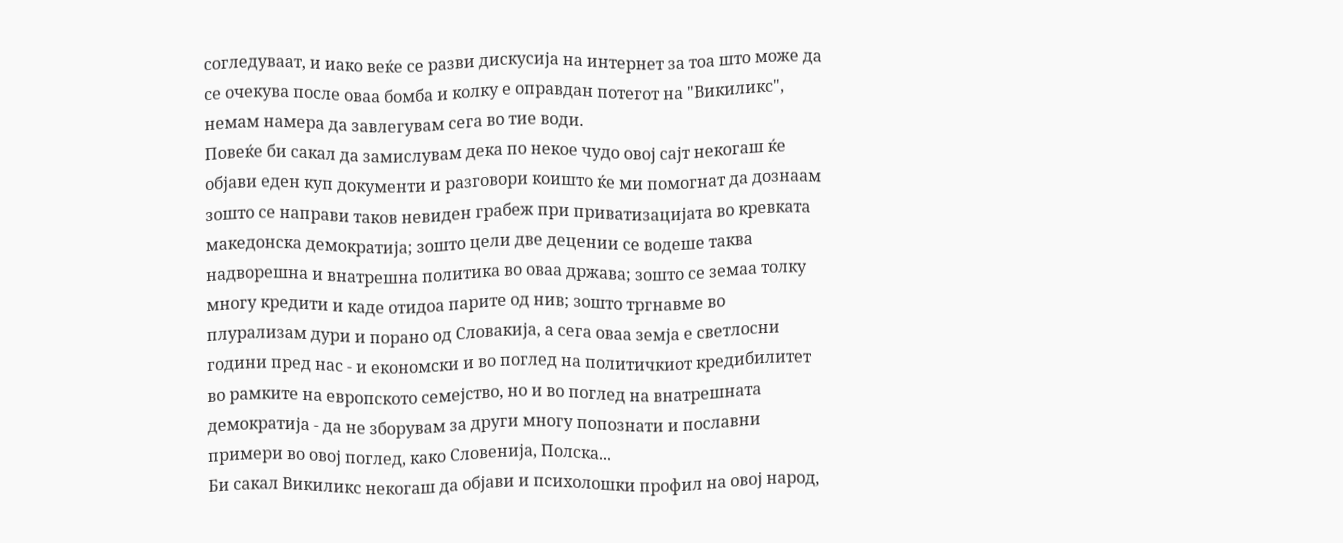согледуваат, и иако веќе се разви дискусија на интернет за тоа што може да се очекува после оваа бомба и колку е оправдан потегот на "Викиликс", немам намера да завлегувам сега во тие води.
Повеќе би сакал да замислувам дека по некое чудо овој сајт некогаш ќе објави еден куп документи и разговори коишто ќе ми помогнат да дознаам зошто се направи таков невиден грабеж при приватизацијата во кревката македонска демократија; зошто цели две децении се водеше таква надворешна и внатрешна политика во оваа држава; зошто се земаа толку многу кредити и каде отидоа парите од нив; зошто тргнавме во плурализам дури и порано од Словакија, а сега оваа земја е светлосни години пред нас - и економски и во поглед на политичкиот кредибилитет во рамките на европското семејство, но и во поглед на внатрешната демократија - да не зборувам за други многу попознати и пославни примери во овој поглед, како Словенија, Полска...
Би сакал Викиликс некогаш да објави и психолошки профил на овој народ,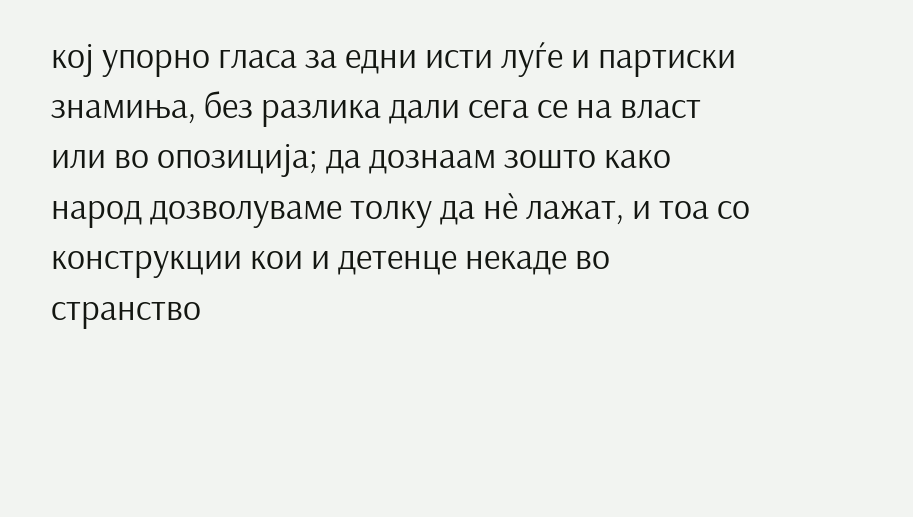кој упорно гласа за едни исти луѓе и партиски знамиња, без разлика дали сега се на власт или во опозиција; да дознаам зошто како народ дозволуваме толку да нѐ лажат, и тоа со конструкции кои и детенце некаде во странство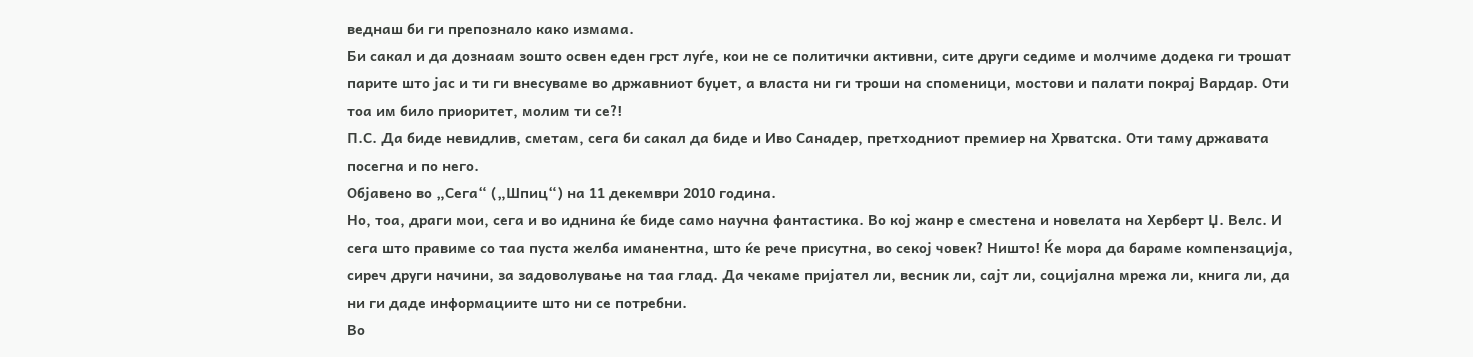веднаш би ги препознало како измама.
Би сакал и да дознаам зошто освен еден грст луѓе, кои не се политички активни, сите други седиме и молчиме додека ги трошат парите што јас и ти ги внесуваме во државниот буџет, а власта ни ги троши на споменици, мостови и палати покрај Вардар. Оти тоа им било приоритет, молим ти се?!
П.С. Да биде невидлив, сметам, сега би сакал да биде и Иво Санадер, претходниот премиер на Хрватска. Оти таму државата посегна и по него.
Објавено во „Сега“ („Шпиц“) на 11 декември 2010 година.
Но, тоа, драги мои, сега и во иднина ќе биде само научна фантастика. Во кој жанр е сместена и новелата на Херберт Џ. Велс. И сега што правиме со таа пуста желба иманентна, што ќе рече присутна, во секој човек? Ништо! Ќе мора да бараме компензација, сиреч други начини, за задоволување на таа глад. Да чекаме пријател ли, весник ли, сајт ли, социјална мрежа ли, книга ли, да ни ги даде информациите што ни се потребни.
Во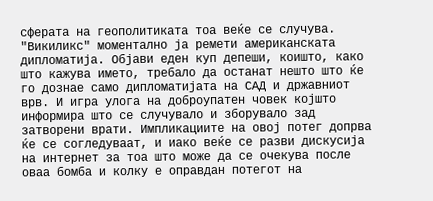сферата на геополитиката тоа веќе се случува. "Викиликс" моментално ја ремети американската дипломатија. Објави еден куп депеши, коишто, како што кажува името, требало да останат нешто што ќе го дознае само дипломатијата на САД и државниот врв. И игра улога на доброупатен човек којшто информира што се случувало и зборувало зад затворени врати. Импликациите на овој потег допрва ќе се согледуваат, и иако веќе се разви дискусија на интернет за тоа што може да се очекува после оваа бомба и колку е оправдан потегот на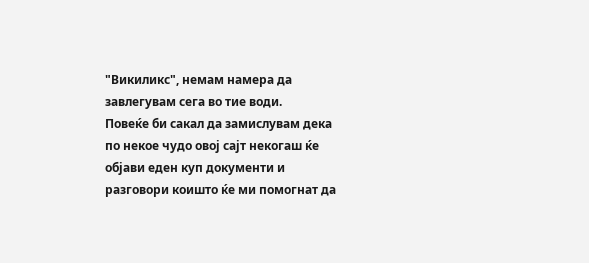"Викиликс", немам намера да завлегувам сега во тие води.
Повеќе би сакал да замислувам дека по некое чудо овој сајт некогаш ќе објави еден куп документи и разговори коишто ќе ми помогнат да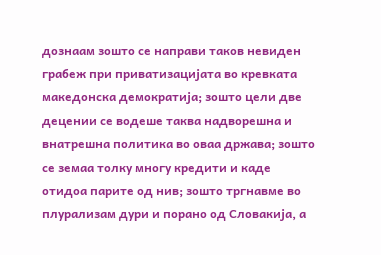дознаам зошто се направи таков невиден грабеж при приватизацијата во кревката македонска демократија; зошто цели две децении се водеше таква надворешна и внатрешна политика во оваа држава; зошто се земаа толку многу кредити и каде отидоа парите од нив; зошто тргнавме во плурализам дури и порано од Словакија, а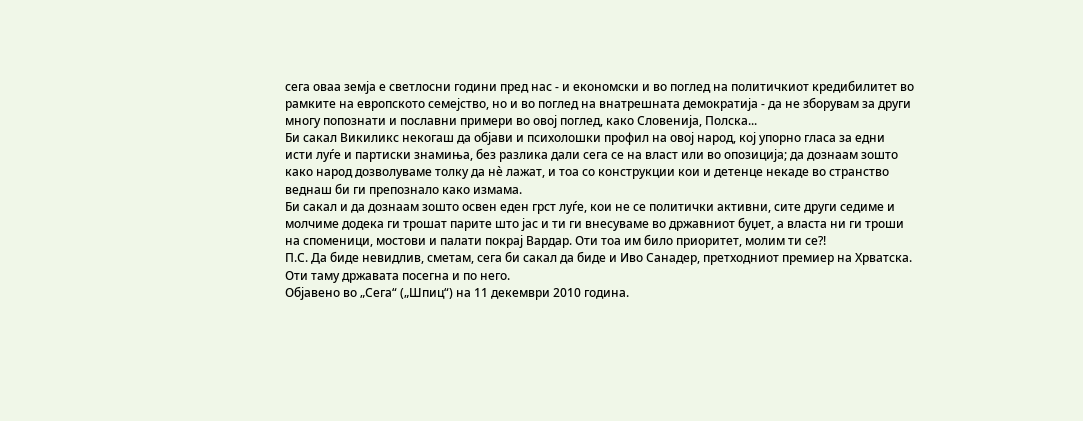сега оваа земја е светлосни години пред нас - и економски и во поглед на политичкиот кредибилитет во рамките на европското семејство, но и во поглед на внатрешната демократија - да не зборувам за други многу попознати и пославни примери во овој поглед, како Словенија, Полска...
Би сакал Викиликс некогаш да објави и психолошки профил на овој народ, кој упорно гласа за едни исти луѓе и партиски знамиња, без разлика дали сега се на власт или во опозиција; да дознаам зошто како народ дозволуваме толку да нѐ лажат, и тоа со конструкции кои и детенце некаде во странство веднаш би ги препознало како измама.
Би сакал и да дознаам зошто освен еден грст луѓе, кои не се политички активни, сите други седиме и молчиме додека ги трошат парите што јас и ти ги внесуваме во државниот буџет, а власта ни ги троши на споменици, мостови и палати покрај Вардар. Оти тоа им било приоритет, молим ти се?!
П.С. Да биде невидлив, сметам, сега би сакал да биде и Иво Санадер, претходниот премиер на Хрватска. Оти таму државата посегна и по него.
Објавено во „Сега“ („Шпиц“) на 11 декември 2010 година.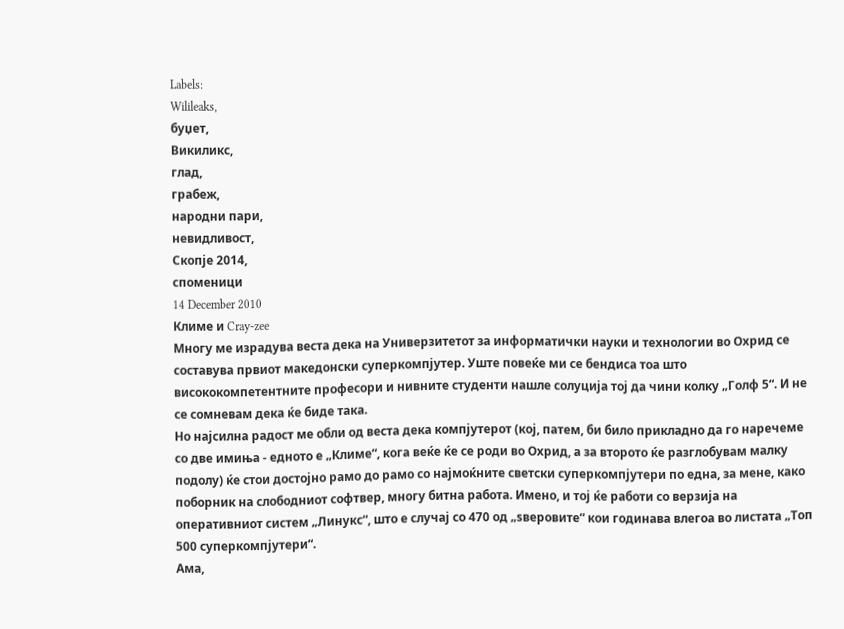Labels:
Wilileaks,
буџет,
Викиликс,
глад,
грабеж,
народни пари,
невидливост,
Скопје 2014,
споменици
14 December 2010
Климе и Cray-zee
Многу ме израдува веста дека на Универзитетот за информатички науки и технологии во Охрид се составува првиот македонски суперкомпјутер. Уште повеќе ми се бендиса тоа што висококомпетентните професори и нивните студенти нашле солуција тој да чини колку „Голф 5“. И не се сомневам дека ќе биде така.
Но најсилна радост ме обли од веста дека компјутерот (кој, патем, би било прикладно да го наречеме со две имиња - едното е „Климе“, кога веќе ќе се роди во Охрид, а за второто ќе разглобувам малку подолу) ќе стои достојно рамо до рамо со најмоќните светски суперкомпјутери по една, за мене, како поборник на слободниот софтвер, многу битна работа. Имено, и тој ќе работи со верзија на оперативниот систем „Линукс“, што е случај со 470 од „ѕверовите“ кои годинава влегоа во листата „Топ 500 суперкомпјутери“.
Ама,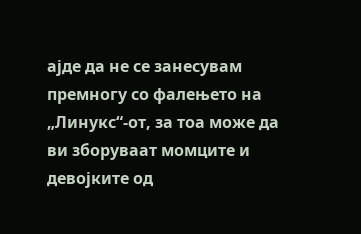ајде да не се занесувам премногу со фалењето на „Линукс“-от, за тоа може да ви зборуваат момците и девојките од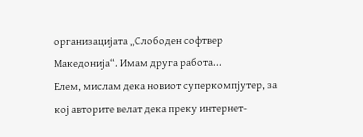организацијата „Слободен софтвер Македонија“. Имам друга работа...
Елем, мислам дека новиот суперкомпјутер, за кој авторите велат дека преку интернет-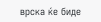врска ќе биде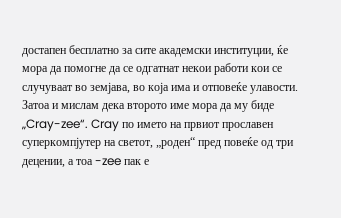достапен бесплатно за сите академски институции, ќе мора да помогне да се одгатнат некои работи кои се случуваат во земјава, во која има и отповеќе улавости. Затоа и мислам дека второто име мора да му биде „Cray-zee“. Cray по името на првиот прославен суперкомпјутер на светот, „роден“ пред повеќе од три децении, а тоа -zee пак е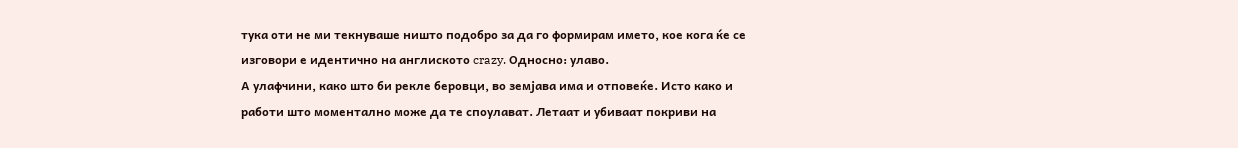тука оти не ми текнуваше ништо подобро за да го формирам името, кое кога ќе се изговори е идентично на англиското crazy. Односно: улаво.
А улафчини, како што би рекле беровци, во земјава има и отповеќе. Исто како и работи што моментално може да те споулават. Летаат и убиваат покриви на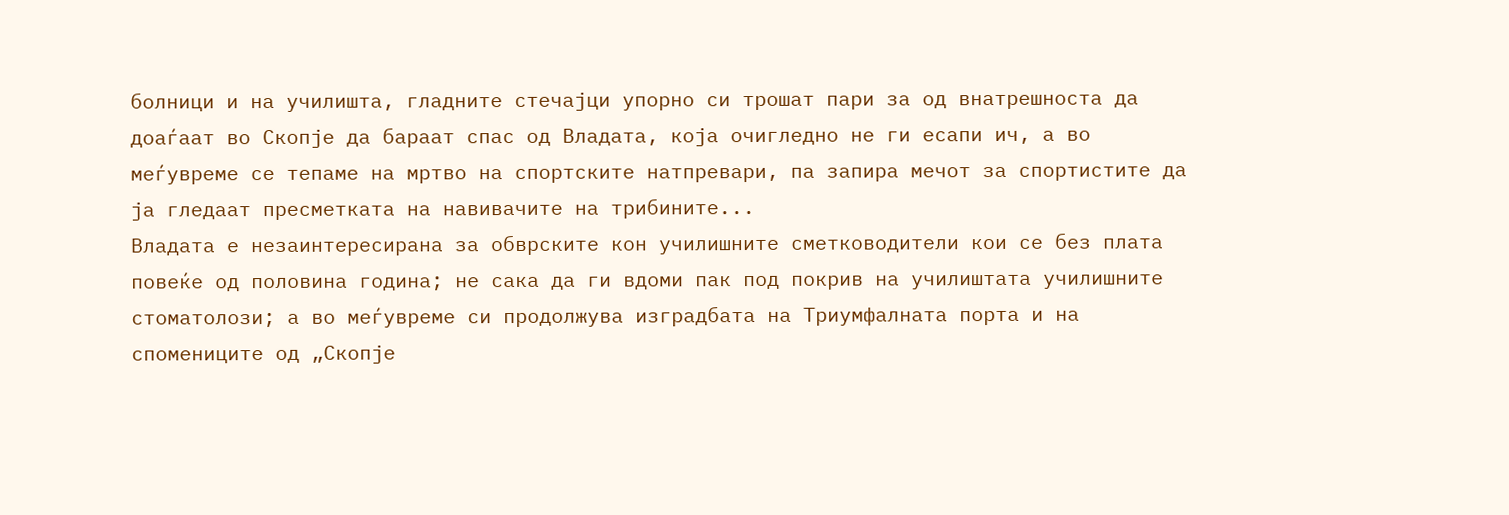болници и на училишта, гладните стечајци упорно си трошат пари за од внатрешноста да доаѓаат во Скопје да бараат спас од Владата, која очигледно не ги есапи ич, а во меѓувреме се тепаме на мртво на спортските натпревари, па запира мечот за спортистите да ја гледаат пресметката на навивачите на трибините...
Владата е незаинтересирана за обврските кон училишните сметководители кои се без плата повеќе од половина година; не сака да ги вдоми пак под покрив на училиштата училишните стоматолози; а во меѓувреме си продолжува изградбата на Триумфалната порта и на спомениците од „Скопје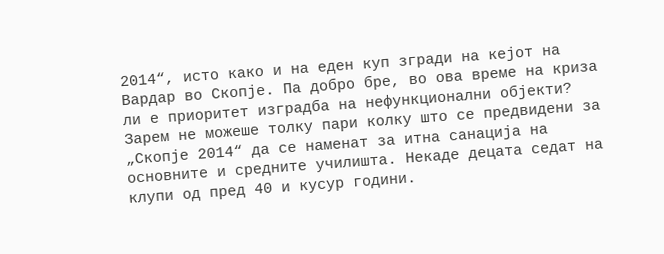2014“, исто како и на еден куп згради на кејот на Вардар во Скопје. Па добро бре, во ова време на криза ли е приоритет изградба на нефункционални објекти? Зарем не можеше толку пари колку што се предвидени за „Скопје 2014“ да се наменат за итна санација на основните и средните училишта. Некаде децата седат на клупи од пред 40 и кусур години.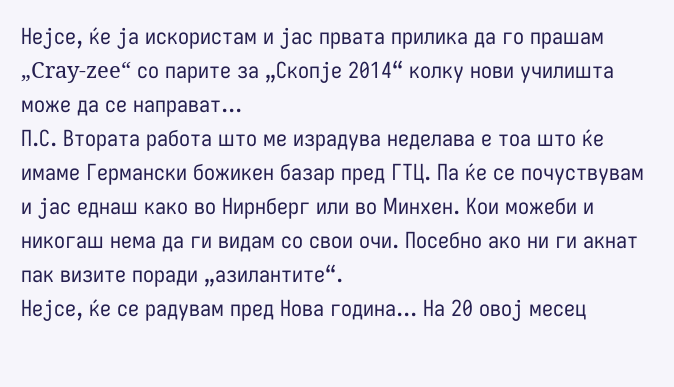Нејсе, ќе ја искористам и јас првата прилика да го прашам „Cray-zee“ со парите за „Скопје 2014“ колку нови училишта може да се направат...
П.С. Втората работа што ме израдува неделава е тоа што ќе имаме Германски божикен базар пред ГТЦ. Па ќе се почуствувам и јас еднаш како во Нирнберг или во Минхен. Кои можеби и никогаш нема да ги видам со свои очи. Посебно ако ни ги акнат пак визите поради „азилантите“.
Нејсе, ќе се радувам пред Нова година... На 20 овој месец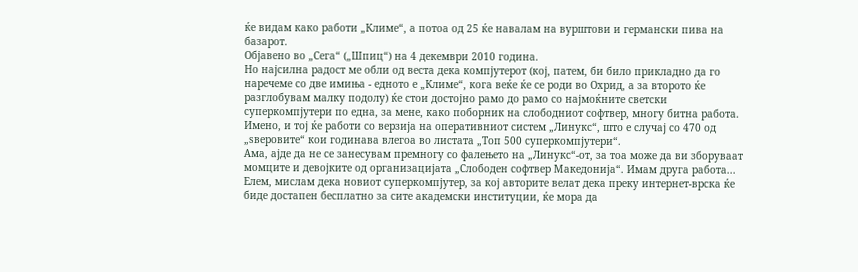ќе видам како работи „Климе“, а потоа од 25 ќе навалам на вурштови и германски пива на базарот.
Објавено во „Сега“ („Шпиц“) на 4 декември 2010 година.
Но најсилна радост ме обли од веста дека компјутерот (кој, патем, би било прикладно да го наречеме со две имиња - едното е „Климе“, кога веќе ќе се роди во Охрид, а за второто ќе разглобувам малку подолу) ќе стои достојно рамо до рамо со најмоќните светски суперкомпјутери по една, за мене, како поборник на слободниот софтвер, многу битна работа. Имено, и тој ќе работи со верзија на оперативниот систем „Линукс“, што е случај со 470 од „ѕверовите“ кои годинава влегоа во листата „Топ 500 суперкомпјутери“.
Ама, ајде да не се занесувам премногу со фалењето на „Линукс“-от, за тоа може да ви зборуваат момците и девојките од организацијата „Слободен софтвер Македонија“. Имам друга работа...
Елем, мислам дека новиот суперкомпјутер, за кој авторите велат дека преку интернет-врска ќе биде достапен бесплатно за сите академски институции, ќе мора да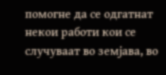помогне да се одгатнат некои работи кои се случуваат во земјава, во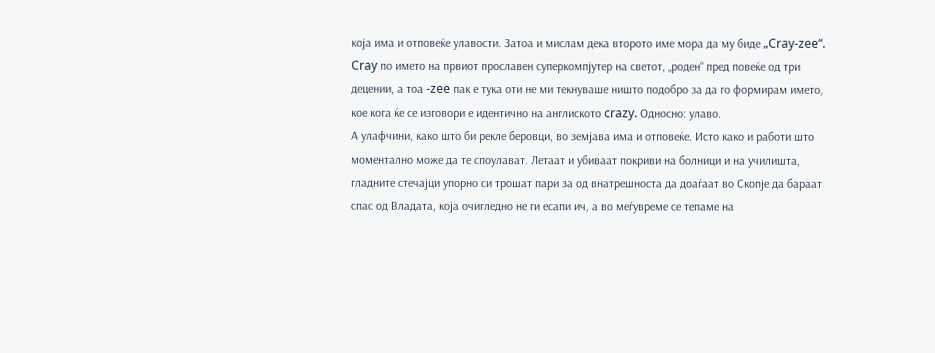која има и отповеќе улавости. Затоа и мислам дека второто име мора да му биде „Cray-zee“. Cray по името на првиот прославен суперкомпјутер на светот, „роден“ пред повеќе од три децении, а тоа -zee пак е тука оти не ми текнуваше ништо подобро за да го формирам името, кое кога ќе се изговори е идентично на англиското crazy. Односно: улаво.
А улафчини, како што би рекле беровци, во земјава има и отповеќе. Исто како и работи што моментално може да те споулават. Летаат и убиваат покриви на болници и на училишта, гладните стечајци упорно си трошат пари за од внатрешноста да доаѓаат во Скопје да бараат спас од Владата, која очигледно не ги есапи ич, а во меѓувреме се тепаме на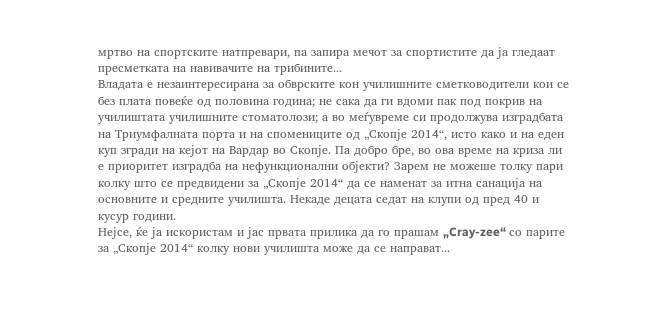мртво на спортските натпревари, па запира мечот за спортистите да ја гледаат пресметката на навивачите на трибините...
Владата е незаинтересирана за обврските кон училишните сметководители кои се без плата повеќе од половина година; не сака да ги вдоми пак под покрив на училиштата училишните стоматолози; а во меѓувреме си продолжува изградбата на Триумфалната порта и на спомениците од „Скопје 2014“, исто како и на еден куп згради на кејот на Вардар во Скопје. Па добро бре, во ова време на криза ли е приоритет изградба на нефункционални објекти? Зарем не можеше толку пари колку што се предвидени за „Скопје 2014“ да се наменат за итна санација на основните и средните училишта. Некаде децата седат на клупи од пред 40 и кусур години.
Нејсе, ќе ја искористам и јас првата прилика да го прашам „Cray-zee“ со парите за „Скопје 2014“ колку нови училишта може да се направат...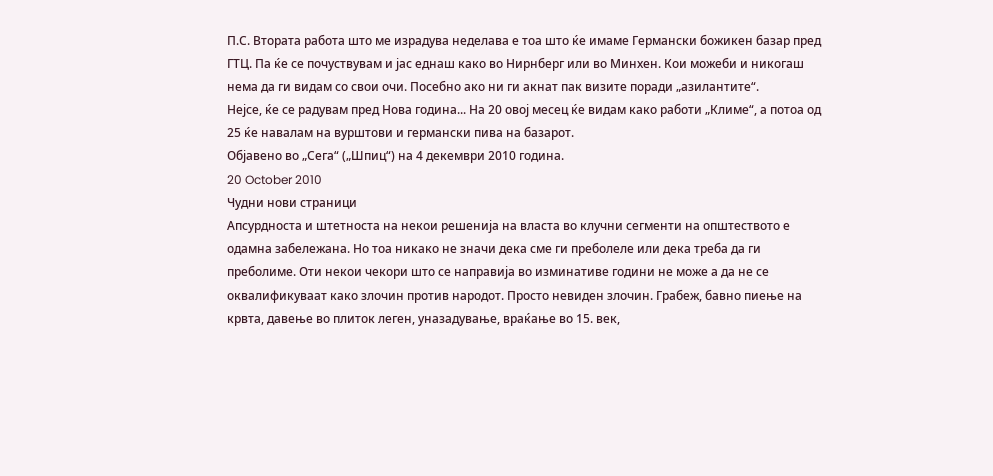П.С. Втората работа што ме израдува неделава е тоа што ќе имаме Германски божикен базар пред ГТЦ. Па ќе се почуствувам и јас еднаш како во Нирнберг или во Минхен. Кои можеби и никогаш нема да ги видам со свои очи. Посебно ако ни ги акнат пак визите поради „азилантите“.
Нејсе, ќе се радувам пред Нова година... На 20 овој месец ќе видам како работи „Климе“, а потоа од 25 ќе навалам на вурштови и германски пива на базарот.
Објавено во „Сега“ („Шпиц“) на 4 декември 2010 година.
20 October 2010
Чудни нови страници
Апсурдноста и штетноста на некои решенија на власта во клучни сегменти на општеството е одамна забележана. Но тоа никако не значи дека сме ги преболеле или дека треба да ги преболиме. Оти некои чекори што се направија во изминативе години не може а да не се оквалификуваат како злочин против народот. Просто невиден злочин. Грабеж, бавно пиење на крвта, давење во плиток леген, уназадување, враќање во 15. век,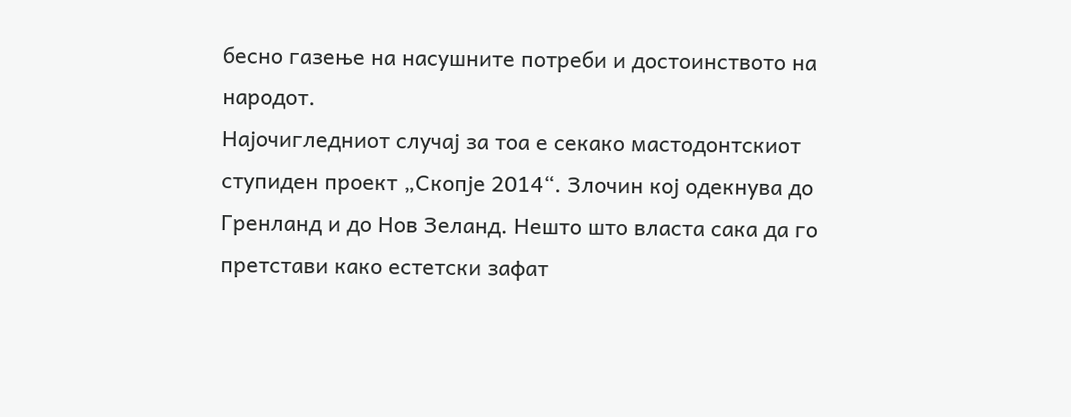бесно газење на насушните потреби и достоинството на народот.
Најочигледниот случај за тоа е секако мастодонтскиот ступиден проект „Скопје 2014“. Злочин кој одекнува до Гренланд и до Нов Зеланд. Нешто што власта сака да го претстави како естетски зафат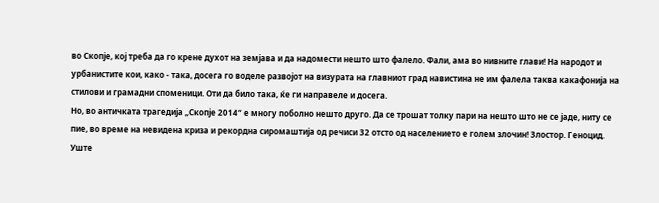во Скопје, кој треба да го крене духот на земјава и да надомести нешто што фалело. Фали, ама во нивните глави! На народот и урбанистите кои, како - така, досега го воделе развојот на визурата на главниот град навистина не им фалела таква какафонија на стилови и грамадни споменици. Оти да било така, ќе ги направеле и досега.
Но, во античката трагедија „Скопје 2014“ е многу поболно нешто друго. Да се трошат толку пари на нешто што не се јаде, ниту се пие, во време на невидена криза и рекордна сиромаштија од речиси 32 отсто од населението е голем злочин! Злостор. Геноцид.
Уште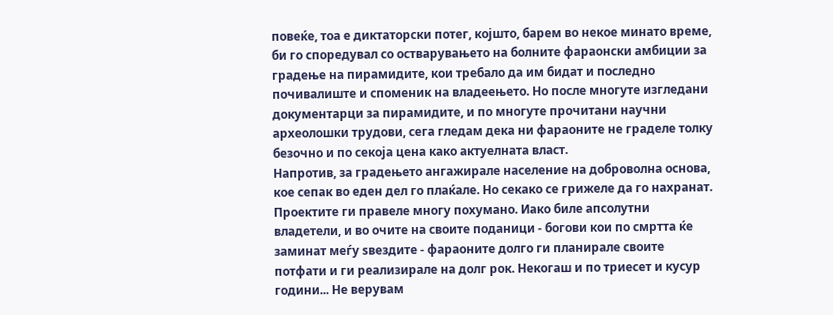повеќе, тоа е диктаторски потег, којшто, барем во некое минато време, би го споредувал со остварувањето на болните фараонски амбиции за градење на пирамидите, кои требало да им бидат и последно почивалиште и споменик на владеењето. Но после многуте изгледани документарци за пирамидите, и по многуте прочитани научни археолошки трудови, сега гледам дека ни фараоните не граделе толку безочно и по секоја цена како актуелната власт.
Напротив, за градењето ангажирале население на доброволна основа, кое сепак во еден дел го плаќале. Но секако се грижеле да го нахранат. Проектите ги правеле многу похумано. Иако биле апсолутни владетели, и во очите на своите поданици - богови кои по смртта ќе заминат меѓу ѕвездите - фараоните долго ги планирале своите потфати и ги реализирале на долг рок. Некогаш и по триесет и кусур години... Не верувам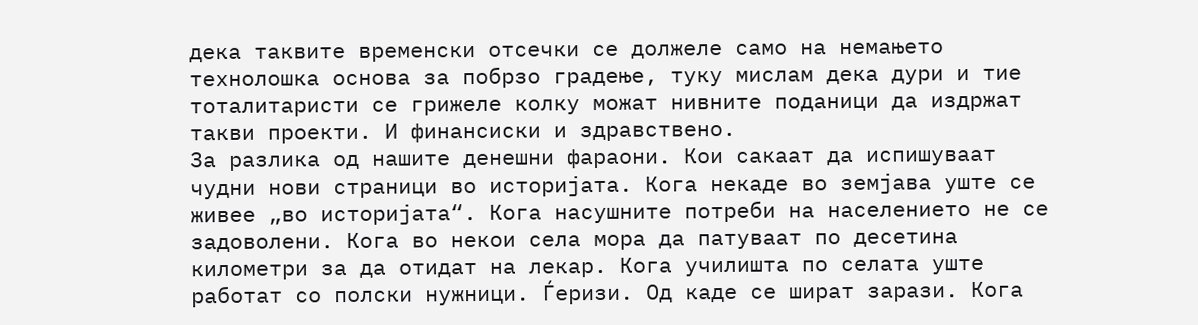дека таквите временски отсечки се должеле само на немањето технолошка основа за побрзо градење, туку мислам дека дури и тие тоталитаристи се грижеле колку можат нивните поданици да издржат такви проекти. И финансиски и здравствено.
За разлика од нашите денешни фараони. Кои сакаат да испишуваат чудни нови страници во историјата. Кога некаде во земјава уште се живее „во историјата“. Кога насушните потреби на населението не се задоволени. Кога во некои села мора да патуваат по десетина километри за да отидат на лекар. Кога училишта по селата уште работат со полски нужници. Ѓеризи. Од каде се шират зарази. Кога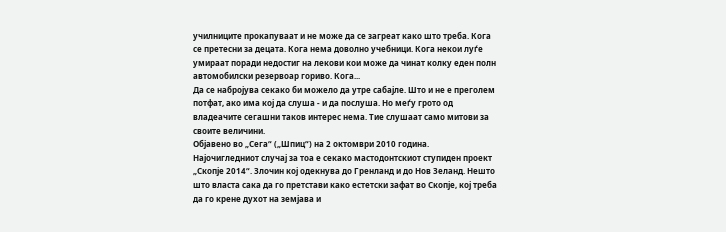училниците прокапуваат и не може да се загреат како што треба. Кога се претесни за децата. Кога нема доволно учебници. Кога некои луѓе умираат поради недостиг на лекови кои може да чинат колку еден полн автомобилски резервоар гориво. Кога...
Да се набројува секако би можело да утре сабајле. Што и не е преголем потфат, ако има кој да слуша - и да послуша. Но меѓу грото од владеачите сегашни таков интерес нема. Тие слушаат само митови за своите величини.
Oбјавено во „Сега“ („Шпиц“) на 2 октомври 2010 година.
Најочигледниот случај за тоа е секако мастодонтскиот ступиден проект „Скопје 2014“. Злочин кој одекнува до Гренланд и до Нов Зеланд. Нешто што власта сака да го претстави како естетски зафат во Скопје, кој треба да го крене духот на земјава и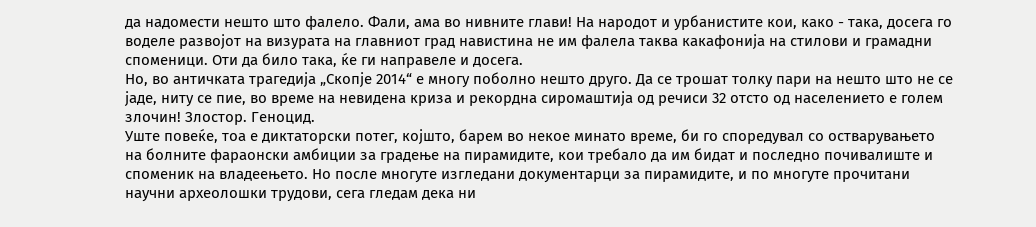да надомести нешто што фалело. Фали, ама во нивните глави! На народот и урбанистите кои, како - така, досега го воделе развојот на визурата на главниот град навистина не им фалела таква какафонија на стилови и грамадни споменици. Оти да било така, ќе ги направеле и досега.
Но, во античката трагедија „Скопје 2014“ е многу поболно нешто друго. Да се трошат толку пари на нешто што не се јаде, ниту се пие, во време на невидена криза и рекордна сиромаштија од речиси 32 отсто од населението е голем злочин! Злостор. Геноцид.
Уште повеќе, тоа е диктаторски потег, којшто, барем во некое минато време, би го споредувал со остварувањето на болните фараонски амбиции за градење на пирамидите, кои требало да им бидат и последно почивалиште и споменик на владеењето. Но после многуте изгледани документарци за пирамидите, и по многуте прочитани научни археолошки трудови, сега гледам дека ни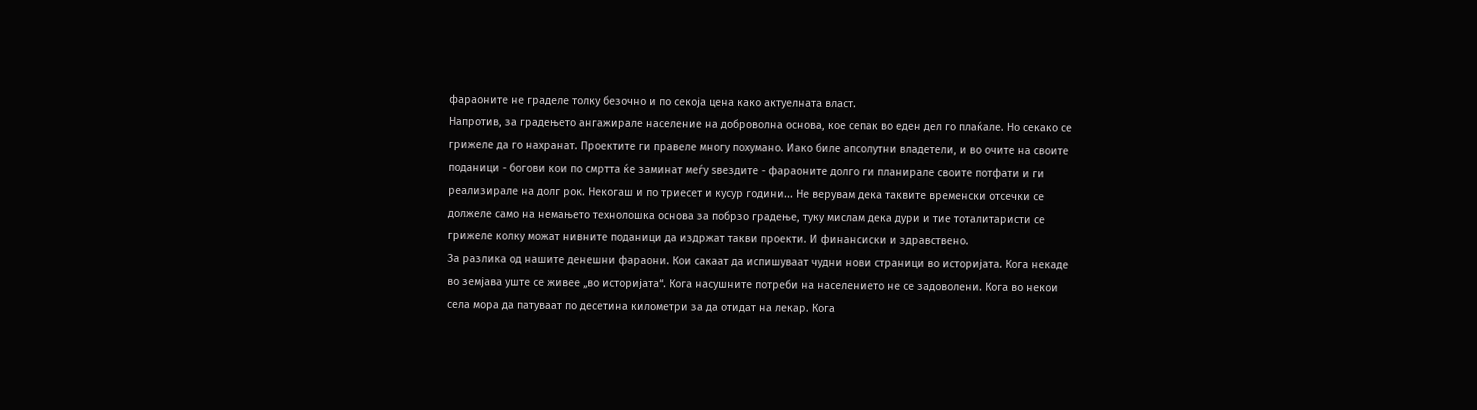фараоните не граделе толку безочно и по секоја цена како актуелната власт.
Напротив, за градењето ангажирале население на доброволна основа, кое сепак во еден дел го плаќале. Но секако се грижеле да го нахранат. Проектите ги правеле многу похумано. Иако биле апсолутни владетели, и во очите на своите поданици - богови кои по смртта ќе заминат меѓу ѕвездите - фараоните долго ги планирале своите потфати и ги реализирале на долг рок. Некогаш и по триесет и кусур години... Не верувам дека таквите временски отсечки се должеле само на немањето технолошка основа за побрзо градење, туку мислам дека дури и тие тоталитаристи се грижеле колку можат нивните поданици да издржат такви проекти. И финансиски и здравствено.
За разлика од нашите денешни фараони. Кои сакаат да испишуваат чудни нови страници во историјата. Кога некаде во земјава уште се живее „во историјата“. Кога насушните потреби на населението не се задоволени. Кога во некои села мора да патуваат по десетина километри за да отидат на лекар. Кога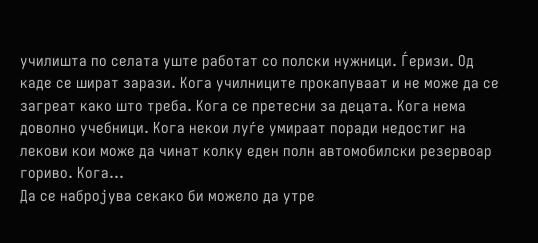училишта по селата уште работат со полски нужници. Ѓеризи. Од каде се шират зарази. Кога училниците прокапуваат и не може да се загреат како што треба. Кога се претесни за децата. Кога нема доволно учебници. Кога некои луѓе умираат поради недостиг на лекови кои може да чинат колку еден полн автомобилски резервоар гориво. Кога...
Да се набројува секако би можело да утре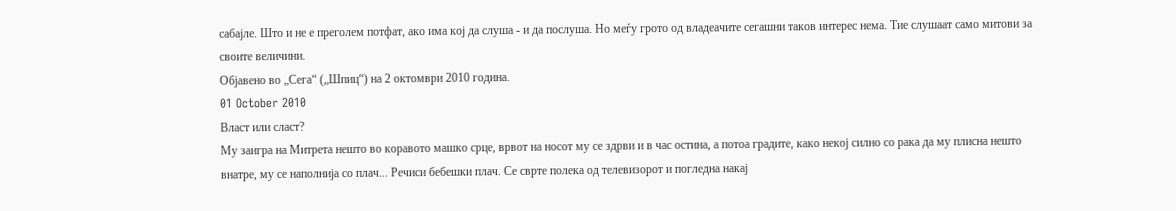сабајле. Што и не е преголем потфат, ако има кој да слуша - и да послуша. Но меѓу грото од владеачите сегашни таков интерес нема. Тие слушаат само митови за своите величини.
Oбјавено во „Сега“ („Шпиц“) на 2 октомври 2010 година.
01 October 2010
Власт или сласт?
Му заигра на Митрета нешто во коравото машко срце, врвот на носот му се здрви и в час остина, а потоа градите, како некој силно со рака да му плисна нешто внатре, му се наполнија со плач... Речиси бебешки плач. Се сврте полека од телевизорот и погледна накај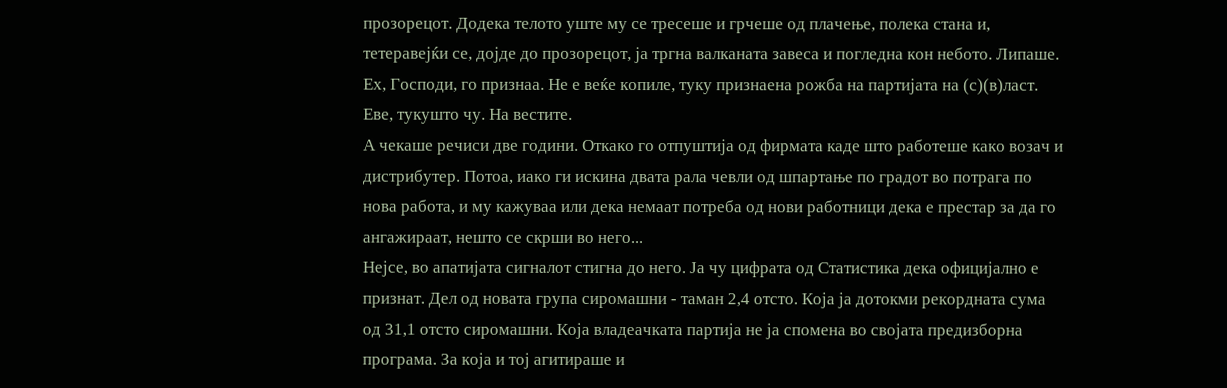прозорецот. Додека телото уште му се тресеше и грчеше од плачење, полека стана и, тетеравејќи се, дојде до прозорецот, ја тргна валканата завеса и погледна кон небото. Липаше.
Ех, Господи, го признаа. Не е веќе копиле, туку признаена рожба на партијата на (с)(в)ласт. Еве, тукушто чу. На вестите.
А чекаше речиси две години. Откако го отпуштија од фирмата каде што работеше како возач и дистрибутер. Потоа, иако ги искина двата рала чевли од шпартање по градот во потрага по нова работа, и му кажуваа или дека немаат потреба од нови работници дека е престар за да го ангажираат, нешто се скрши во него...
Нејсе, во апатијата сигналот стигна до него. Ја чу цифрата од Статистика дека официјално е признат. Дел од новата група сиромашни - таман 2,4 отсто. Која ја дотокми рекордната сума од 31,1 отсто сиромашни. Која владеачката партија не ја спомена во својата предизборна програма. За која и тој агитираше и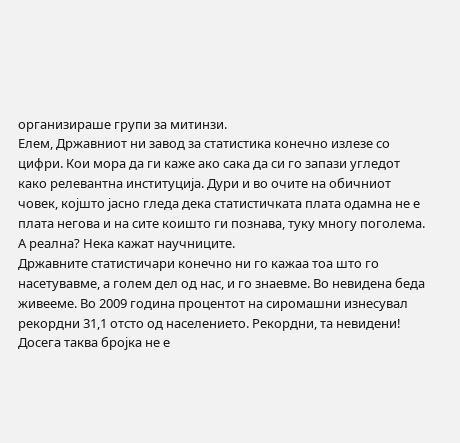организираше групи за митинзи.
Елем, Државниот ни завод за статистика конечно излезе со цифри. Кои мора да ги каже ако сака да си го запази угледот како релевантна институција. Дури и во очите на обичниот човек, којшто јасно гледа дека статистичката плата одамна не е плата негова и на сите коишто ги познава, туку многу поголема. А реална? Нека кажат научниците.
Државните статистичари конечно ни го кажаа тоа што го насетувавме, а голем дел од нас, и го знаевме. Во невидена беда живееме. Во 2009 година процентот на сиромашни изнесувал рекордни 31,1 отсто од населението. Рекордни, та невидени! Досега таква бројка не е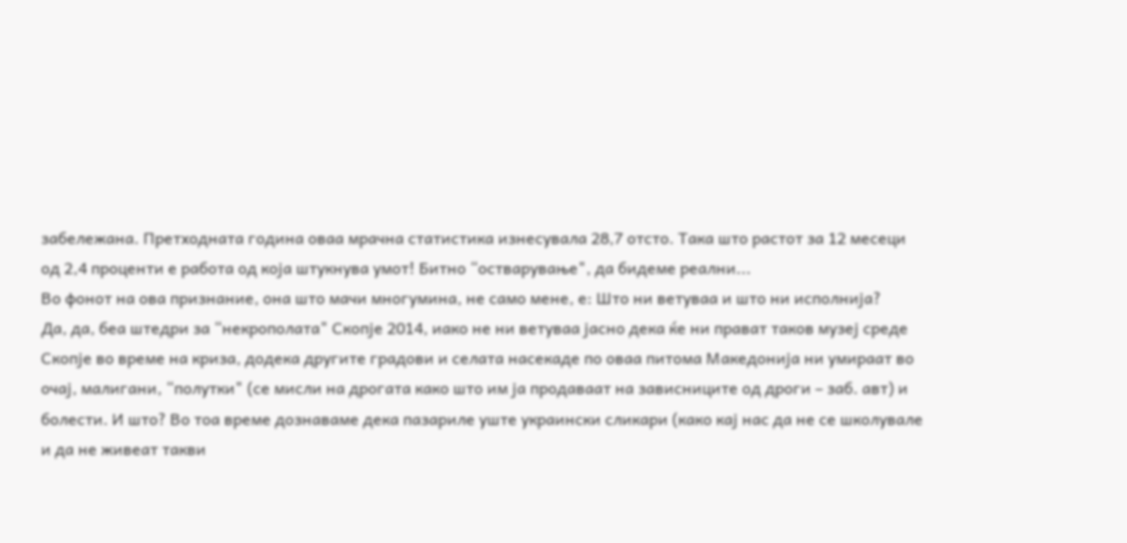забележана. Претходната година оваа мрачна статистика изнесувала 28,7 отсто. Така што растот за 12 месеци од 2,4 проценти е работа од која штукнува умот! Битно “остварување", да бидеме реални...
Во фонот на ова признание, она што мачи многумина, не само мене, е: Што ни ветуваа и што ни исполнија?
Да, да, беа штедри за “некрополата" Скопје 2014, иако не ни ветуваа јасно дека ќе ни прават таков музеј среде Скопје во време на криза, додека другите градови и селата насекаде по оваа питома Македонија ни умираат во очај, малигани, “полутки" (се мисли на дрогата како што им ја продаваат на зависниците од дроги – заб. авт) и болести. И што? Во тоа време дознаваме дека пазариле уште украински сликари (како кај нас да не се школувале и да не живеат такви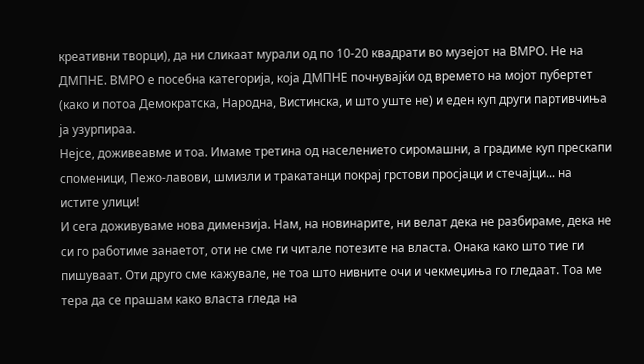креативни творци), да ни сликаат мурали од по 10-20 квадрати во музејот на ВМРО. Не на ДМПНЕ. ВМРО е посебна категорија, која ДМПНЕ почнувајќи од времето на мојот пубертет (како и потоа Демократска, Народна, Вистинска, и што уште не) и еден куп други партивчиња ја узурпираа.
Нејсе, доживеавме и тоа. Имаме третина од населението сиромашни, а градиме куп прескапи споменици, Пежо-лавови, шмизли и тракатанци покрај грстови просјаци и стечајци... на истите улици!
И сега доживуваме нова димензија. Нам, на новинарите, ни велат дека не разбираме, дека не си го работиме занаетот, оти не сме ги читале потезите на власта. Онака како што тие ги пишуваат. Оти друго сме кажувале, не тоа што нивните очи и чекмеџиња го гледаат. Тоа ме тера да се прашам како власта гледа на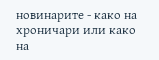новинарите - како на хроничари или како на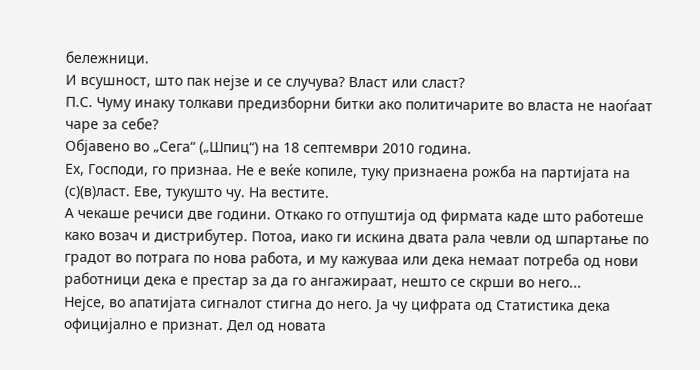бележници.
И всушност, што пак нејзе и се случува? Власт или сласт?
П.С. Чуму инаку толкави предизборни битки ако политичарите во власта не наоѓаат чаре за себе?
Објавено во „Сега“ („Шпиц“) на 18 септември 2010 година.
Ех, Господи, го признаа. Не е веќе копиле, туку признаена рожба на партијата на (с)(в)ласт. Еве, тукушто чу. На вестите.
А чекаше речиси две години. Откако го отпуштија од фирмата каде што работеше како возач и дистрибутер. Потоа, иако ги искина двата рала чевли од шпартање по градот во потрага по нова работа, и му кажуваа или дека немаат потреба од нови работници дека е престар за да го ангажираат, нешто се скрши во него...
Нејсе, во апатијата сигналот стигна до него. Ја чу цифрата од Статистика дека официјално е признат. Дел од новата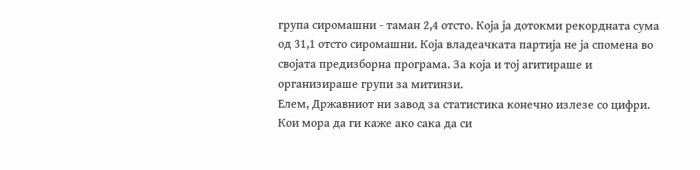група сиромашни - таман 2,4 отсто. Која ја дотокми рекордната сума од 31,1 отсто сиромашни. Која владеачката партија не ја спомена во својата предизборна програма. За која и тој агитираше и организираше групи за митинзи.
Елем, Државниот ни завод за статистика конечно излезе со цифри. Кои мора да ги каже ако сака да си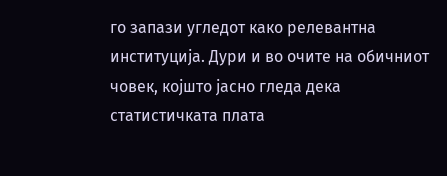го запази угледот како релевантна институција. Дури и во очите на обичниот човек, којшто јасно гледа дека статистичката плата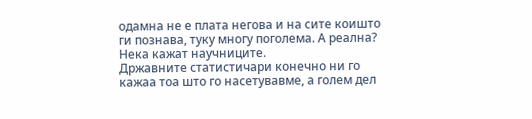одамна не е плата негова и на сите коишто ги познава, туку многу поголема. А реална? Нека кажат научниците.
Државните статистичари конечно ни го кажаа тоа што го насетувавме, а голем дел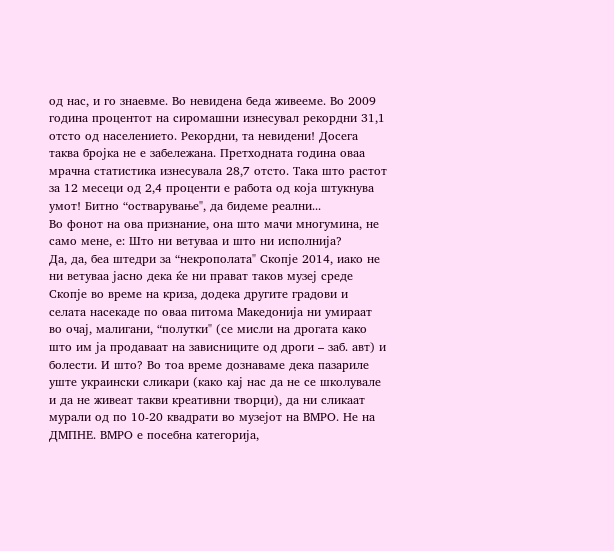од нас, и го знаевме. Во невидена беда живееме. Во 2009 година процентот на сиромашни изнесувал рекордни 31,1 отсто од населението. Рекордни, та невидени! Досега таква бројка не е забележана. Претходната година оваа мрачна статистика изнесувала 28,7 отсто. Така што растот за 12 месеци од 2,4 проценти е работа од која штукнува умот! Битно “остварување", да бидеме реални...
Во фонот на ова признание, она што мачи многумина, не само мене, е: Што ни ветуваа и што ни исполнија?
Да, да, беа штедри за “некрополата" Скопје 2014, иако не ни ветуваа јасно дека ќе ни прават таков музеј среде Скопје во време на криза, додека другите градови и селата насекаде по оваа питома Македонија ни умираат во очај, малигани, “полутки" (се мисли на дрогата како што им ја продаваат на зависниците од дроги – заб. авт) и болести. И што? Во тоа време дознаваме дека пазариле уште украински сликари (како кај нас да не се школувале и да не живеат такви креативни творци), да ни сликаат мурали од по 10-20 квадрати во музејот на ВМРО. Не на ДМПНЕ. ВМРО е посебна категорија,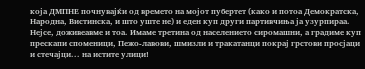која ДМПНЕ почнувајќи од времето на мојот пубертет (како и потоа Демократска, Народна, Вистинска, и што уште не) и еден куп други партивчиња ја узурпираа.
Нејсе, доживеавме и тоа. Имаме третина од населението сиромашни, а градиме куп прескапи споменици, Пежо-лавови, шмизли и тракатанци покрај грстови просјаци и стечајци... на истите улици!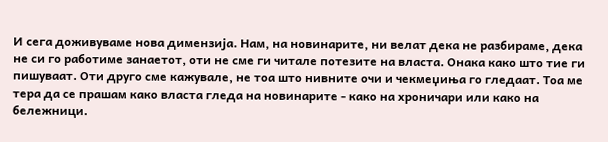И сега доживуваме нова димензија. Нам, на новинарите, ни велат дека не разбираме, дека не си го работиме занаетот, оти не сме ги читале потезите на власта. Онака како што тие ги пишуваат. Оти друго сме кажувале, не тоа што нивните очи и чекмеџиња го гледаат. Тоа ме тера да се прашам како власта гледа на новинарите - како на хроничари или како на бележници.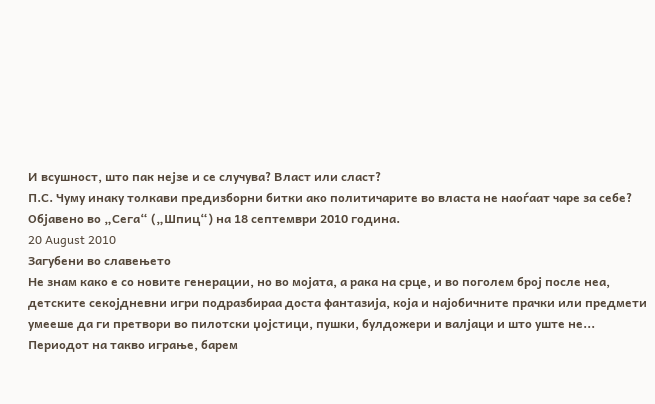И всушност, што пак нејзе и се случува? Власт или сласт?
П.С. Чуму инаку толкави предизборни битки ако политичарите во власта не наоѓаат чаре за себе?
Објавено во „Сега“ („Шпиц“) на 18 септември 2010 година.
20 August 2010
Загубени во славењето
Не знам како е со новите генерации, но во мојата, а рака на срце, и во поголем број после неа, детските секојдневни игри подразбираа доста фантазија, која и најобичните прачки или предмети умееше да ги претвори во пилотски џојстици, пушки, булдожери и валјаци и што уште не...
Периодот на такво играње, барем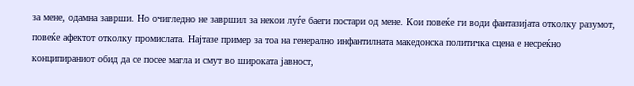за мене, одамна заврши. Но очигледно не завршил за некои луѓе баеги постари од мене. Кои повеќе ги води фантазијата отколку разумот, повеќе афектот отколку промислата. Најтазе пример за тоа на генерално инфантилната македонска политичка сцена е несреќно конципираниот обид да се посее магла и смут во широката јавност,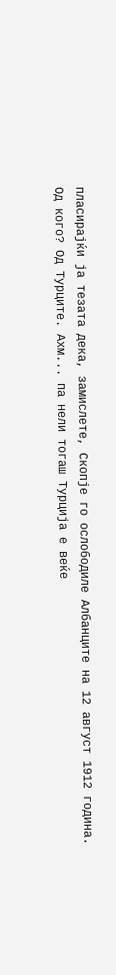пласирајќи ја тезата дека, замислете, Скопје го ослободиле Албанците на 12 август 1912 година.
Од кого? Од Турците. Ахм... па нели тогаш Турција е веќе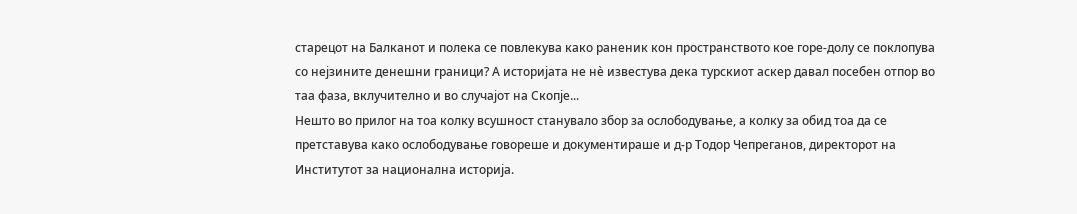старецот на Балканот и полека се повлекува како раненик кон пространството кое горе-долу се поклопува со нејзините денешни граници? А историјата не нѐ известува дека турскиот аскер давал посебен отпор во таа фаза, вклучително и во случајот на Скопје...
Нешто во прилог на тоа колку всушност станувало збор за ослободување, а колку за обид тоа да се претставува како ослободување говореше и документираше и д-р Тодор Чепреганов, директорот на Институтот за национална историја.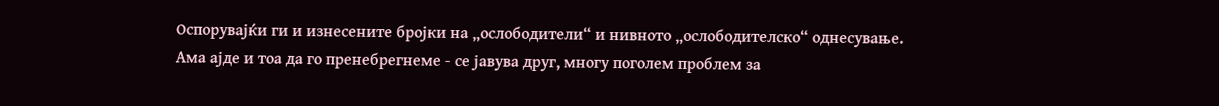Оспорувајќи ги и изнесените бројки на „ослободители“ и нивното „ослободителско“ однесување.
Ама ајде и тоа да го пренебрегнеме - се јавува друг, многу поголем проблем за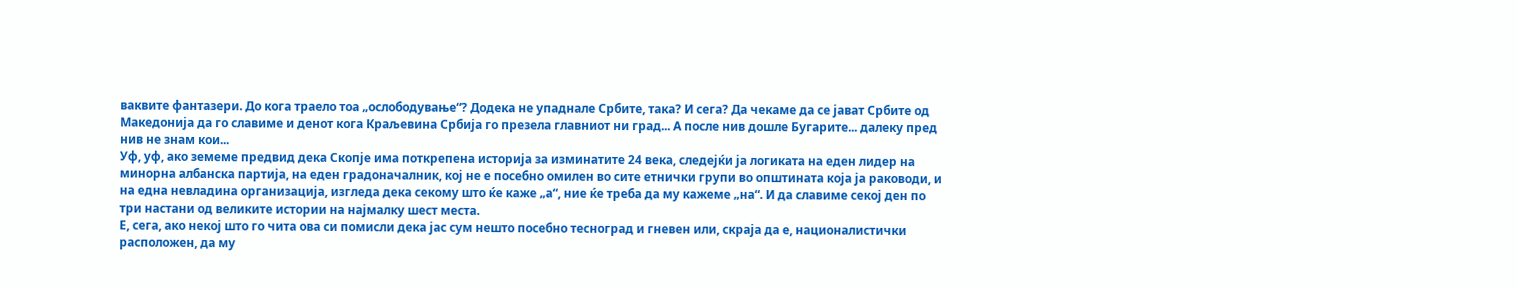ваквите фантазери. До кога траело тоа „ослободување“? Додека не упаднале Србите, така? И сега? Да чекаме да се јават Србите од Македонија да го славиме и денот кога Краљевина Србија го презела главниот ни град... А после нив дошле Бугарите... далеку пред нив не знам кои...
Уф, уф, ако земеме предвид дека Скопје има поткрепена историја за изминатите 24 века, следејќи ја логиката на еден лидер на минорна албанска партија, на еден градоначалник, кој не е посебно омилен во сите етнички групи во општината која ја раководи, и на една невладина организација, изгледа дека секому што ќе каже „а“, ние ќе треба да му кажеме „на“. И да славиме секој ден по три настани од великите истории на најмалку шест места.
Е, сега, ако некој што го чита ова си помисли дека јас сум нешто посебно тесноград и гневен или, скраја да е, националистички расположен, да му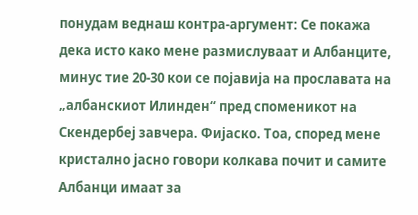понудам веднаш контра-аргумент: Се покажа дека исто како мене размислуваат и Албанците, минус тие 20-30 кои се појавија на прославата на „албанскиот Илинден“ пред споменикот на Скендербеј завчера. Фијаско. Тоа, според мене кристално јасно говори колкава почит и самите Албанци имаат за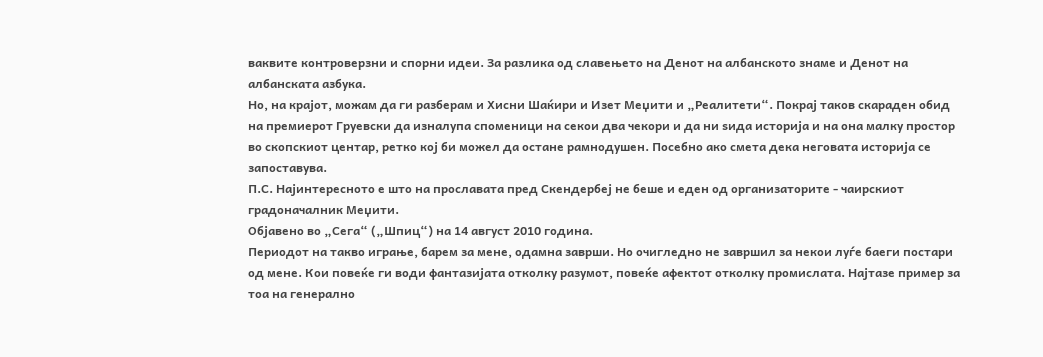ваквите контроверзни и спорни идеи. За разлика од славењето на Денот на албанското знаме и Денот на албанската азбука.
Но, на крајот, можам да ги разберам и Хисни Шаќири и Изет Меџити и „Реалитети“. Покрај таков скараден обид на премиерот Груевски да изналупа споменици на секои два чекори и да ни ѕида историја и на она малку простор во скопскиот центар, ретко кој би можел да остане рамнодушен. Посебно ако смета дека неговата историја се запоставува.
П.С. Најинтересното е што на прославата пред Скендербеј не беше и еден од организаторите - чаирскиот градоначалник Меџити.
Oбјавено во „Сега“ („Шпиц“) на 14 август 2010 година.
Периодот на такво играње, барем за мене, одамна заврши. Но очигледно не завршил за некои луѓе баеги постари од мене. Кои повеќе ги води фантазијата отколку разумот, повеќе афектот отколку промислата. Најтазе пример за тоа на генерално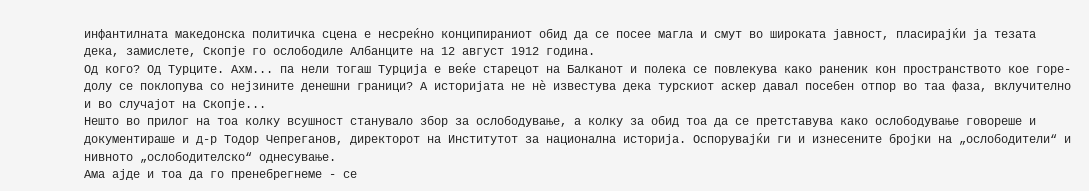инфантилната македонска политичка сцена е несреќно конципираниот обид да се посее магла и смут во широката јавност, пласирајќи ја тезата дека, замислете, Скопје го ослободиле Албанците на 12 август 1912 година.
Од кого? Од Турците. Ахм... па нели тогаш Турција е веќе старецот на Балканот и полека се повлекува како раненик кон пространството кое горе-долу се поклопува со нејзините денешни граници? А историјата не нѐ известува дека турскиот аскер давал посебен отпор во таа фаза, вклучително и во случајот на Скопје...
Нешто во прилог на тоа колку всушност станувало збор за ослободување, а колку за обид тоа да се претставува како ослободување говореше и документираше и д-р Тодор Чепреганов, директорот на Институтот за национална историја. Оспорувајќи ги и изнесените бројки на „ослободители“ и нивното „ослободителско“ однесување.
Ама ајде и тоа да го пренебрегнеме - се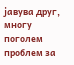јавува друг, многу поголем проблем за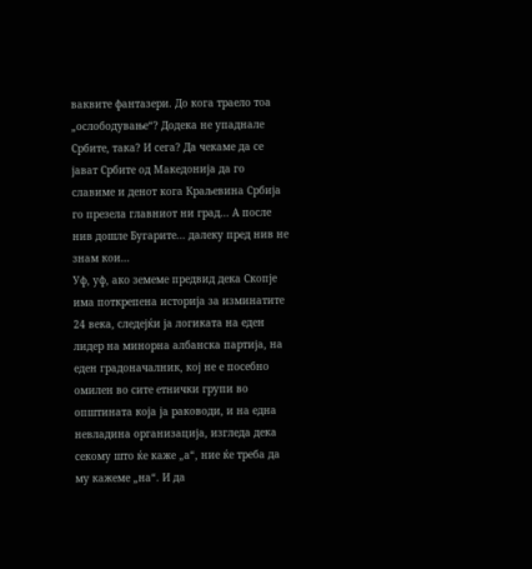ваквите фантазери. До кога траело тоа „ослободување“? Додека не упаднале Србите, така? И сега? Да чекаме да се јават Србите од Македонија да го славиме и денот кога Краљевина Србија го презела главниот ни град... А после нив дошле Бугарите... далеку пред нив не знам кои...
Уф, уф, ако земеме предвид дека Скопје има поткрепена историја за изминатите 24 века, следејќи ја логиката на еден лидер на минорна албанска партија, на еден градоначалник, кој не е посебно омилен во сите етнички групи во општината која ја раководи, и на една невладина организација, изгледа дека секому што ќе каже „а“, ние ќе треба да му кажеме „на“. И да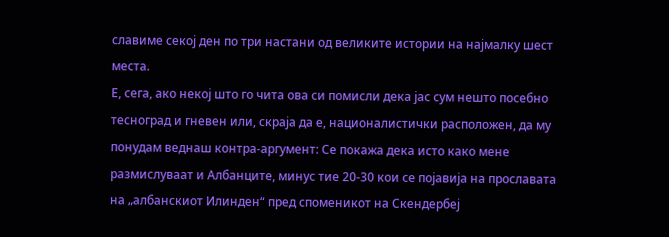славиме секој ден по три настани од великите истории на најмалку шест места.
Е, сега, ако некој што го чита ова си помисли дека јас сум нешто посебно тесноград и гневен или, скраја да е, националистички расположен, да му понудам веднаш контра-аргумент: Се покажа дека исто како мене размислуваат и Албанците, минус тие 20-30 кои се појавија на прославата на „албанскиот Илинден“ пред споменикот на Скендербеј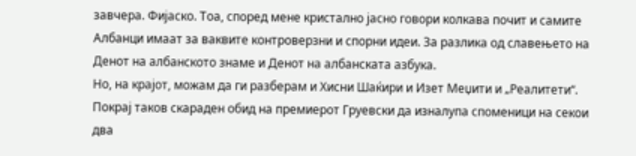завчера. Фијаско. Тоа, според мене кристално јасно говори колкава почит и самите Албанци имаат за ваквите контроверзни и спорни идеи. За разлика од славењето на Денот на албанското знаме и Денот на албанската азбука.
Но, на крајот, можам да ги разберам и Хисни Шаќири и Изет Меџити и „Реалитети“. Покрај таков скараден обид на премиерот Груевски да изналупа споменици на секои два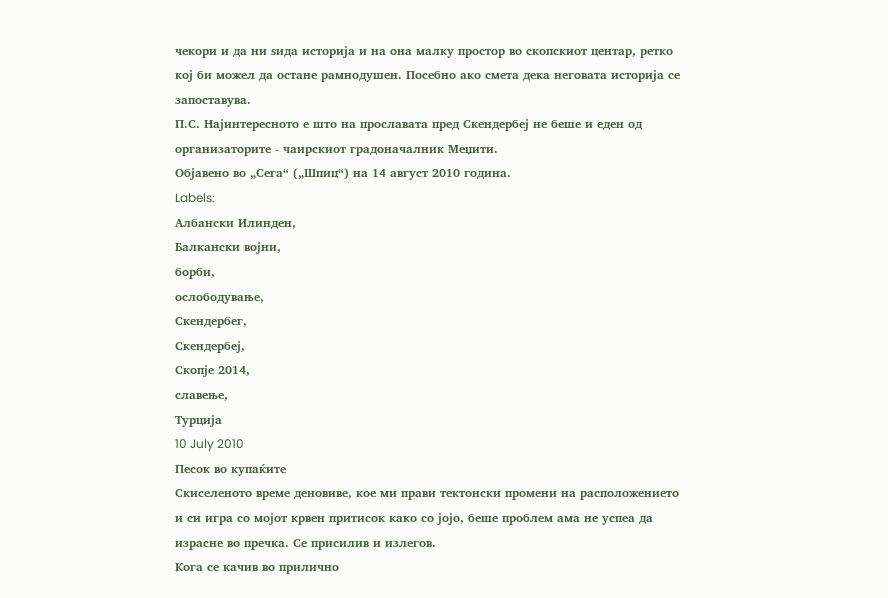чекори и да ни ѕида историја и на она малку простор во скопскиот центар, ретко кој би можел да остане рамнодушен. Посебно ако смета дека неговата историја се запоставува.
П.С. Најинтересното е што на прославата пред Скендербеј не беше и еден од организаторите - чаирскиот градоначалник Меџити.
Oбјавено во „Сега“ („Шпиц“) на 14 август 2010 година.
Labels:
Албански Илинден,
Балкански војни,
борби,
ослободување,
Скендербег,
Скендербеј,
Скопје 2014,
славење,
Турција
10 July 2010
Песок во купаќите
Скиселеното време деновиве, кое ми прави тектонски промени на расположението и си игра со мојот крвен притисок како со јојо, беше проблем ама не успеа да израсне во пречка. Се присилив и излегов.
Кога се качив во прилично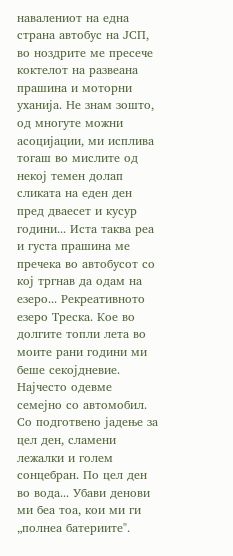навалениот на една страна автобус на ЈСП, во ноздрите ме пресече коктелот на развеана прашина и моторни уханија. Не знам зошто, од многуте можни асоцијации, ми исплива тогаш во мислите од некој темен долап сликата на еден ден пред дваесет и кусур години... Иста таква реа и густа прашина ме пречека во автобусот со кој тргнав да одам на езеро... Рекреативното езеро Треска. Кое во долгите топли лета во моите рани години ми беше секојдневие. Најчесто одевме семејно со автомобил. Со подготвено јадење за цел ден, сламени лежалки и голем сонцебран. По цел ден во вода... Убави денови ми беа тоа, кои ми ги „полнеа батериите".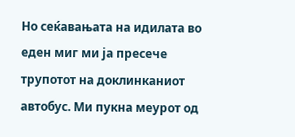Но сеќавањата на идилата во еден миг ми ја пресече трупотот на доклинканиот автобус. Ми пукна меурот од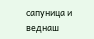сапуница и веднаш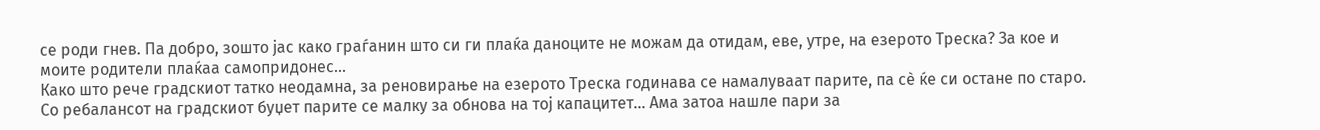се роди гнев. Па добро, зошто јас како граѓанин што си ги плаќа даноците не можам да отидам, еве, утре, на езерото Треска? За кое и моите родители плаќаа самопридонес...
Како што рече градскиот татко неодамна, за реновирање на езерото Треска годинава се намалуваат парите, па сѐ ќе си остане по старо. Со ребалансот на градскиот буџет парите се малку за обнова на тој капацитет... Ама затоа нашле пари за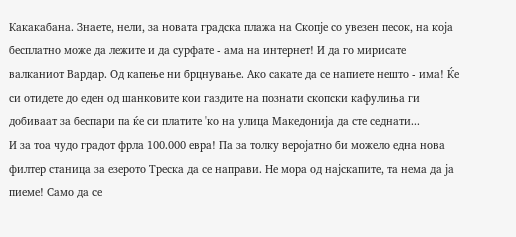Какакабана. Знаете, нели, за новата градска плажа на Скопје со увезен песок, на која бесплатно може да лежите и да сурфате - ама на интернет! И да го мирисате валканиот Вардар. Од капење ни брцнување. Ако сакате да се напиете нешто - има! Ќе си отидете до еден од шанковите кои газдите на познати скопски кафулиња ги добиваат за беспари па ќе си платите 'ко на улица Македонија да сте седнати...
И за тоа чудо градот фрла 100.000 евра! Па за толку веројатно би можело една нова филтер станица за езерото Треска да се направи. Не мора од најскапите, та нема да ја пиеме! Само да се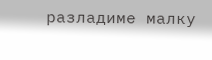разладиме малку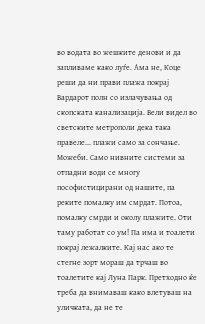во водата во жешките денови и да запливаме како луѓе. Ама не, Коце реши да ни прави плажа покрај Вардарот полн со излачувања од скопската канализација. Вели видел во светските метрополи дека така правеле... плажи само за сончање.
Можеби. Само нивните системи за отпадни води се многу пософистицирани од нашите, па реките помалку им смрдат. Потоа, помалку смрди и околу плажите. Оти таму работат со ум! Па има и тоалети покрај лежалките. Кај нас ако те стегне зорт мораш да трчаш во тоалетите кај Луна Парк. Претходно ќе треба да внимаваш како влетуваш на уличката, да не те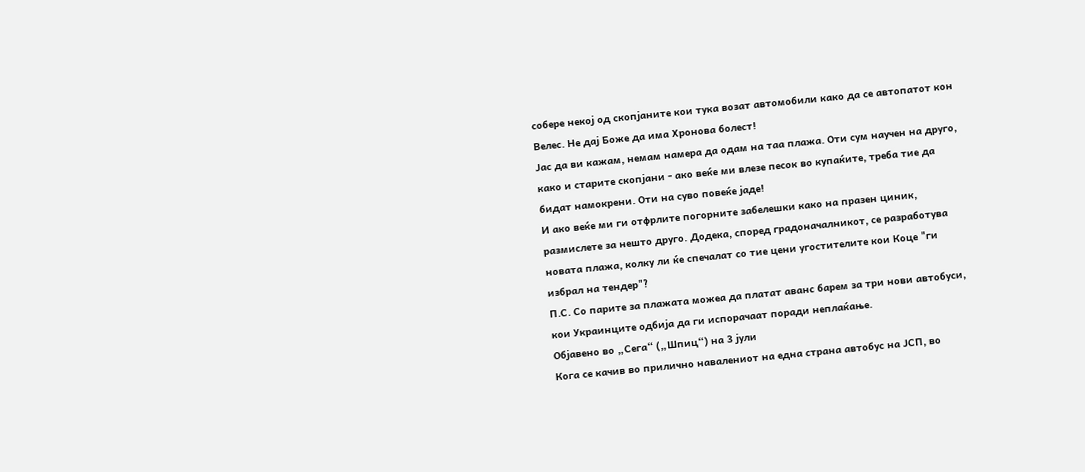собере некој од скопјаните кои тука возат автомобили како да се автопатот кон Велес. Не дај Боже да има Хронова болест!
Јас да ви кажам, немам намера да одам на таа плажа. Оти сум научен на друго, како и старите скопјани - ако веќе ми влезе песок во купаќите, треба тие да бидат намокрени. Оти на суво повеќе јаде!
И ако веќе ми ги отфрлите погорните забелешки како на празен циник, размислете за нешто друго. Додека, според градоначалникот, се разработува новата плажа, колку ли ќе спечалат со тие цени угостителите кои Коце "ги избрал на тендер"?
П.С. Со парите за плажата можеа да платат аванс барем за три нови автобуси, кои Украинците одбија да ги испорачаат поради неплаќање.
Објавено во „Сега“ („Шпиц“) на 3 јули
Кога се качив во прилично навалениот на една страна автобус на ЈСП, во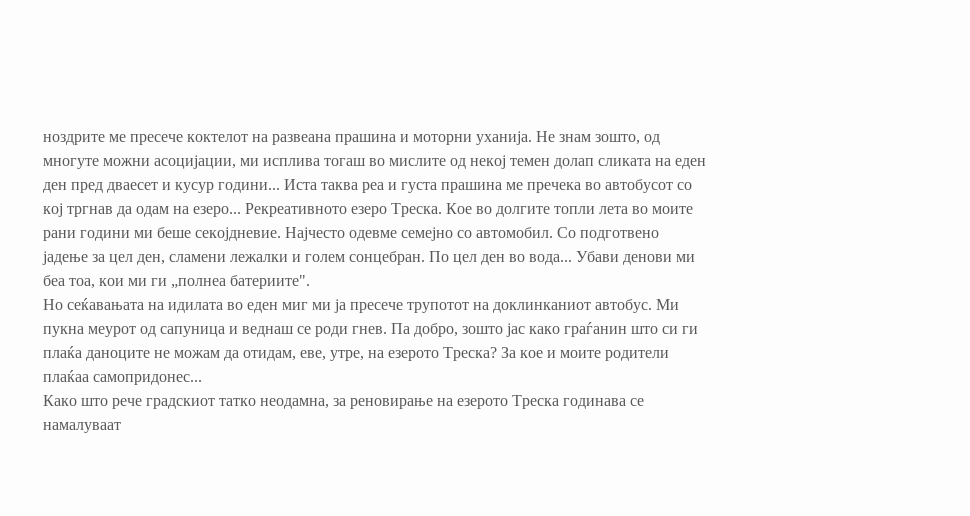ноздрите ме пресече коктелот на развеана прашина и моторни уханија. Не знам зошто, од многуте можни асоцијации, ми исплива тогаш во мислите од некој темен долап сликата на еден ден пред дваесет и кусур години... Иста таква реа и густа прашина ме пречека во автобусот со кој тргнав да одам на езеро... Рекреативното езеро Треска. Кое во долгите топли лета во моите рани години ми беше секојдневие. Најчесто одевме семејно со автомобил. Со подготвено јадење за цел ден, сламени лежалки и голем сонцебран. По цел ден во вода... Убави денови ми беа тоа, кои ми ги „полнеа батериите".
Но сеќавањата на идилата во еден миг ми ја пресече трупотот на доклинканиот автобус. Ми пукна меурот од сапуница и веднаш се роди гнев. Па добро, зошто јас како граѓанин што си ги плаќа даноците не можам да отидам, еве, утре, на езерото Треска? За кое и моите родители плаќаа самопридонес...
Како што рече градскиот татко неодамна, за реновирање на езерото Треска годинава се намалуваат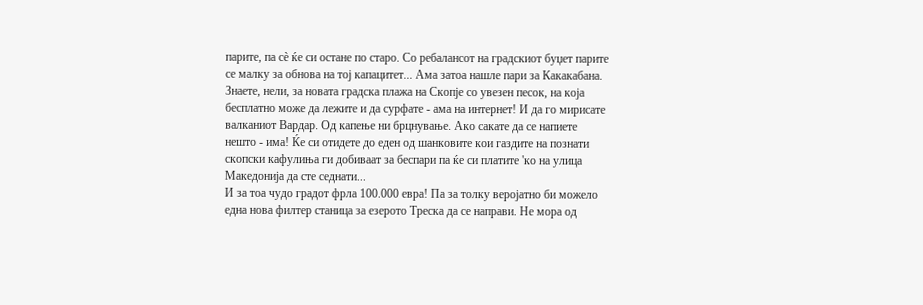парите, па сѐ ќе си остане по старо. Со ребалансот на градскиот буџет парите се малку за обнова на тој капацитет... Ама затоа нашле пари за Какакабана. Знаете, нели, за новата градска плажа на Скопје со увезен песок, на која бесплатно може да лежите и да сурфате - ама на интернет! И да го мирисате валканиот Вардар. Од капење ни брцнување. Ако сакате да се напиете нешто - има! Ќе си отидете до еден од шанковите кои газдите на познати скопски кафулиња ги добиваат за беспари па ќе си платите 'ко на улица Македонија да сте седнати...
И за тоа чудо градот фрла 100.000 евра! Па за толку веројатно би можело една нова филтер станица за езерото Треска да се направи. Не мора од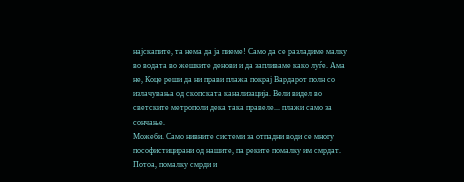најскапите, та нема да ја пиеме! Само да се разладиме малку во водата во жешките денови и да запливаме како луѓе. Ама не, Коце реши да ни прави плажа покрај Вардарот полн со излачувања од скопската канализација. Вели видел во светските метрополи дека така правеле... плажи само за сончање.
Можеби. Само нивните системи за отпадни води се многу пософистицирани од нашите, па реките помалку им смрдат. Потоа, помалку смрди и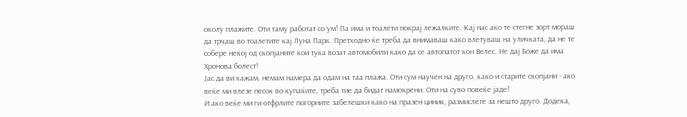околу плажите. Оти таму работат со ум! Па има и тоалети покрај лежалките. Кај нас ако те стегне зорт мораш да трчаш во тоалетите кај Луна Парк. Претходно ќе треба да внимаваш како влетуваш на уличката, да не те собере некој од скопјаните кои тука возат автомобили како да се автопатот кон Велес. Не дај Боже да има Хронова болест!
Јас да ви кажам, немам намера да одам на таа плажа. Оти сум научен на друго, како и старите скопјани - ако веќе ми влезе песок во купаќите, треба тие да бидат намокрени. Оти на суво повеќе јаде!
И ако веќе ми ги отфрлите погорните забелешки како на празен циник, размислете за нешто друго. Додека,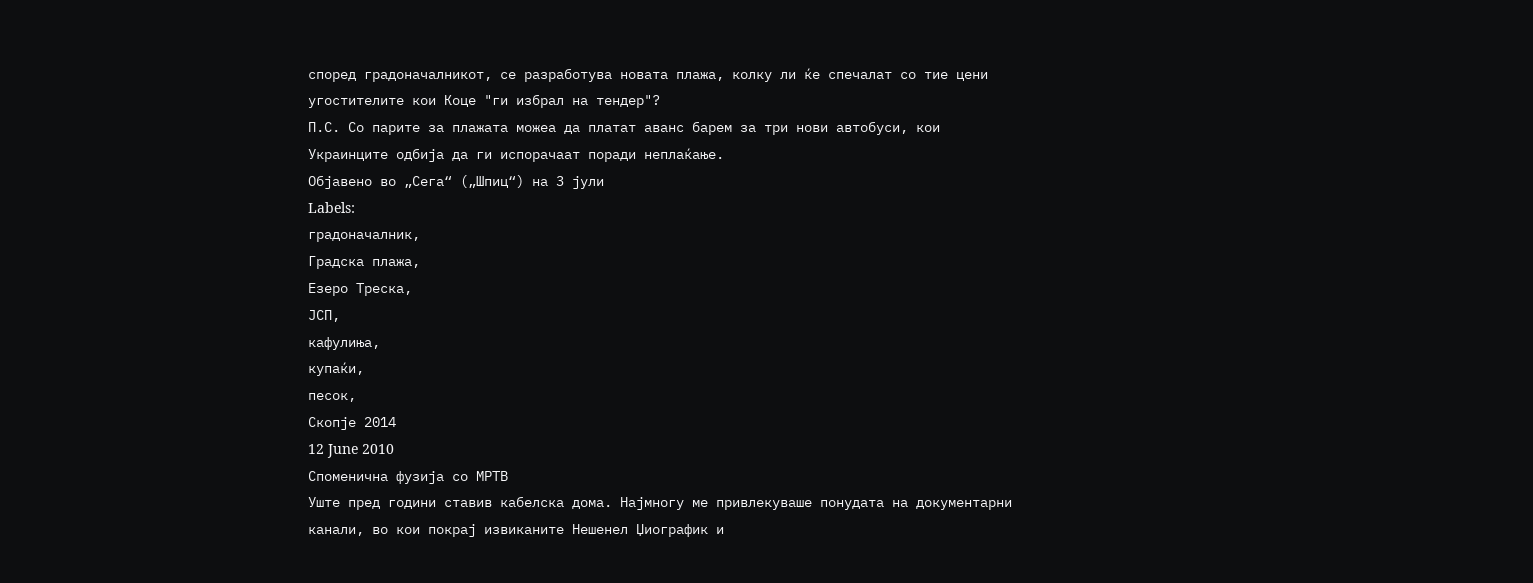според градоначалникот, се разработува новата плажа, колку ли ќе спечалат со тие цени угостителите кои Коце "ги избрал на тендер"?
П.С. Со парите за плажата можеа да платат аванс барем за три нови автобуси, кои Украинците одбија да ги испорачаат поради неплаќање.
Објавено во „Сега“ („Шпиц“) на 3 јули
Labels:
градоначалник,
Градска плажа,
Езеро Треска,
ЈСП,
кафулиња,
купаќи,
песок,
Скопје 2014
12 June 2010
Споменична фузија со МРТВ
Уште пред години ставив кабелска дома. Најмногу ме привлекуваше понудата на документарни канали, во кои покрај извиканите Нешенел Џиографик и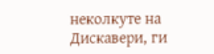неколкуте на Дискавери, ги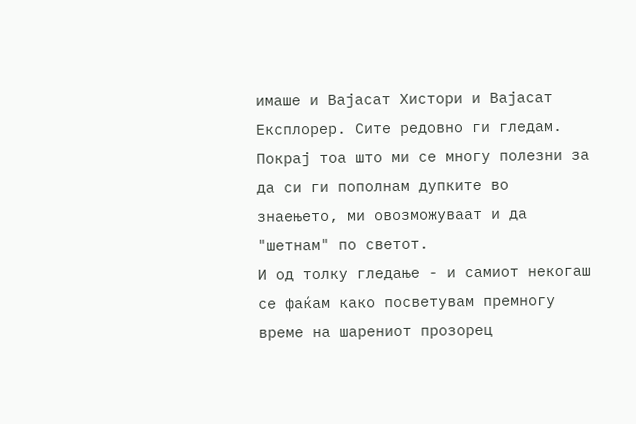имаше и Вајасат Хистори и Вајасат Експлорер. Сите редовно ги гледам. Покрај тоа што ми се многу полезни за да си ги пополнам дупките во знаењето, ми овозможуваат и да "шетнам" по светот.
И од толку гледање - и самиот некогаш се фаќам како посветувам премногу време на шарениот прозорец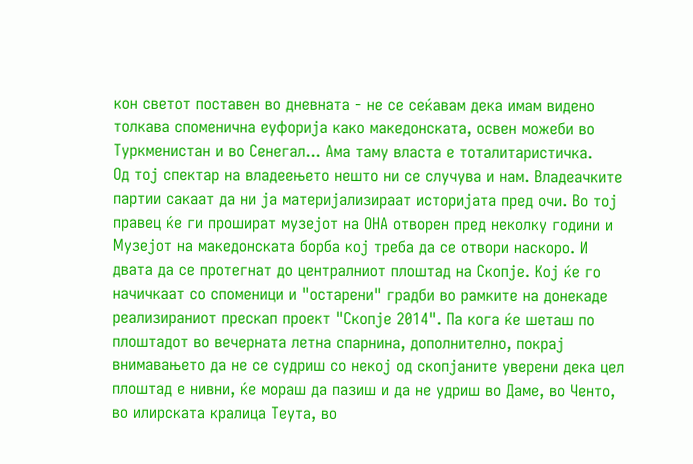кон светот поставен во дневната - не се сеќавам дека имам видено толкава споменична еуфорија како македонската, освен можеби во Туркменистан и во Сенегал... Ама таму власта е тоталитаристичка.
Од тој спектар на владеењето нешто ни се случува и нам. Владеачките партии сакаат да ни ја материјализираат историјата пред очи. Во тој правец ќе ги прошират музејот на ОНА отворен пред неколку години и Музејот на македонската борба кој треба да се отвори наскоро. И двата да се протегнат до централниот плоштад на Скопје. Кој ќе го начичкаат со споменици и "остарени" градби во рамките на донекаде реализираниот прескап проект "Скопје 2014". Па кога ќе шеташ по плоштадот во вечерната летна спарнина, дополнително, покрај внимавањето да не се судриш со некој од скопјаните уверени дека цел плоштад е нивни, ќе мораш да пазиш и да не удриш во Даме, во Ченто, во илирската кралица Теута, во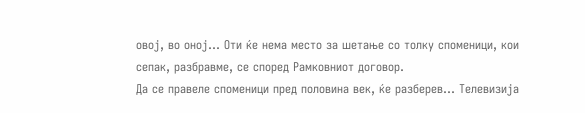овој, во оној... Оти ќе нема место за шетање со толку споменици, кои сепак, разбравме, се според Рамковниот договор.
Да се правеле споменици пред половина век, ќе разберев... Телевизија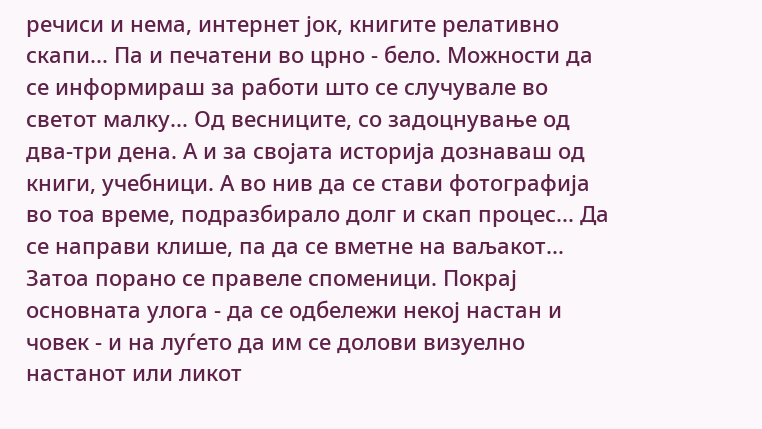речиси и нема, интернет јок, книгите релативно скапи... Па и печатени во црно - бело. Можности да се информираш за работи што се случувале во светот малку... Од весниците, со задоцнување од два-три дена. А и за својата историја дознаваш од книги, учебници. А во нив да се стави фотографија во тоа време, подразбирало долг и скап процес... Да се направи клише, па да се вметне на ваљакот...
Затоа порано се правеле споменици. Покрај основната улога - да се одбележи некој настан и човек - и на луѓето да им се долови визуелно настанот или ликот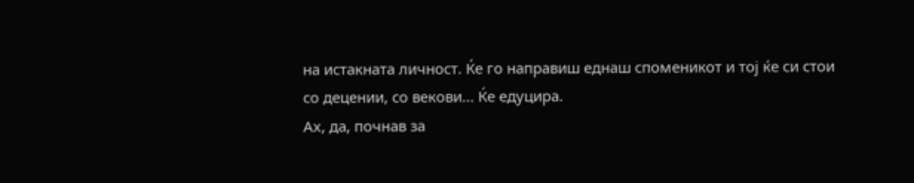на истакната личност. Ќе го направиш еднаш споменикот и тој ќе си стои со децении, со векови... Ќе едуцира.
Ах, да, почнав за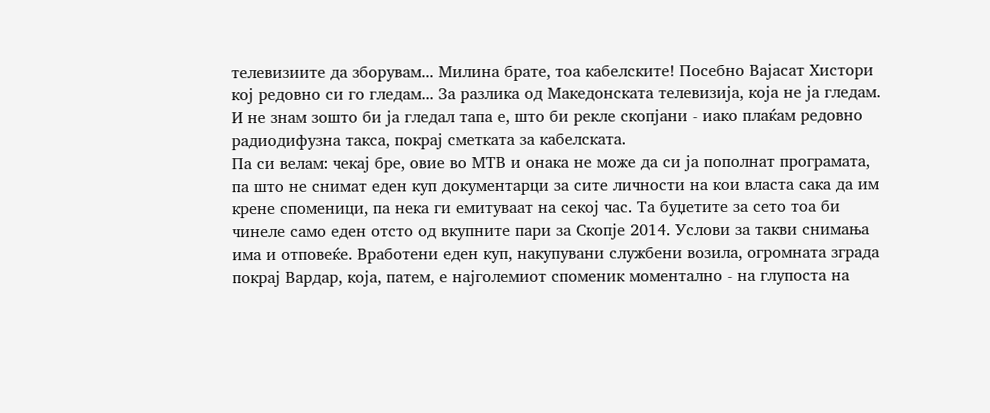телевизиите да зборувам... Милина брате, тоа кабелските! Посебно Вајасат Хистори кој редовно си го гледам... За разлика од Македонската телевизија, која не ја гледам. И не знам зошто би ја гледал тапа е, што би рекле скопјани - иако плаќам редовно радиодифузна такса, покрај сметката за кабелската.
Па си велам: чекај бре, овие во МТВ и онака не може да си ја пополнат програмата, па што не снимат еден куп документарци за сите личности на кои власта сака да им крене споменици, па нека ги емитуваат на секој час. Та буџетите за сето тоа би чинеле само еден отсто од вкупните пари за Скопје 2014. Услови за такви снимања има и отповеќе. Вработени еден куп, накупувани службени возила, огромната зграда покрај Вардар, која, патем, е најголемиот споменик моментално - на глупоста на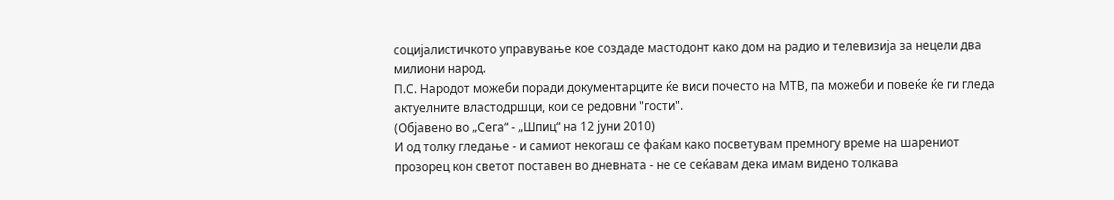социјалистичкото управување кое создаде мастодонт како дом на радио и телевизија за нецели два милиони народ.
П.С. Народот можеби поради документарците ќе виси почесто на МТВ, па можеби и повеќе ќе ги гледа актуелните властодршци, кои се редовни "гости".
(Објавено во „Сега“ - „Шпиц“ на 12 јуни 2010)
И од толку гледање - и самиот некогаш се фаќам како посветувам премногу време на шарениот прозорец кон светот поставен во дневната - не се сеќавам дека имам видено толкава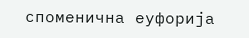споменична еуфорија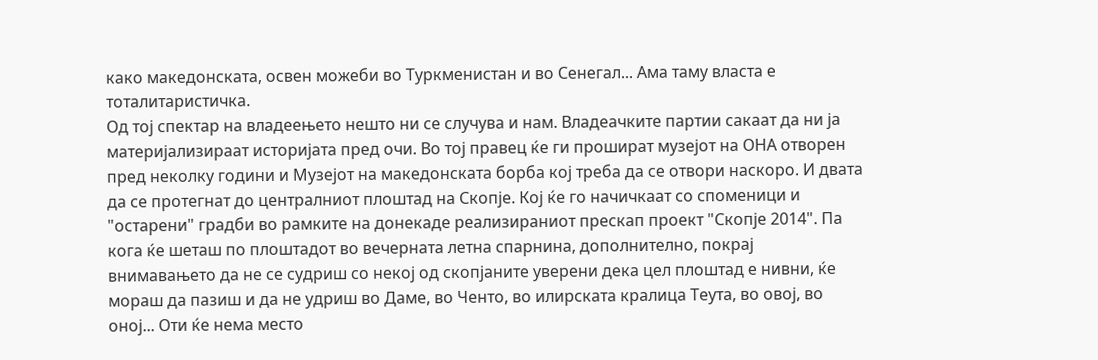како македонската, освен можеби во Туркменистан и во Сенегал... Ама таму власта е тоталитаристичка.
Од тој спектар на владеењето нешто ни се случува и нам. Владеачките партии сакаат да ни ја материјализираат историјата пред очи. Во тој правец ќе ги прошират музејот на ОНА отворен пред неколку години и Музејот на македонската борба кој треба да се отвори наскоро. И двата да се протегнат до централниот плоштад на Скопје. Кој ќе го начичкаат со споменици и "остарени" градби во рамките на донекаде реализираниот прескап проект "Скопје 2014". Па кога ќе шеташ по плоштадот во вечерната летна спарнина, дополнително, покрај внимавањето да не се судриш со некој од скопјаните уверени дека цел плоштад е нивни, ќе мораш да пазиш и да не удриш во Даме, во Ченто, во илирската кралица Теута, во овој, во оној... Оти ќе нема место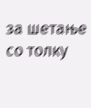за шетање со толку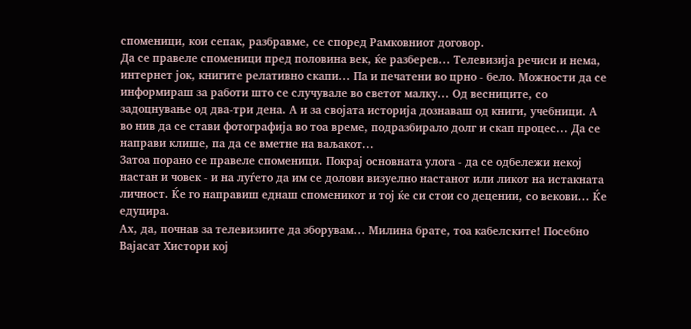споменици, кои сепак, разбравме, се според Рамковниот договор.
Да се правеле споменици пред половина век, ќе разберев... Телевизија речиси и нема, интернет јок, книгите релативно скапи... Па и печатени во црно - бело. Можности да се информираш за работи што се случувале во светот малку... Од весниците, со задоцнување од два-три дена. А и за својата историја дознаваш од книги, учебници. А во нив да се стави фотографија во тоа време, подразбирало долг и скап процес... Да се направи клише, па да се вметне на ваљакот...
Затоа порано се правеле споменици. Покрај основната улога - да се одбележи некој настан и човек - и на луѓето да им се долови визуелно настанот или ликот на истакната личност. Ќе го направиш еднаш споменикот и тој ќе си стои со децении, со векови... Ќе едуцира.
Ах, да, почнав за телевизиите да зборувам... Милина брате, тоа кабелските! Посебно Вајасат Хистори кој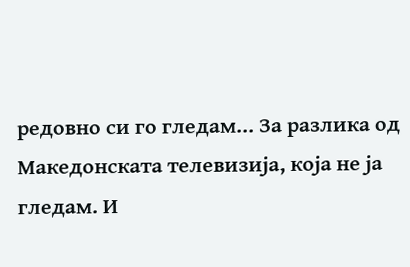редовно си го гледам... За разлика од Македонската телевизија, која не ја гледам. И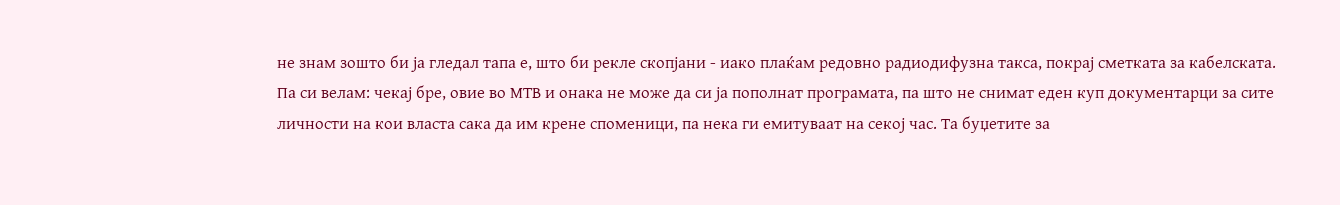не знам зошто би ја гледал тапа е, што би рекле скопјани - иако плаќам редовно радиодифузна такса, покрај сметката за кабелската.
Па си велам: чекај бре, овие во МТВ и онака не може да си ја пополнат програмата, па што не снимат еден куп документарци за сите личности на кои власта сака да им крене споменици, па нека ги емитуваат на секој час. Та буџетите за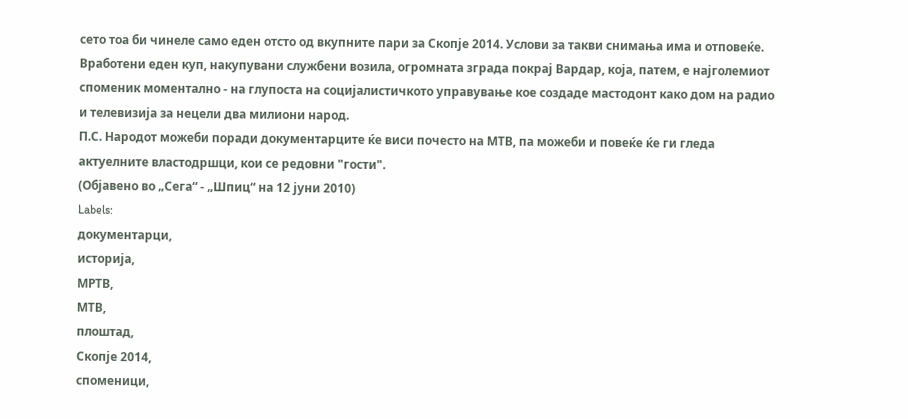сето тоа би чинеле само еден отсто од вкупните пари за Скопје 2014. Услови за такви снимања има и отповеќе. Вработени еден куп, накупувани службени возила, огромната зграда покрај Вардар, која, патем, е најголемиот споменик моментално - на глупоста на социјалистичкото управување кое создаде мастодонт како дом на радио и телевизија за нецели два милиони народ.
П.С. Народот можеби поради документарците ќе виси почесто на МТВ, па можеби и повеќе ќе ги гледа актуелните властодршци, кои се редовни "гости".
(Објавено во „Сега“ - „Шпиц“ на 12 јуни 2010)
Labels:
документарци,
историја,
МРТВ,
МТВ,
плоштад,
Скопје 2014,
споменици,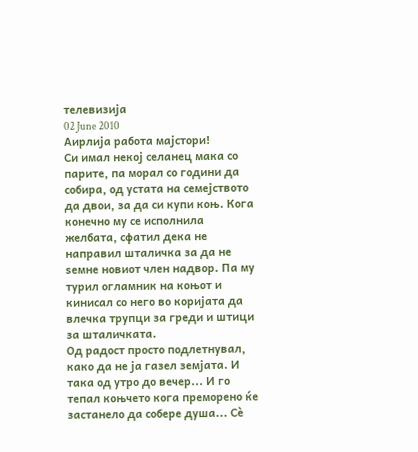телевизија
02 June 2010
Аирлија работа мајстори!
Си имал некој селанец мака со парите, па морал со години да собира, од устата на семејството да двои, за да си купи коњ. Кога конечно му се исполнила желбата, сфатил дека не направил шталичка за да не ѕемне новиот член надвор. Па му турил огламник на коњот и кинисал со него во коријата да влечка трупци за греди и штици за шталичката.
Од радост просто подлетнувал, како да не ја газел земјата. И така од утро до вечер... И го тепал коњчето кога преморено ќе застанело да собере душа... Сѐ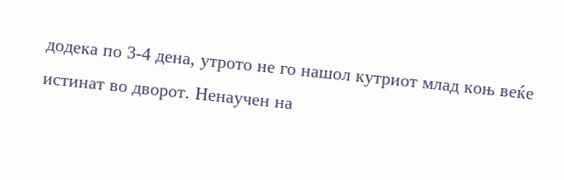додека по 3-4 дена, утрото не го нашол кутриот млад коњ веќе истинат во дворот. Ненаучен на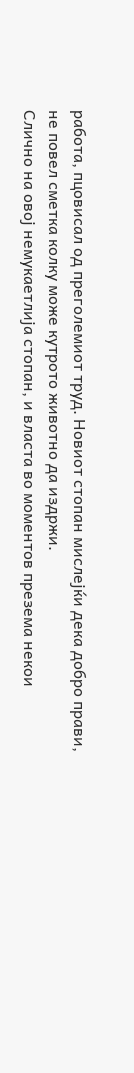работа, пцовисал од преголемиот труд. Новиот стопан мислејќи дека добро прави, не повел сметка колку може кутрото животно да издржи.
Слично на овој немукаетлија стопан, и власта во моментов презема некои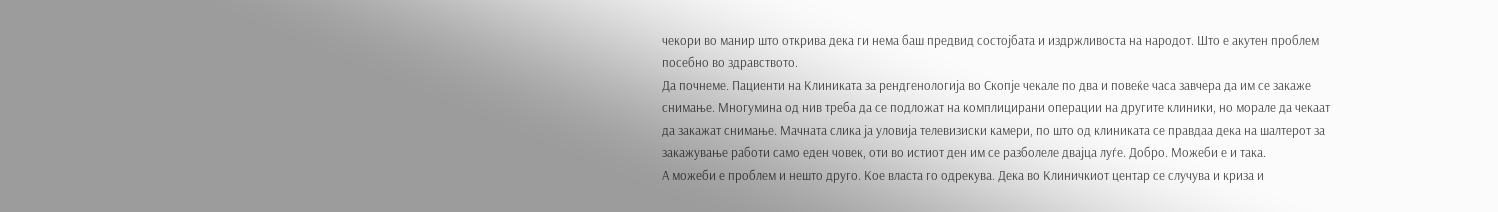чекори во манир што открива дека ги нема баш предвид состојбата и издржливоста на народот. Што е акутен проблем посебно во здравството.
Да почнеме. Пациенти на Клиниката за рендгенологија во Скопје чекале по два и повеќе часа завчера да им се закаже снимање. Многумина од нив треба да се подложат на комплицирани операции на другите клиники, но морале да чекаат да закажат снимање. Мачната слика ја уловија телевизиски камери, по што од клиниката се правдаа дека на шалтерот за закажување работи само еден човек, оти во истиот ден им се разболеле двајца луѓе. Добро. Можеби е и така.
А можеби е проблем и нешто друго. Кое власта го одрекува. Дека во Клиничкиот центар се случува и криза и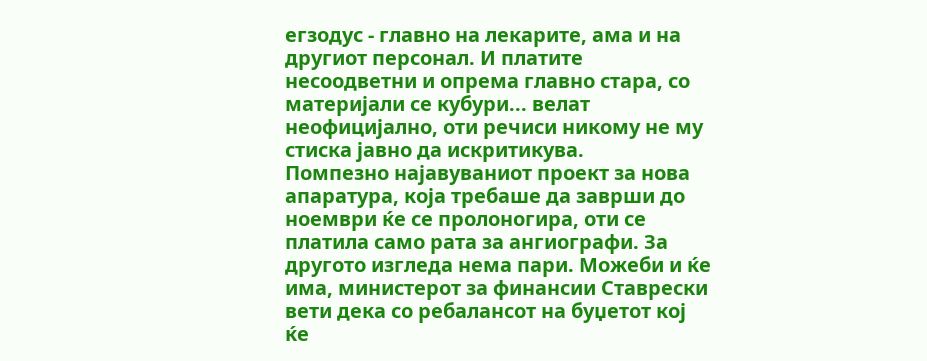егзодус - главно на лекарите, ама и на другиот персонал. И платите несоодветни и опрема главно стара, со материјали се кубури... велат неофицијално, оти речиси никому не му стиска јавно да искритикува.
Помпезно најавуваниот проект за нова апаратура, која требаше да заврши до ноември ќе се пролоногира, оти се платила само рата за ангиографи. За другото изгледа нема пари. Можеби и ќе има, министерот за финансии Ставрески вети дека со ребалансот на буџетот кој ќе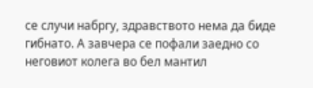се случи набргу, здравството нема да биде гибнато. А завчера се пофали заедно со неговиот колега во бел мантил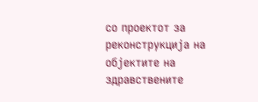со проектот за реконструкција на објектите на здравствените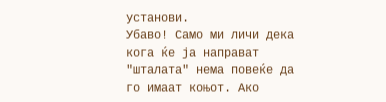установи.
Убаво! Само ми личи дека кога ќе ја направат "шталата" нема повеќе да го имаат коњот. Ако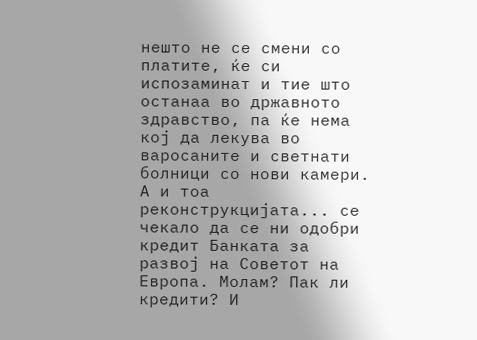нешто не се смени со платите, ќе си испозаминат и тие што останаа во државното здравство, па ќе нема кој да лекува во варосаните и светнати болници со нови камери.
А и тоа реконструкцијата... се чекало да се ни одобри кредит Банката за развој на Советот на Европа. Молам? Пак ли кредити? И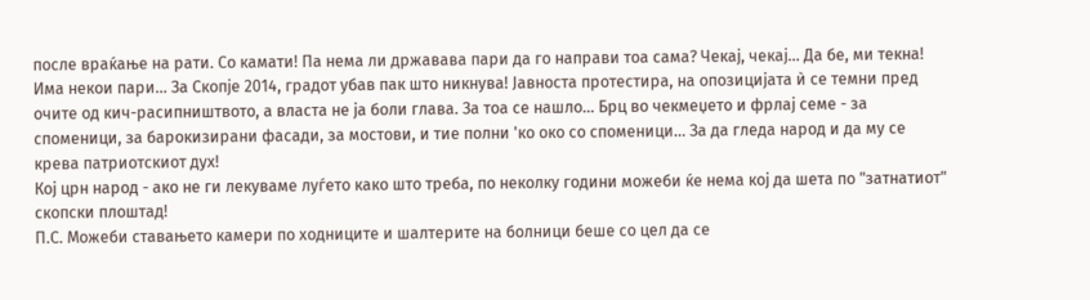после враќање на рати. Со камати! Па нема ли државава пари да го направи тоа сама? Чекај, чекај... Да бе, ми текна! Има некои пари... За Скопје 2014, градот убав пак што никнува! Јавноста протестира, на опозицијата ѝ се темни пред очите од кич-расипништвото, а власта не ја боли глава. За тоа се нашло... Брц во чекмеџето и фрлај семе - за споменици, за барокизирани фасади, за мостови, и тие полни 'ко око со споменици... За да гледа народ и да му се крева патриотскиот дух!
Кој црн народ - ако не ги лекуваме луѓето како што треба, по неколку години можеби ќе нема кој да шета по "затнатиот" скопски плоштад!
П.С. Можеби ставањето камери по ходниците и шалтерите на болници беше со цел да се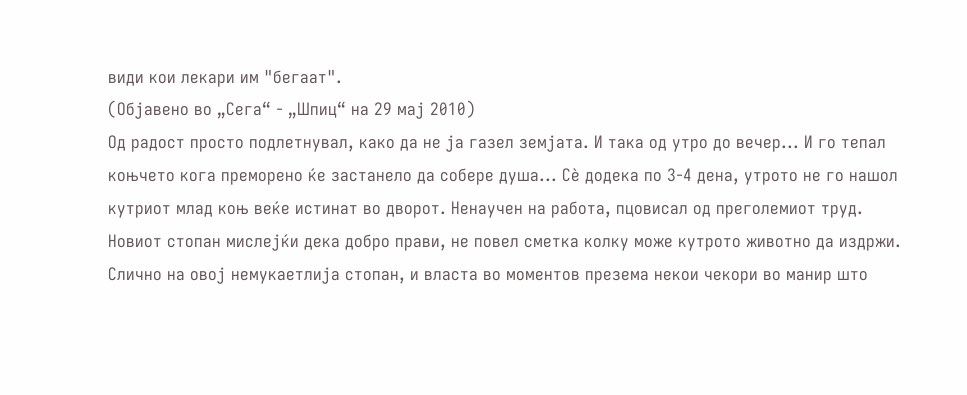види кои лекари им "бегаат".
(Објавено во „Сега“ - „Шпиц“ на 29 мај 2010)
Од радост просто подлетнувал, како да не ја газел земјата. И така од утро до вечер... И го тепал коњчето кога преморено ќе застанело да собере душа... Сѐ додека по 3-4 дена, утрото не го нашол кутриот млад коњ веќе истинат во дворот. Ненаучен на работа, пцовисал од преголемиот труд. Новиот стопан мислејќи дека добро прави, не повел сметка колку може кутрото животно да издржи.
Слично на овој немукаетлија стопан, и власта во моментов презема некои чекори во манир што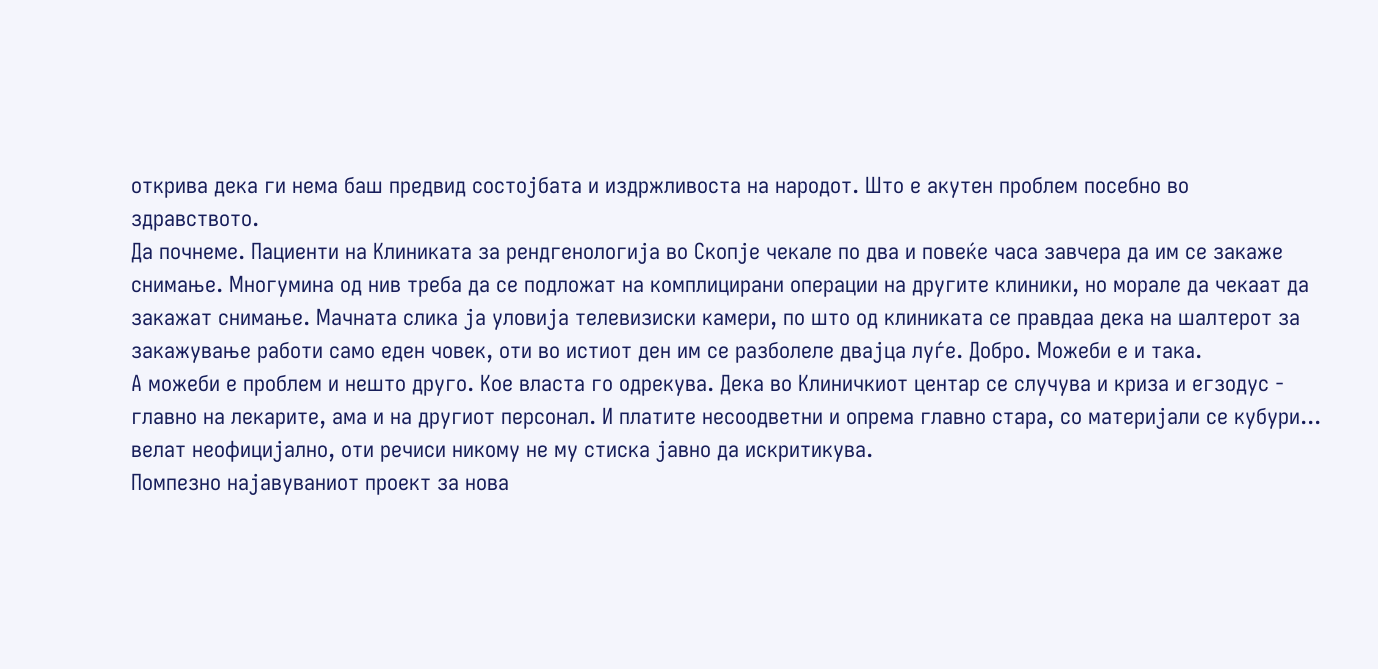открива дека ги нема баш предвид состојбата и издржливоста на народот. Што е акутен проблем посебно во здравството.
Да почнеме. Пациенти на Клиниката за рендгенологија во Скопје чекале по два и повеќе часа завчера да им се закаже снимање. Многумина од нив треба да се подложат на комплицирани операции на другите клиники, но морале да чекаат да закажат снимање. Мачната слика ја уловија телевизиски камери, по што од клиниката се правдаа дека на шалтерот за закажување работи само еден човек, оти во истиот ден им се разболеле двајца луѓе. Добро. Можеби е и така.
А можеби е проблем и нешто друго. Кое власта го одрекува. Дека во Клиничкиот центар се случува и криза и егзодус - главно на лекарите, ама и на другиот персонал. И платите несоодветни и опрема главно стара, со материјали се кубури... велат неофицијално, оти речиси никому не му стиска јавно да искритикува.
Помпезно најавуваниот проект за нова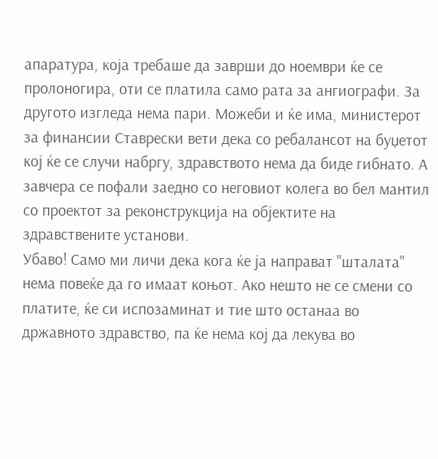апаратура, која требаше да заврши до ноември ќе се пролоногира, оти се платила само рата за ангиографи. За другото изгледа нема пари. Можеби и ќе има, министерот за финансии Ставрески вети дека со ребалансот на буџетот кој ќе се случи набргу, здравството нема да биде гибнато. А завчера се пофали заедно со неговиот колега во бел мантил со проектот за реконструкција на објектите на здравствените установи.
Убаво! Само ми личи дека кога ќе ја направат "шталата" нема повеќе да го имаат коњот. Ако нешто не се смени со платите, ќе си испозаминат и тие што останаа во државното здравство, па ќе нема кој да лекува во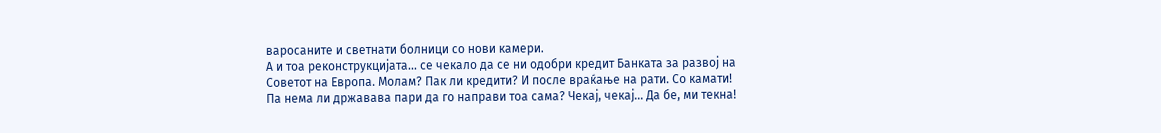варосаните и светнати болници со нови камери.
А и тоа реконструкцијата... се чекало да се ни одобри кредит Банката за развој на Советот на Европа. Молам? Пак ли кредити? И после враќање на рати. Со камати! Па нема ли државава пари да го направи тоа сама? Чекај, чекај... Да бе, ми текна!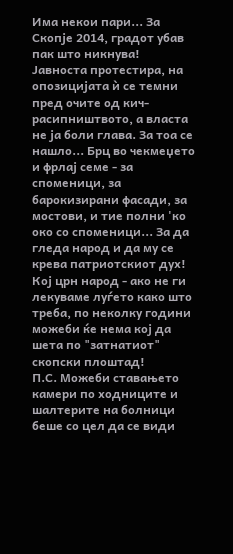Има некои пари... За Скопје 2014, градот убав пак што никнува! Јавноста протестира, на опозицијата ѝ се темни пред очите од кич-расипништвото, а власта не ја боли глава. За тоа се нашло... Брц во чекмеџето и фрлај семе - за споменици, за барокизирани фасади, за мостови, и тие полни 'ко око со споменици... За да гледа народ и да му се крева патриотскиот дух!
Кој црн народ - ако не ги лекуваме луѓето како што треба, по неколку години можеби ќе нема кој да шета по "затнатиот" скопски плоштад!
П.С. Можеби ставањето камери по ходниците и шалтерите на болници беше со цел да се види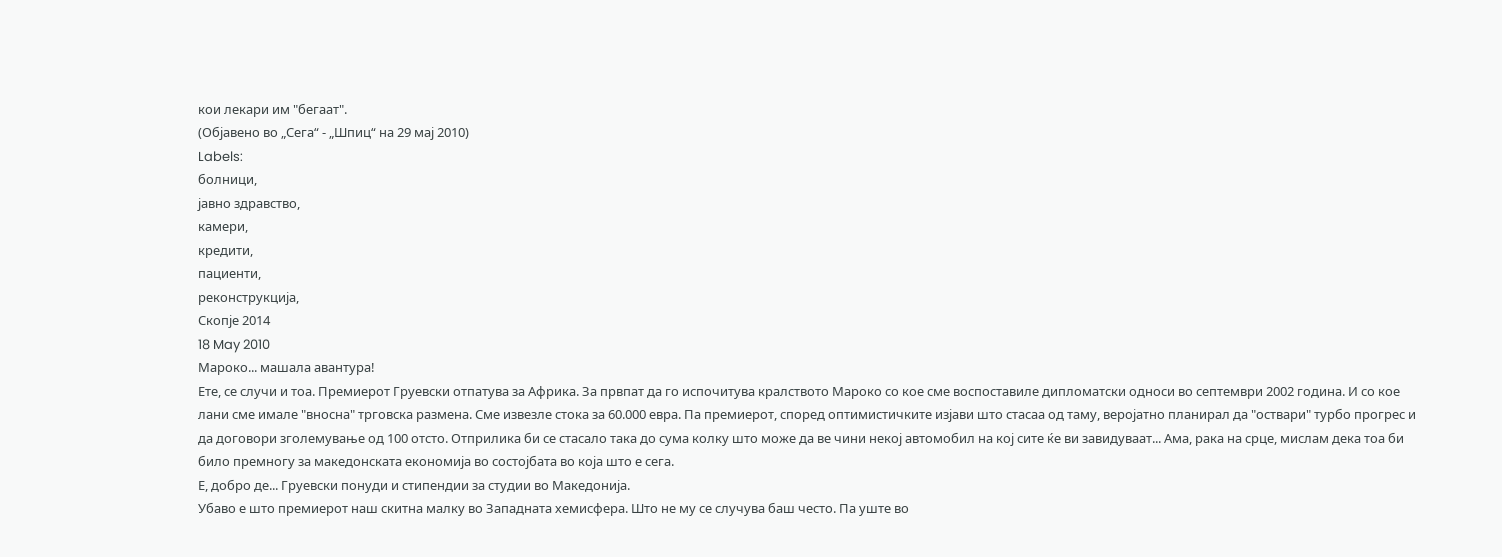кои лекари им "бегаат".
(Објавено во „Сега“ - „Шпиц“ на 29 мај 2010)
Labels:
болници,
јавно здравство,
камери,
кредити,
пациенти,
реконструкција,
Скопје 2014
18 May 2010
Мароко... машала авантура!
Ете, се случи и тоа. Премиерот Груевски отпатува за Африка. За првпат да го испочитува кралството Мароко со кое сме воспоставиле дипломатски односи во септември 2002 година. И со кое лани сме имале "вносна" трговска размена. Сме извезле стока за 60.000 евра. Па премиерот, според оптимистичките изјави што стасаа од таму, веројатно планирал да "оствари" турбо прогрес и да договори зголемување од 100 отсто. Отприлика би се стасало така до сума колку што може да ве чини некој автомобил на кој сите ќе ви завидуваат... Ама, рака на срце, мислам дека тоа би било премногу за македонската економија во состојбата во која што е сега.
Е, добро де... Груевски понуди и стипендии за студии во Македонија.
Убаво е што премиерот наш скитна малку во Западната хемисфера. Што не му се случува баш често. Па уште во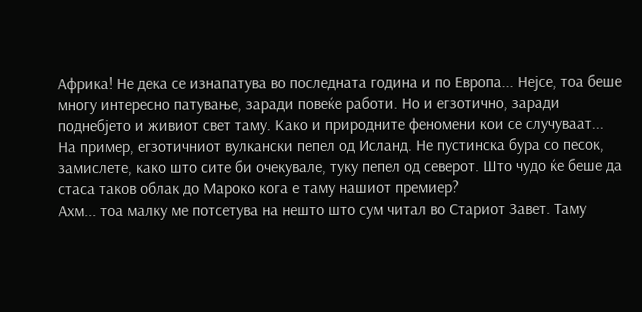Африка! Не дека се изнапатува во последната година и по Европа... Нејсе, тоа беше многу интересно патување, заради повеќе работи. Но и егзотично, заради поднебјето и живиот свет таму. Како и природните феномени кои се случуваат...
На пример, егзотичниот вулкански пепел од Исланд. Не пустинска бура со песок, замислете, како што сите би очекувале, туку пепел од северот. Што чудо ќе беше да стаса таков облак до Мароко кога е таму нашиот премиер?
Ахм... тоа малку ме потсетува на нешто што сум читал во Стариот Завет. Таму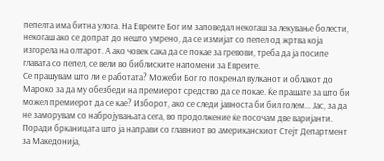пепелта има битна улога. На Евреите Бог им заповедал некогаш за лекување болести, некогаш ако се допрат до нешто умрено, да се измијат со пепел од жртва која изгорела на олтарот. А ако човек сака да се покае за гревови, треба да ја посипе главата со пепел, се вели во библиските напомени за Евреите.
Се прашувам што ли е работата? Можеби Бог го покренал вулканот и облакот до Мароко за да му обезбеди на премиерот средство да се покае. Ќе прашате за што би можел премиерот да се кае? Изборот, ако се следи јавноста би бил голем... Јас, за да не заморувам со набројувањата сега, во продолжение ќе посочам две варијанти.
Поради брканицата што ја направи со главниот во американскиот Стејт Департмент за Македонија,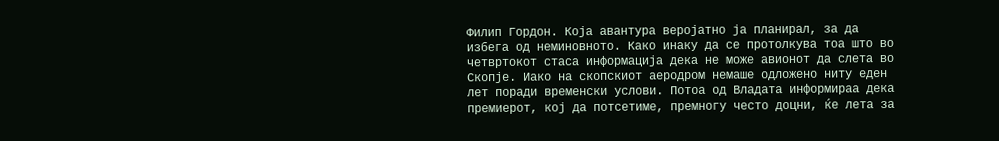Филип Гордон. Која авантура веројатно ја планирал, за да избега од неминовното. Како инаку да се протолкува тоа што во четвртокот стаса информација дека не може авионот да слета во Скопје. Иако на скопскиот аеродром немаше одложено ниту еден лет поради временски услови. Потоа од Владата информираа дека премиерот, кој да потсетиме, премногу често доцни, ќе лета за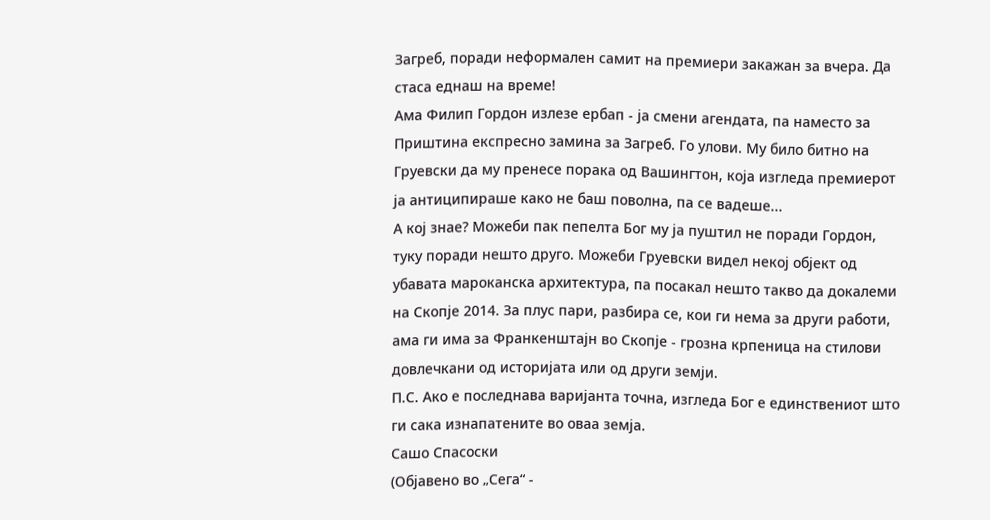Загреб, поради неформален самит на премиери закажан за вчера. Да стаса еднаш на време!
Ама Филип Гордон излезе ербап - ја смени агендата, па наместо за Приштина експресно замина за Загреб. Го улови. Му било битно на Груевски да му пренесе порака од Вашингтон, која изгледа премиерот ја антиципираше како не баш поволна, па се вадеше...
А кој знае? Можеби пак пепелта Бог му ја пуштил не поради Гордон, туку поради нешто друго. Можеби Груевски видел некој објект од убавата мароканска архитектура, па посакал нешто такво да докалеми на Скопје 2014. За плус пари, разбира се, кои ги нема за други работи, ама ги има за Франкенштајн во Скопје - грозна крпеница на стилови довлечкани од историјата или од други земји.
П.С. Ако е последнава варијанта точна, изгледа Бог е единствениот што ги сака изнапатените во оваа земја.
Сашо Спасоски
(Објавено во „Сега“ -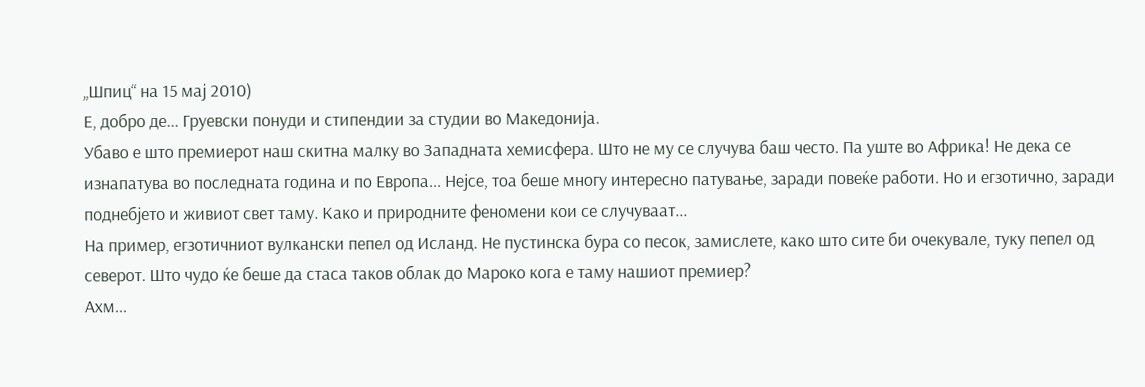„Шпиц“ на 15 мај 2010)
Е, добро де... Груевски понуди и стипендии за студии во Македонија.
Убаво е што премиерот наш скитна малку во Западната хемисфера. Што не му се случува баш често. Па уште во Африка! Не дека се изнапатува во последната година и по Европа... Нејсе, тоа беше многу интересно патување, заради повеќе работи. Но и егзотично, заради поднебјето и живиот свет таму. Како и природните феномени кои се случуваат...
На пример, егзотичниот вулкански пепел од Исланд. Не пустинска бура со песок, замислете, како што сите би очекувале, туку пепел од северот. Што чудо ќе беше да стаса таков облак до Мароко кога е таму нашиот премиер?
Ахм...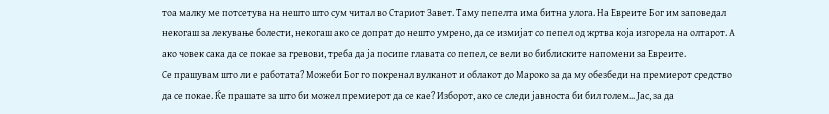тоа малку ме потсетува на нешто што сум читал во Стариот Завет. Таму пепелта има битна улога. На Евреите Бог им заповедал некогаш за лекување болести, некогаш ако се допрат до нешто умрено, да се измијат со пепел од жртва која изгорела на олтарот. А ако човек сака да се покае за гревови, треба да ја посипе главата со пепел, се вели во библиските напомени за Евреите.
Се прашувам што ли е работата? Можеби Бог го покренал вулканот и облакот до Мароко за да му обезбеди на премиерот средство да се покае. Ќе прашате за што би можел премиерот да се кае? Изборот, ако се следи јавноста би бил голем... Јас, за да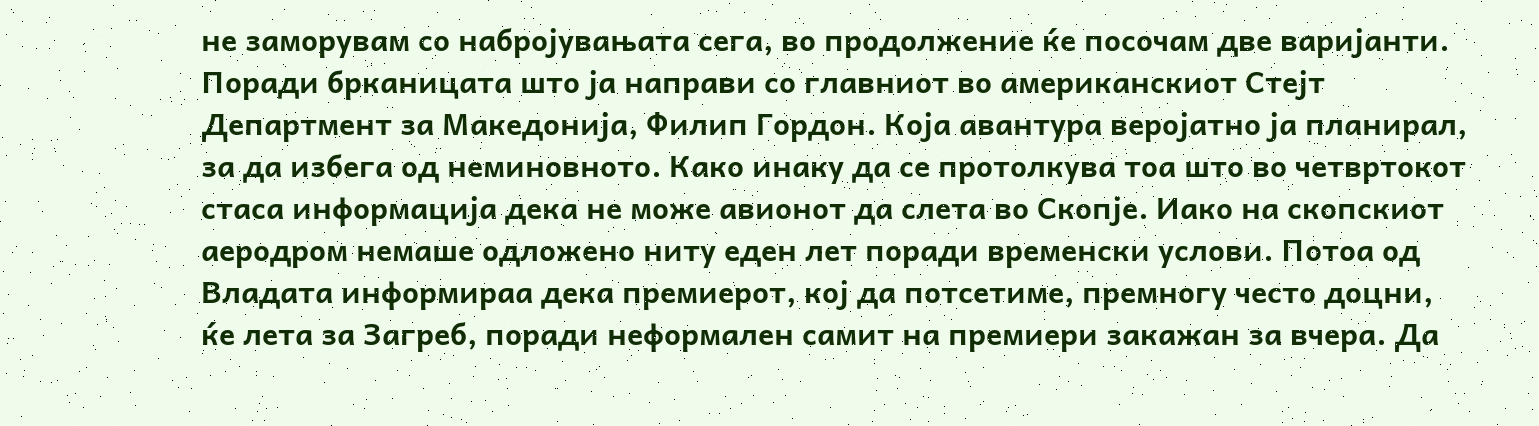не заморувам со набројувањата сега, во продолжение ќе посочам две варијанти.
Поради брканицата што ја направи со главниот во американскиот Стејт Департмент за Македонија, Филип Гордон. Која авантура веројатно ја планирал, за да избега од неминовното. Како инаку да се протолкува тоа што во четвртокот стаса информација дека не може авионот да слета во Скопје. Иако на скопскиот аеродром немаше одложено ниту еден лет поради временски услови. Потоа од Владата информираа дека премиерот, кој да потсетиме, премногу често доцни, ќе лета за Загреб, поради неформален самит на премиери закажан за вчера. Да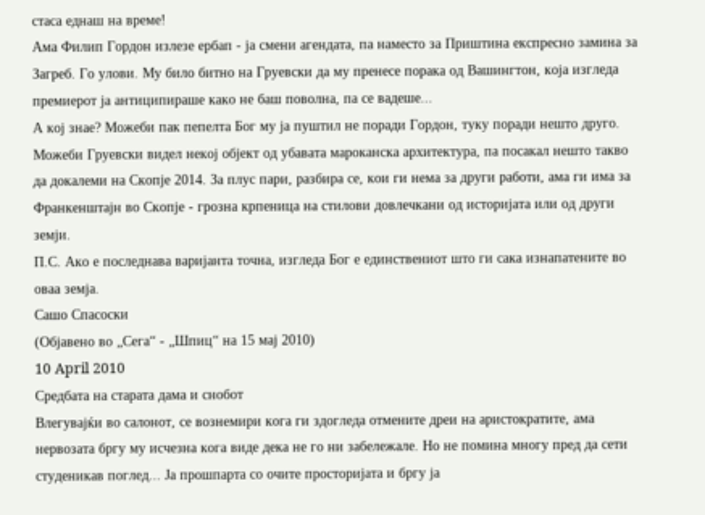стаса еднаш на време!
Ама Филип Гордон излезе ербап - ја смени агендата, па наместо за Приштина експресно замина за Загреб. Го улови. Му било битно на Груевски да му пренесе порака од Вашингтон, која изгледа премиерот ја антиципираше како не баш поволна, па се вадеше...
А кој знае? Можеби пак пепелта Бог му ја пуштил не поради Гордон, туку поради нешто друго. Можеби Груевски видел некој објект од убавата мароканска архитектура, па посакал нешто такво да докалеми на Скопје 2014. За плус пари, разбира се, кои ги нема за други работи, ама ги има за Франкенштајн во Скопје - грозна крпеница на стилови довлечкани од историјата или од други земји.
П.С. Ако е последнава варијанта точна, изгледа Бог е единствениот што ги сака изнапатените во оваа земја.
Сашо Спасоски
(Објавено во „Сега“ - „Шпиц“ на 15 мај 2010)
10 April 2010
Средбата на старата дама и снобот
Влегувајќи во салонот, се вознемири кога ги здогледа отмените дреи на аристократите, ама нервозата бргу му исчезна кога виде дека не го ни забележале. Но не помина многу пред да сети студеникав поглед... Ја прошпарта со очите просторијата и бргу ја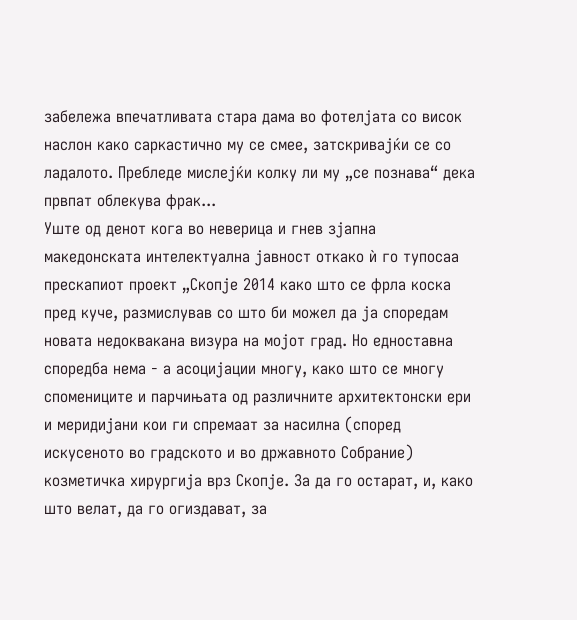забележа впечатливата стара дама во фотелјата со висок наслон како саркастично му се смее, затскривајќи се со ладалото. Пребледе мислејќи колку ли му „се познава“ дека првпат облекува фрак...
Уште од денот кога во неверица и гнев зјапна македонската интелектуална јавност откако ѝ го тупосаа прескапиот проект „Скопје 2014 како што се фрла коска пред куче, размислував со што би можел да ја споредам новата недоквакана визура на мојот град. Но едноставна споредба нема - а асоцијации многу, како што се многу спомениците и парчињата од различните архитектонски ери и меридијани кои ги спремаат за насилна (според искусеното во градското и во државното Собрание) козметичка хирургија врз Скопје. За да го остарат, и, како што велат, да го огиздават, за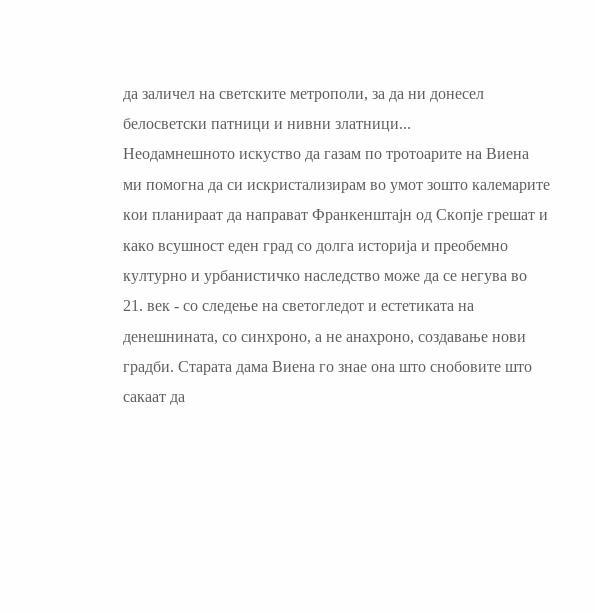да заличел на светските метрополи, за да ни донесел белосветски патници и нивни златници...
Неодамнешното искуство да газам по тротоарите на Виена ми помогна да си искристализирам во умот зошто калемарите кои планираат да направат Франкенштајн од Скопје грешат и како всушност еден град со долга историја и преобемно културно и урбанистичко наследство може да се негува во 21. век - со следење на светогледот и естетиката на денешнината, со синхроно, а не анахроно, создавање нови градби. Старата дама Виена го знае она што снобовите што сакаат да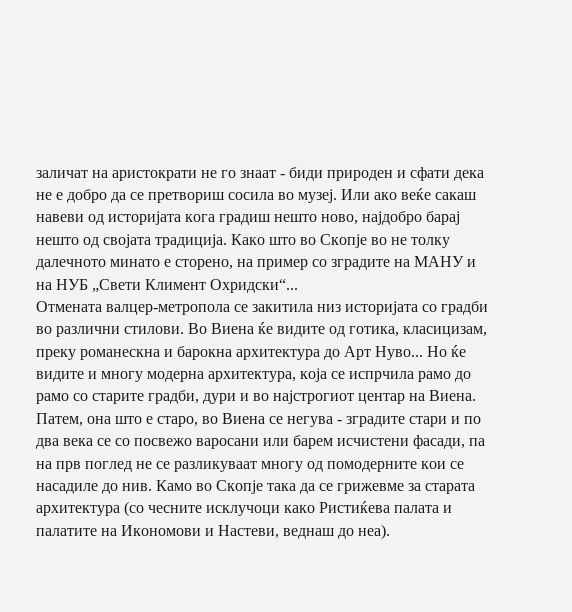заличат на аристократи не го знаат - биди природен и сфати дека не е добро да се претвориш сосила во музеј. Или ако веќе сакаш навеви од историјата кога градиш нешто ново, најдобро барај нешто од својата традиција. Како што во Скопје во не толку далечното минато е сторено, на пример со зградите на МАНУ и на НУБ „Свети Климент Охридски“...
Oтмената валцер-метропола се закитила низ историјата со градби во различни стилови. Во Виена ќе видите од готика, класицизам, преку романескна и барокна архитектура до Арт Нуво... Но ќе видите и многу модерна архитектура, која се испрчила рамо до рамо со старите градби, дури и во најстрогиот центар на Виена.
Патем, она што е старо, во Виена се негува - зградите стари и по два века се со посвежо варосани или барем исчистени фасади, па на прв поглед не се разликуваат многу од помодерните кои се насадиле до нив. Камо во Скопје така да се грижевме за старата архитектура (со чесните исклучоци како Ристиќева палата и палатите на Икономови и Настеви, веднаш до неа).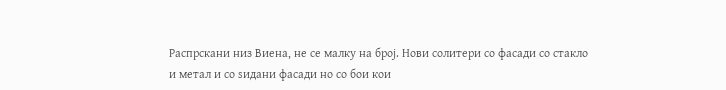Распрскани низ Виена, не се малку на број. Нови солитери со фасади со стакло и метал и со ѕидани фасади но со бои кои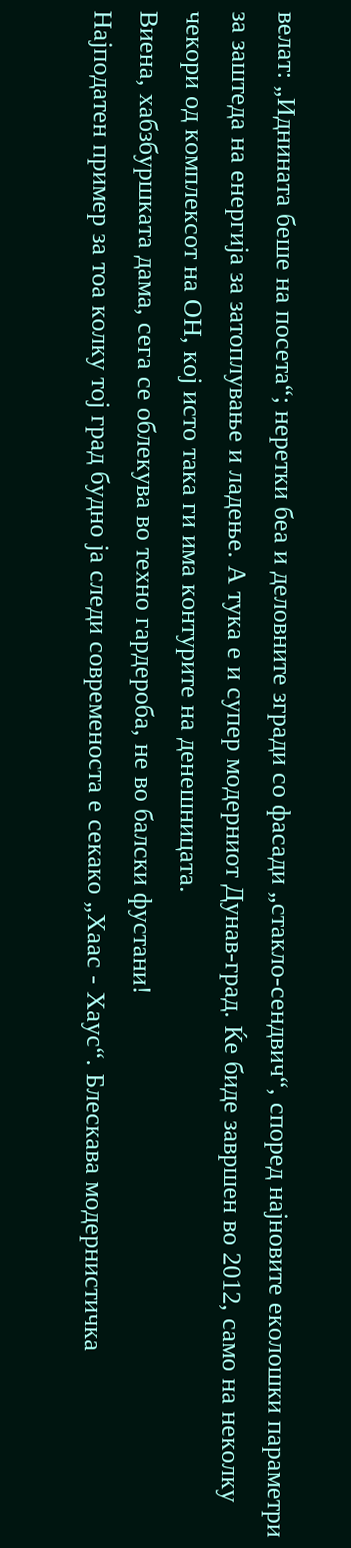велат: „Иднината беше на посета“; неретки беа и деловните згради со фасади „стакло-сендвич“, според најновите еколошки параметри за заштеда на енергија за затоплување и ладење. А тука е и супер модерниот Дунав-град. Ќе биде завршен во 2012, само на неколку чекори од комплексот на ОН, кој исто така ги има контурите на денешницата.
Виена, хабзбуршката дама, сега се облекува во техно гардероба, не во балски фустани!
Најподатен пример за тоа колку тој град будно ја следи современоста е секако „Хаас - Хаус“. Блескава модернистичка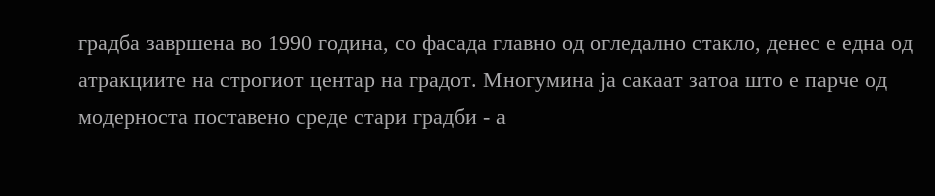градба завршена во 1990 година, со фасада главно од огледално стакло, денес е една од атракциите на строгиот центар на градот. Многумина ја сакаат затоа што е парче од модерноста поставено среде стари градби - а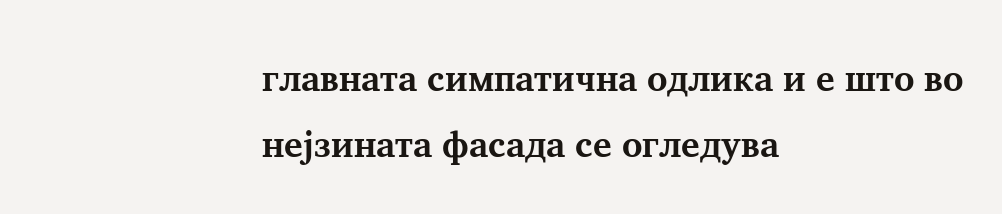главната симпатична одлика и е што во нејзината фасада се огледува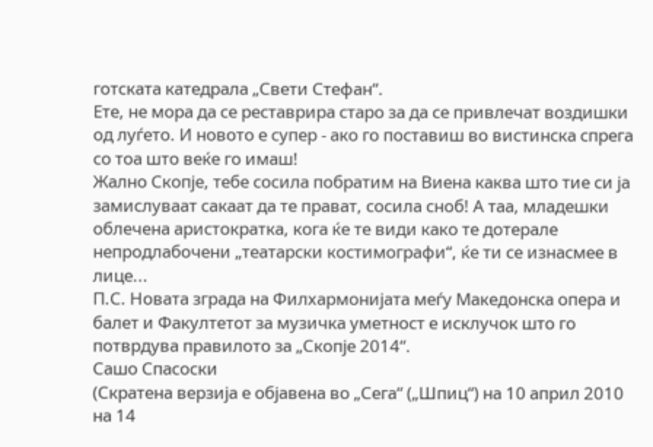готската катедрала „Свети Стефан“.
Ете, не мора да се реставрира старо за да се привлечат воздишки од луѓето. И новото е супер - ако го поставиш во вистинска спрега со тоа што веќе го имаш!
Жално Скопје, тебе сосила побратим на Виена каква што тие си ја замислуваат сакаат да те прават, сосила сноб! А таа, младешки облечена аристократка, кога ќе те види како те дотерале непродлабочени „театарски костимографи“, ќе ти се изнасмее в лице...
П.С. Новата зграда на Филхармонијата меѓу Македонска опера и балет и Факултетот за музичка уметност е исклучок што го потврдува правилото за „Скопје 2014“.
Сашо Спасоски
(Скратена верзија е објавена во „Сега“ („Шпиц“) на 10 април 2010 на 14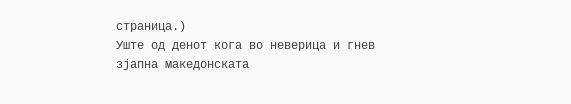страница.)
Уште од денот кога во неверица и гнев зјапна македонската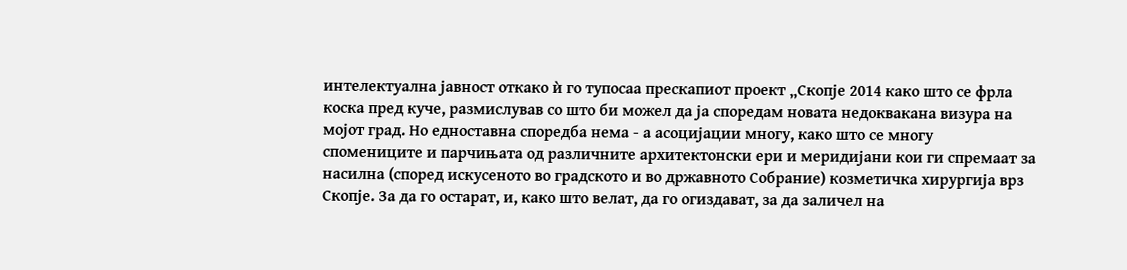интелектуална јавност откако ѝ го тупосаа прескапиот проект „Скопје 2014 како што се фрла коска пред куче, размислував со што би можел да ја споредам новата недоквакана визура на мојот град. Но едноставна споредба нема - а асоцијации многу, како што се многу спомениците и парчињата од различните архитектонски ери и меридијани кои ги спремаат за насилна (според искусеното во градското и во државното Собрание) козметичка хирургија врз Скопје. За да го остарат, и, како што велат, да го огиздават, за да заличел на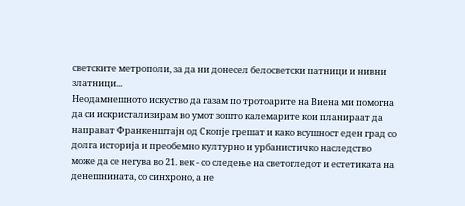светските метрополи, за да ни донесел белосветски патници и нивни златници...
Неодамнешното искуство да газам по тротоарите на Виена ми помогна да си искристализирам во умот зошто калемарите кои планираат да направат Франкенштајн од Скопје грешат и како всушност еден град со долга историја и преобемно културно и урбанистичко наследство може да се негува во 21. век - со следење на светогледот и естетиката на денешнината, со синхроно, а не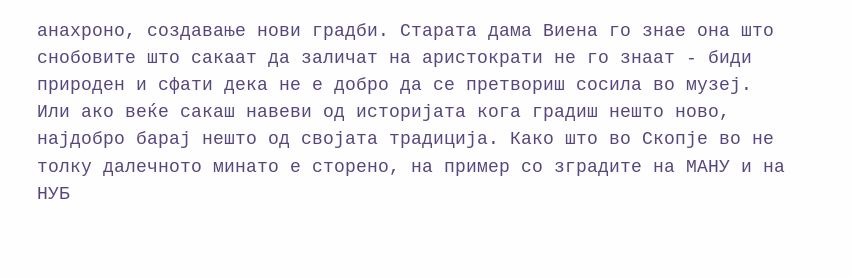анахроно, создавање нови градби. Старата дама Виена го знае она што снобовите што сакаат да заличат на аристократи не го знаат - биди природен и сфати дека не е добро да се претвориш сосила во музеј. Или ако веќе сакаш навеви од историјата кога градиш нешто ново, најдобро барај нешто од својата традиција. Како што во Скопје во не толку далечното минато е сторено, на пример со зградите на МАНУ и на НУБ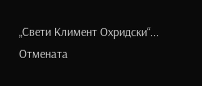„Свети Климент Охридски“...
Oтмената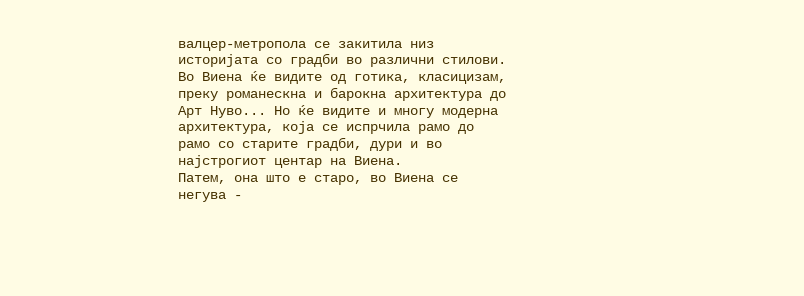валцер-метропола се закитила низ историјата со градби во различни стилови. Во Виена ќе видите од готика, класицизам, преку романескна и барокна архитектура до Арт Нуво... Но ќе видите и многу модерна архитектура, која се испрчила рамо до рамо со старите градби, дури и во најстрогиот центар на Виена.
Патем, она што е старо, во Виена се негува -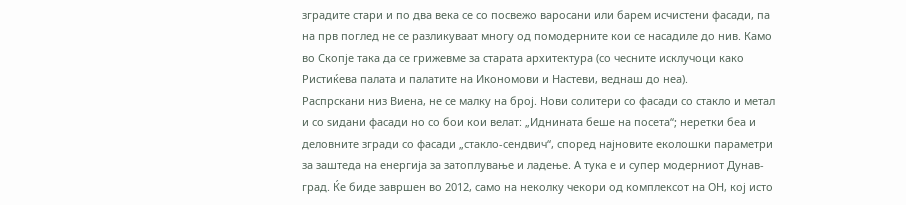зградите стари и по два века се со посвежо варосани или барем исчистени фасади, па на прв поглед не се разликуваат многу од помодерните кои се насадиле до нив. Камо во Скопје така да се грижевме за старата архитектура (со чесните исклучоци како Ристиќева палата и палатите на Икономови и Настеви, веднаш до неа).
Распрскани низ Виена, не се малку на број. Нови солитери со фасади со стакло и метал и со ѕидани фасади но со бои кои велат: „Иднината беше на посета“; неретки беа и деловните згради со фасади „стакло-сендвич“, според најновите еколошки параметри за заштеда на енергија за затоплување и ладење. А тука е и супер модерниот Дунав-град. Ќе биде завршен во 2012, само на неколку чекори од комплексот на ОН, кој исто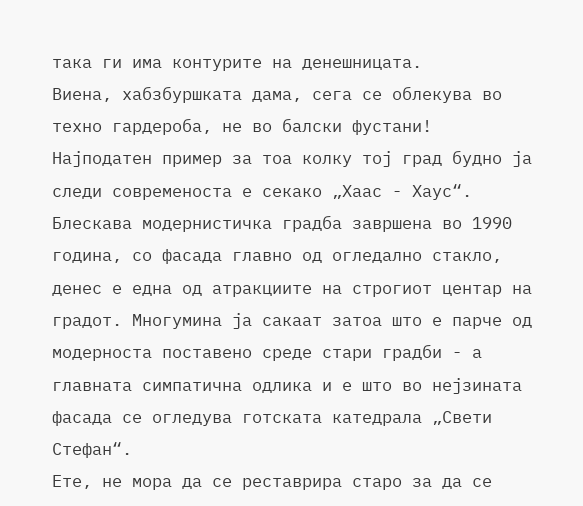така ги има контурите на денешницата.
Виена, хабзбуршката дама, сега се облекува во техно гардероба, не во балски фустани!
Најподатен пример за тоа колку тој град будно ја следи современоста е секако „Хаас - Хаус“. Блескава модернистичка градба завршена во 1990 година, со фасада главно од огледално стакло, денес е една од атракциите на строгиот центар на градот. Многумина ја сакаат затоа што е парче од модерноста поставено среде стари градби - а главната симпатична одлика и е што во нејзината фасада се огледува готската катедрала „Свети Стефан“.
Ете, не мора да се реставрира старо за да се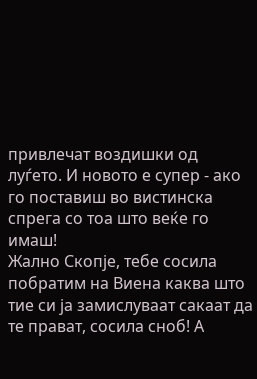привлечат воздишки од луѓето. И новото е супер - ако го поставиш во вистинска спрега со тоа што веќе го имаш!
Жално Скопје, тебе сосила побратим на Виена каква што тие си ја замислуваат сакаат да те прават, сосила сноб! А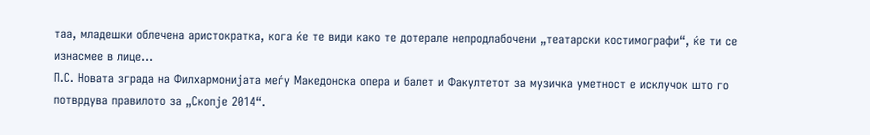таа, младешки облечена аристократка, кога ќе те види како те дотерале непродлабочени „театарски костимографи“, ќе ти се изнасмее в лице...
П.С. Новата зграда на Филхармонијата меѓу Македонска опера и балет и Факултетот за музичка уметност е исклучок што го потврдува правилото за „Скопје 2014“.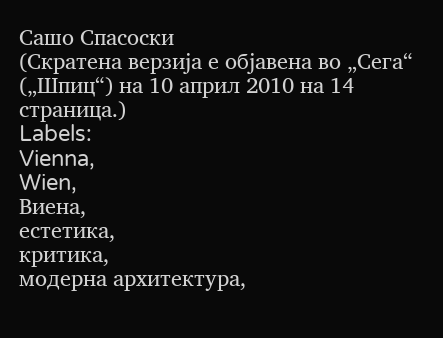Сашо Спасоски
(Скратена верзија е објавена во „Сега“ („Шпиц“) на 10 април 2010 на 14 страница.)
Labels:
Vienna,
Wien,
Виена,
естетика,
критика,
модерна архитектура,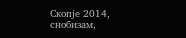Скопје 2014,
снобизам,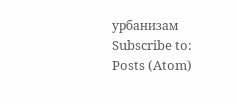урбанизам
Subscribe to:
Posts (Atom)